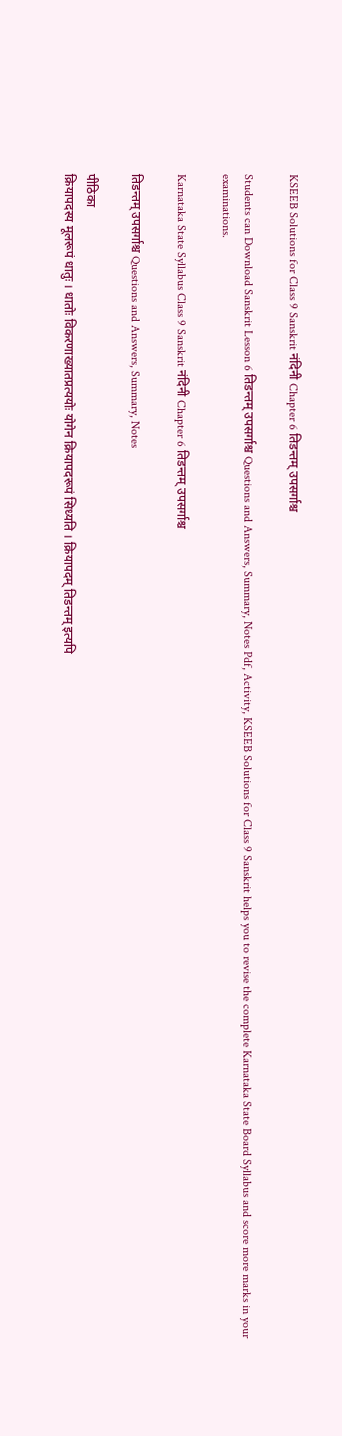KSEEB Solutions for Class 9 Sanskrit नंदिनी Chapter 6 तिडन्तम् उपसर्गाश्च

Students can Download Sanskrit Lesson 6 तिडन्तम् उपसर्गाश्च Questions and Answers, Summary, Notes Pdf, Activity, KSEEB Solutions for Class 9 Sanskrit helps you to revise the complete Karnataka State Board Syllabus and score more marks in your examinations.

Karnataka State Syllabus Class 9 Sanskrit नंदिनी Chapter 6 तिडन्तम् उपसर्गाश्च

तिडन्तम् उपसर्गाश्च Questions and Answers, Summary, Notes

पीठिका
क्रियापदस्य मूलरूपं धातुः । धातोः विकरणाख्यातप्रत्ययोः योगेन क्रियापदरूपं सिध्यति । क्रियापदम् तिडन्तम् इत्यपि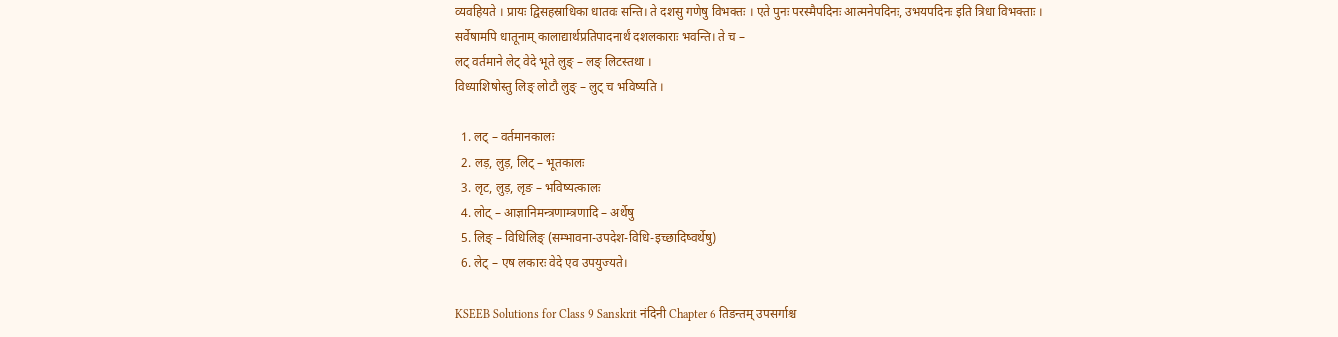व्यवहियते । प्रायः द्विसहस्राधिका धातवः सन्ति। ते दशसु गणेषु विभक्तः । एते पुनः परस्मैपदिनः आत्मनेपदिनः, उभयपदिनः इति त्रिधा विभक्ताः । सर्वेषामपि धातूनाम् कालाद्यार्थप्रतिपादनार्थं दशलकाराः भवन्ति। ते च –
लट् वर्तमाने लेट् वेदे भूते लुङ् – लङ् लिटस्तथा ।
विध्याशिषोस्तु लिङ् लोटौ लुङ् – लुट् च भविष्यति ।

  1. लट् – वर्तमानकालः
  2. लड़, लुड़, लिट् – भूतकालः
  3. लृट, लुड़, लृङ – भविष्यत्कालः
  4. लोट् – आज्ञानिमन्त्रणाम्त्रणादि – अर्थेषु
  5. लिङ् – विधिलिङ् (सम्भावना-उपदेश-विधि-इच्छादिष्वर्थेषु)
  6. लेट् – एष लकारः वेदे एव उपयुज्यते।

KSEEB Solutions for Class 9 Sanskrit नंदिनी Chapter 6 तिडन्तम् उपसर्गाश्च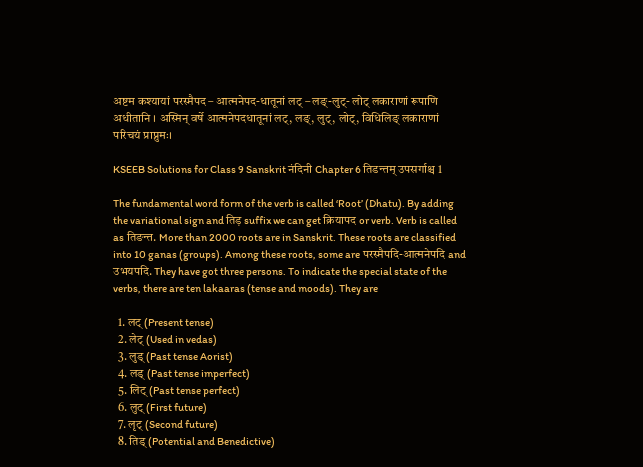अष्टम कश्यायां परस्मैपद – आत्मनेपद-धातूनां लट् – लङ्-लुट्- लोट् लकाराणां रूपाणि अधीतानि । अस्मिन् वर्षे आत्मनेपदधातूनां लट्, लङ्, लुट्, लोट्, विधिलिङ् लकाराणां परिचयं प्राप्नुमः।

KSEEB Solutions for Class 9 Sanskrit नंदिनी Chapter 6 तिडन्तम् उपसर्गाश्च 1

The fundamental word form of the verb is called ‘Root’ (Dhatu). By adding the variational sign and तिड़ suffix we can get क्रियापद or verb. Verb is called as तिङन्त. More than 2000 roots are in Sanskrit. These roots are classified into 10 ganas (groups). Among these roots, some are परस्मैपदि-आत्मनेपदि and उभयपदि. They have got three persons. To indicate the special state of the verbs, there are ten lakaaras (tense and moods). They are

  1. लट् (Present tense)
  2. लेट् (Used in vedas)
  3. लुड् (Past tense Aorist)
  4. लड् (Past tense imperfect)
  5. लिट् (Past tense perfect)
  6. लुट् (First future)
  7. लृट् (Second future)
  8. तिड् (Potential and Benedictive)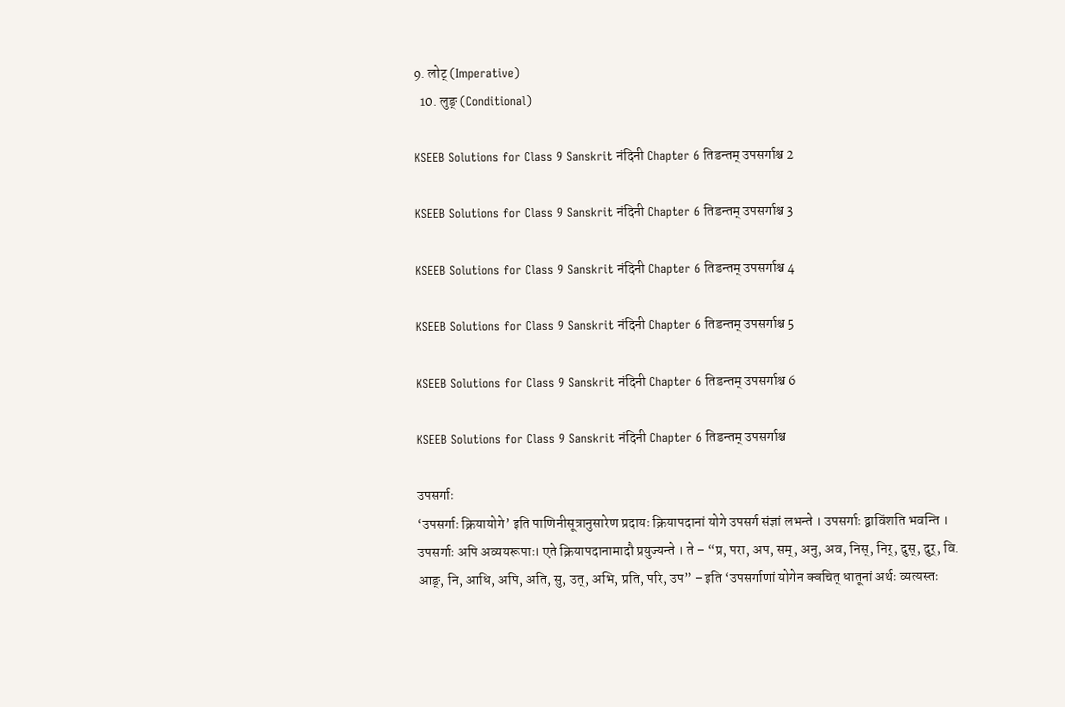9. लोट् (Imperative)
  10. लुङ् (Conditional)

KSEEB Solutions for Class 9 Sanskrit नंदिनी Chapter 6 तिडन्तम् उपसर्गाश्च 2

KSEEB Solutions for Class 9 Sanskrit नंदिनी Chapter 6 तिडन्तम् उपसर्गाश्च 3

KSEEB Solutions for Class 9 Sanskrit नंदिनी Chapter 6 तिडन्तम् उपसर्गाश्च 4

KSEEB Solutions for Class 9 Sanskrit नंदिनी Chapter 6 तिडन्तम् उपसर्गाश्च 5

KSEEB Solutions for Class 9 Sanskrit नंदिनी Chapter 6 तिडन्तम् उपसर्गाश्च 6

KSEEB Solutions for Class 9 Sanskrit नंदिनी Chapter 6 तिडन्तम् उपसर्गाश्च

उपसर्गाः
‘उपसर्गाः क्रियायोगे’ इति पाणिनीसूत्रानुसारेण प्रदायः क्रियापदानां योगे उपसर्ग संज्ञां लभन्ते । उपसर्गाः द्वाविंशति भवन्ति । उपसर्गाः अपि अव्ययरूपाः। एते क्रियापदानामादौ प्रयुज्यन्ते । ते – “प्र, परा, अप, सम्, अनु, अव, निस्, निर्, दुस्, दुर्, वि. आङ्, नि, आधि, अपि, अति, सु, उत्, अभि, प्रति, परि, उप” – इति ‘उपसर्गाणां योगेन क्वचित् धातूनां अर्थः व्यत्यस्तः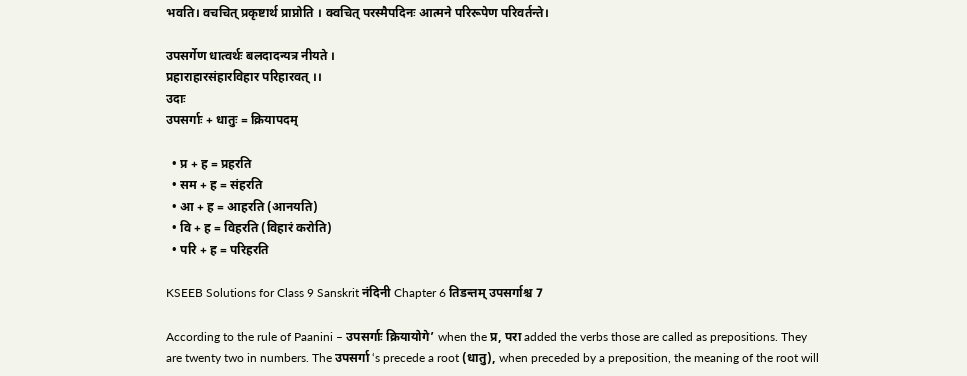भवति। वचचित् प्रकृष्टार्थ प्राप्नोति । क्वचित् परस्मैपदिनः आत्मने परिरूपेण परिवर्तन्ते।

उपसर्गेण धात्वर्थः बलदादन्यत्र नीयते ।
प्रहाराहारसंहारविहार परिहारवत् ।।
उदाः
उपसर्गाः + धातुः = क्रियापदम्

  • प्र + ह = प्रहरति
  • सम + ह = संहरति
  • आ + ह = आहरति (आनयति)
  • वि + ह = विहरति (विहारं करोति)
  • परि + ह = परिहरति

KSEEB Solutions for Class 9 Sanskrit नंदिनी Chapter 6 तिडन्तम् उपसर्गाश्च 7

According to the rule of Paanini – उपसर्गाः क्रियायोगे’ when the प्र, परा added the verbs those are called as prepositions. They are twenty two in numbers. The उपसर्गा ‘s precede a root (धातु), when preceded by a preposition, the meaning of the root will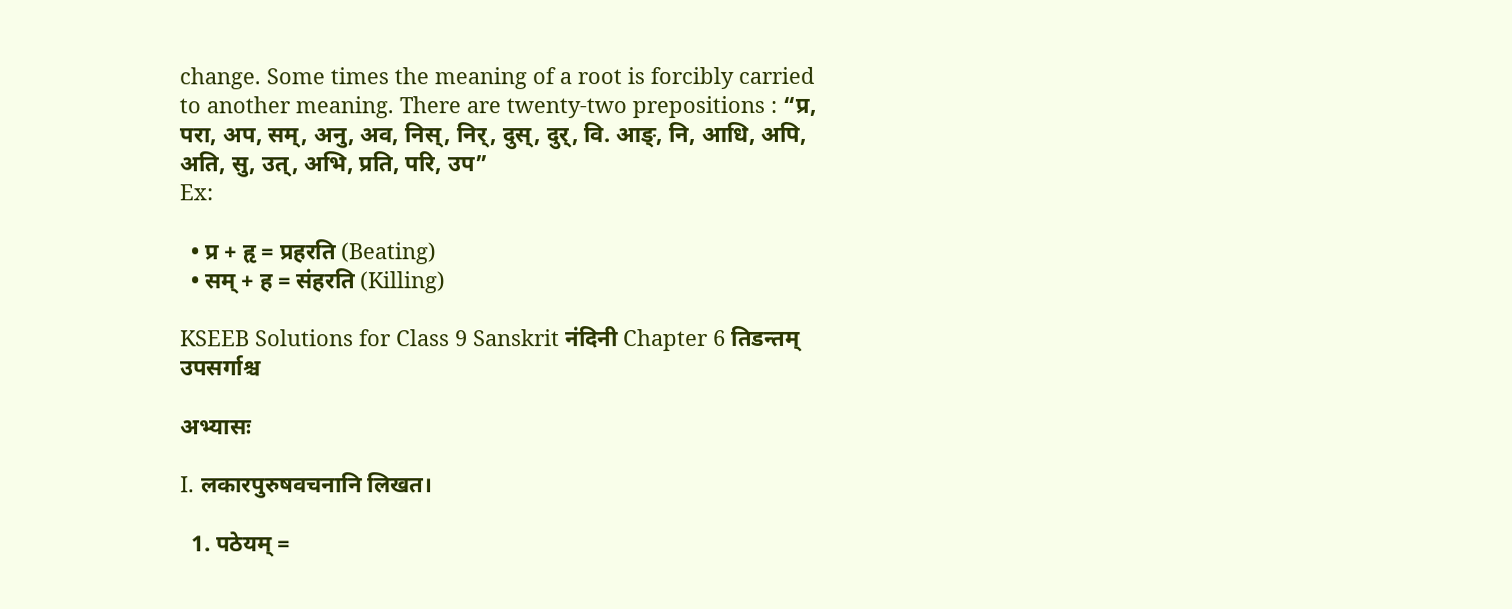change. Some times the meaning of a root is forcibly carried to another meaning. There are twenty-two prepositions : “प्र, परा, अप, सम्, अनु, अव, निस्, निर्, दुस्, दुर्, वि. आङ्, नि, आधि, अपि, अति, सु, उत्, अभि, प्रति, परि, उप”
Ex:

  • प्र + हृ = प्रहरति (Beating)
  • सम् + ह = संहरति (Killing)

KSEEB Solutions for Class 9 Sanskrit नंदिनी Chapter 6 तिडन्तम् उपसर्गाश्च

अभ्यासः

I. लकारपुरुषवचनानि लिखत।

  1. पठेयम् =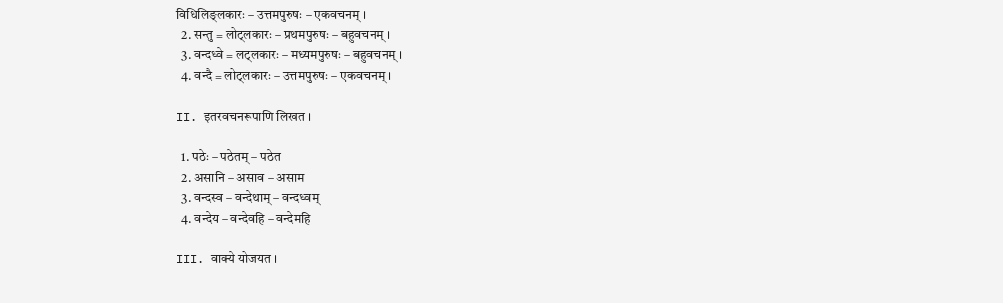विधिलिङ्लकारः – उत्तमपुरुषः – एकवचनम् ।
  2. सन्तु = लोट्लकारः – प्रथमपुरुषः – बहुवचनम् ।
  3. वन्दध्वे = लट्लकारः – मध्यमपुरुषः – बहुवचनम् ।
  4. वन्दै = लोट्लकारः – उत्तमपुरुषः – एकवचनम् ।

II. इतरवचनरूपाणि लिखत ।

  1. पठेः – पठेतम् – पठेत
  2. असानि – असाव – असाम
  3. वन्दस्व – वन्देथाम् – वन्दध्वम्
  4. वन्देय – वन्देवहि – वन्देमहि

III. वाक्ये योजयत ।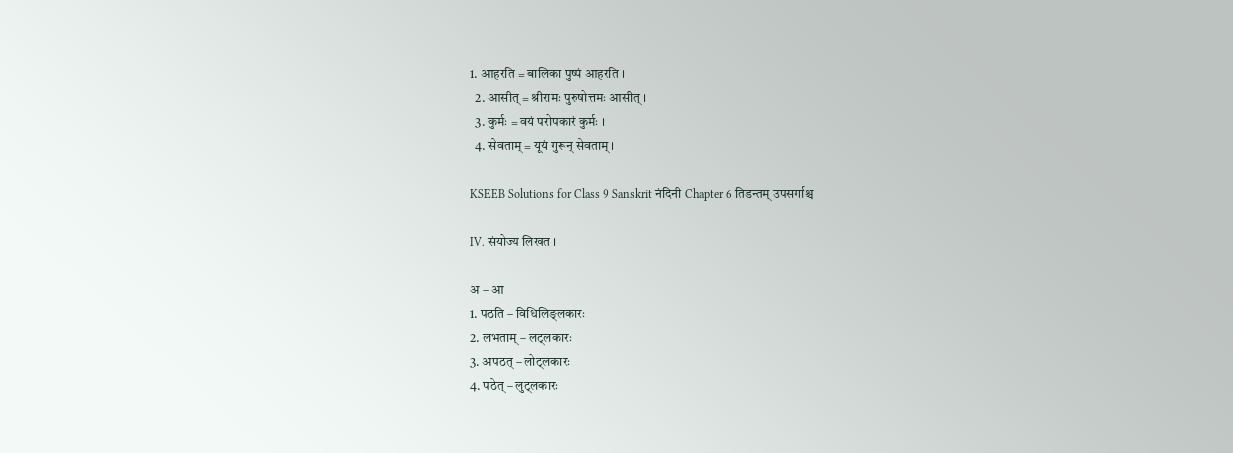1. आहरति = बालिका पुष्पं आहरति ।
  2. आसीत् = श्रीरामः पुरुषोत्तमः आसीत् ।
  3. कुर्मः = वयं परोपकारं कुर्मः ।
  4. सेवताम् = यूयं गुरून् सेवताम् ।

KSEEB Solutions for Class 9 Sanskrit नंदिनी Chapter 6 तिडन्तम् उपसर्गाश्च

IV. संयोज्य लिखत ।

अ – आ
1. पठति – विधिलिङ्लकारः
2. लभताम् – लट्लकारः
3. अपठत् – लोट्लकारः
4. पठेत् – लुट्लकारः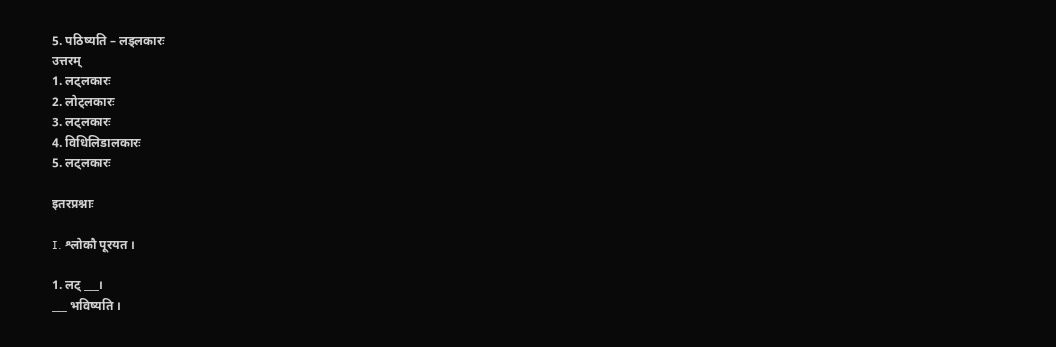5. पठिष्यति – लड्लकारः
उत्तरम्
1. लट्लकारः
2. लोट्लकारः
3. लट्लकारः
4. विधिलिडालकारः
5. लट्लकारः

इतरप्रश्नाः

I. श्लोकौ पूरयत ।

1. लट् ___।
___ भविष्यति ।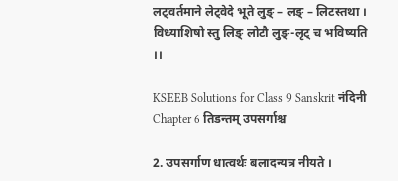लट्वर्तमाने लेट्वेदे भूते लुङ् – लङ् – लिटस्तथा ।
विध्याशिषो स्तु लिङ् लोटौ लुङ्-लृट् च भविष्यति ।।

KSEEB Solutions for Class 9 Sanskrit नंदिनी Chapter 6 तिडन्तम् उपसर्गाश्च

2. उपसर्गाण धात्वर्थः बलादन्यत्र नीयते ।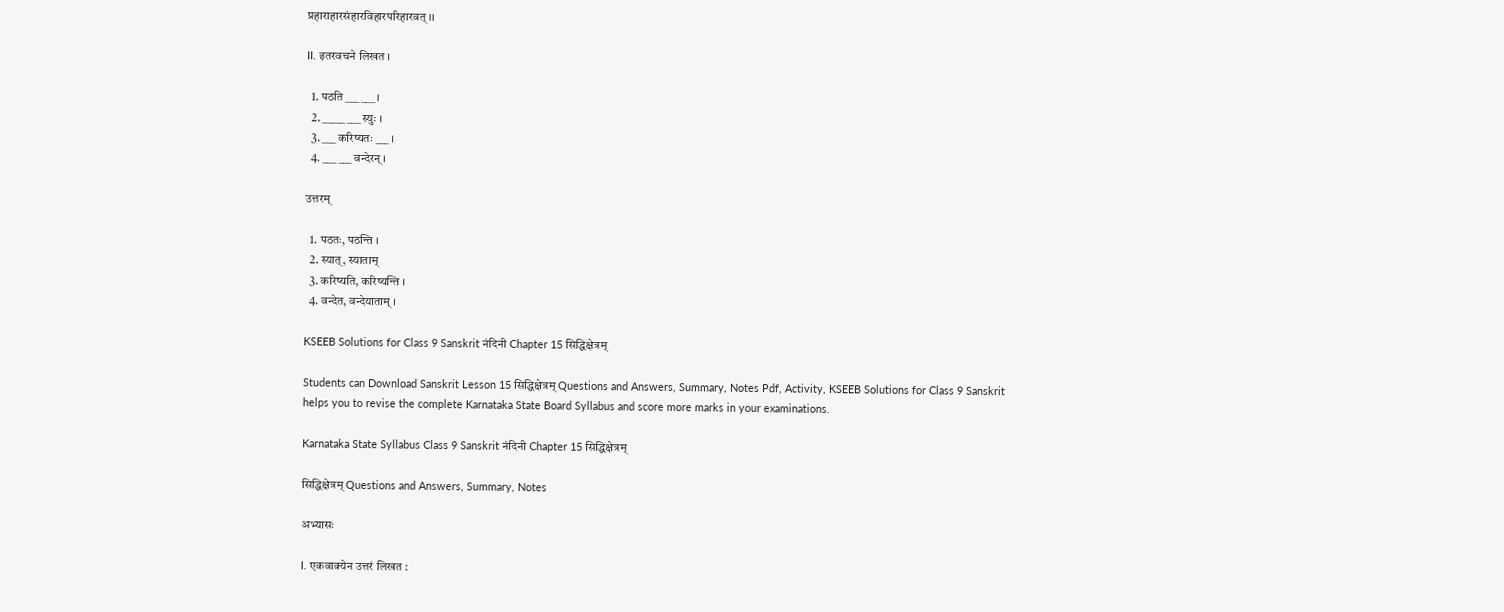प्रहाराहारसंहारविहारपरिहारवत् ।।

II. इतरवचने लिखत ।

  1. पठति ___ ___ ।
  2. _____ ___ स्युः ।
  3. ___ करिष्यतः ___ ।
  4. ___ ___ वन्देरन् ।

उत्तरम्

  1. पठतः, पठन्ति ।
  2. स्यात्, स्याताम्
  3. करिष्यति, करिष्यन्ति ।
  4. वन्देत, वन्देयाताम् ।

KSEEB Solutions for Class 9 Sanskrit नंदिनी Chapter 15 सिद्धिक्षेत्रम्

Students can Download Sanskrit Lesson 15 सिद्धिक्षेत्रम् Questions and Answers, Summary, Notes Pdf, Activity, KSEEB Solutions for Class 9 Sanskrit helps you to revise the complete Karnataka State Board Syllabus and score more marks in your examinations.

Karnataka State Syllabus Class 9 Sanskrit नंदिनी Chapter 15 सिद्धिक्षेत्रम्

सिद्धिक्षेत्रम् Questions and Answers, Summary, Notes

अभ्यासः

I. एकवाक्येन उत्तरं लिखत :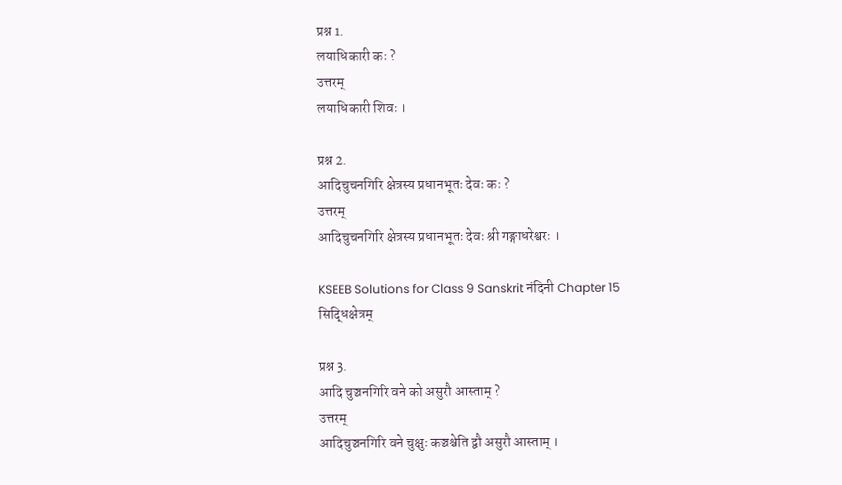प्रश्न 1.
लयाधिकारी कः ?
उत्तरम्
लयाधिकारी शिवः ।

प्रश्न 2.
आदिचुचनगिरि क्षेत्रस्य प्रधानभूतः देवः कः ?
उत्तरम्
आदिचुचनगिरि क्षेत्रस्य प्रधानभूतः देवः श्री गङ्गाधरेश्वरः ।

KSEEB Solutions for Class 9 Sanskrit नंदिनी Chapter 15 सिद्धिक्षेत्रम्

प्रश्न 3.
आदि चुञ्चनगिरि वने को असुरौ आस्ताम् ?
उत्तरम्
आदिचुञ्चनगिरि वने चुक्षुः कञ्चश्चेति द्वौ असुरौ आस्ताम् ।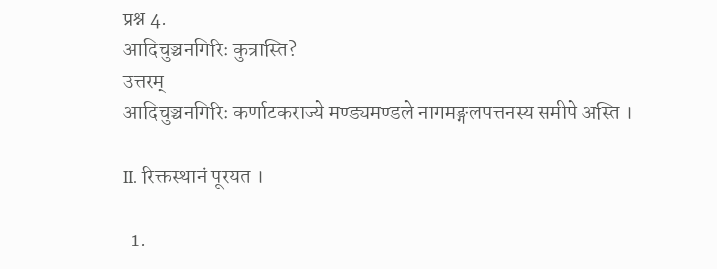प्रश्न 4.
आदिचुञ्चनगिरिः कुत्रास्ति?
उत्तरम्
आदिचुञ्चनगिरिः कर्णाटकराज्ये मण्ड्यमण्डले नागमङ्गलपत्तनस्य समीपे अस्ति ।

II. रिक्तस्थानं पूरयत ।

  1.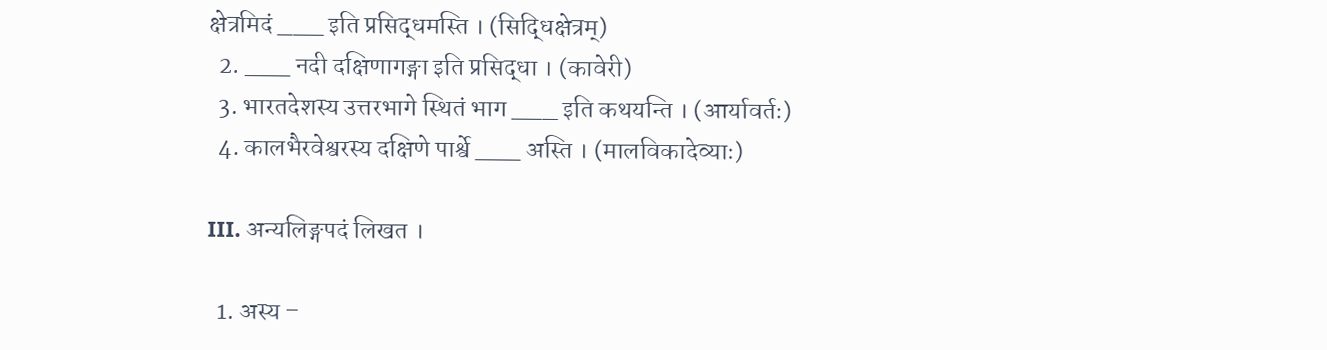क्षेत्रमिदं ___ इति प्रसिद्धमस्ति । (सिद्धिक्षेत्रम्)
  2. ___ नदी दक्षिणागङ्गा इति प्रसिद्धा । (कावेरी)
  3. भारतदेशस्य उत्तरभागे स्थितं भाग ___ इति कथयन्ति । (आर्यावर्तः)
  4. कालभैरवेश्वरस्य दक्षिणे पार्श्वे ___ अस्ति । (मालविकादेव्याः)

III. अन्यलिङ्गपदं लिखत ।

  1. अस्य –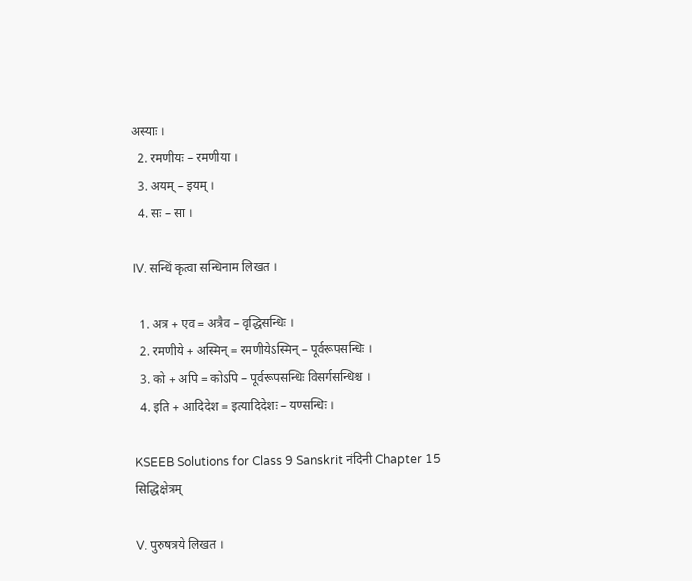अस्याः ।
  2. रमणीयः – रमणीया ।
  3. अयम् – इयम् ।
  4. सः – सा ।

IV. सन्धिं कृत्वा सन्धिनाम लिखत ।

  1. अत्र + एव = अत्रैव – वृद्धिसन्धिः ।
  2. रमणीये + अस्मिन् = रमणीयेऽस्मिन् – पूर्वरूपसन्धिः ।
  3. को + अपि = कोऽपि – पूर्वरूपसन्धिः विसर्गसन्धिश्च ।
  4. इति + आदिदेश = इत्यादिदेशः – यण्सन्धिः ।

KSEEB Solutions for Class 9 Sanskrit नंदिनी Chapter 15 सिद्धिक्षेत्रम्

V. पुरुषत्रये लिखत ।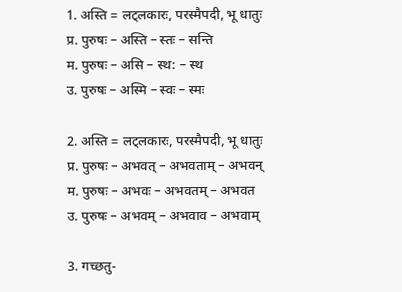1. अस्ति = लट्लकारः, परस्मैपदी, भू धातुः
प्र. पुरुषः – अस्ति – स्तः – सन्ति
म. पुरुषः – असि – स्थ: – स्थ
उ. पुरुषः – अस्मि – स्वः – स्मः

2. अस्ति = लट्लकारः, परस्मैपदी, भू धातुः
प्र. पुरुषः – अभवत् – अभवताम् – अभवन्
म. पुरुषः – अभवः – अभवतम् – अभवत
उ. पुरुषः – अभवम् – अभवाव – अभवाम्

3. गच्छतु-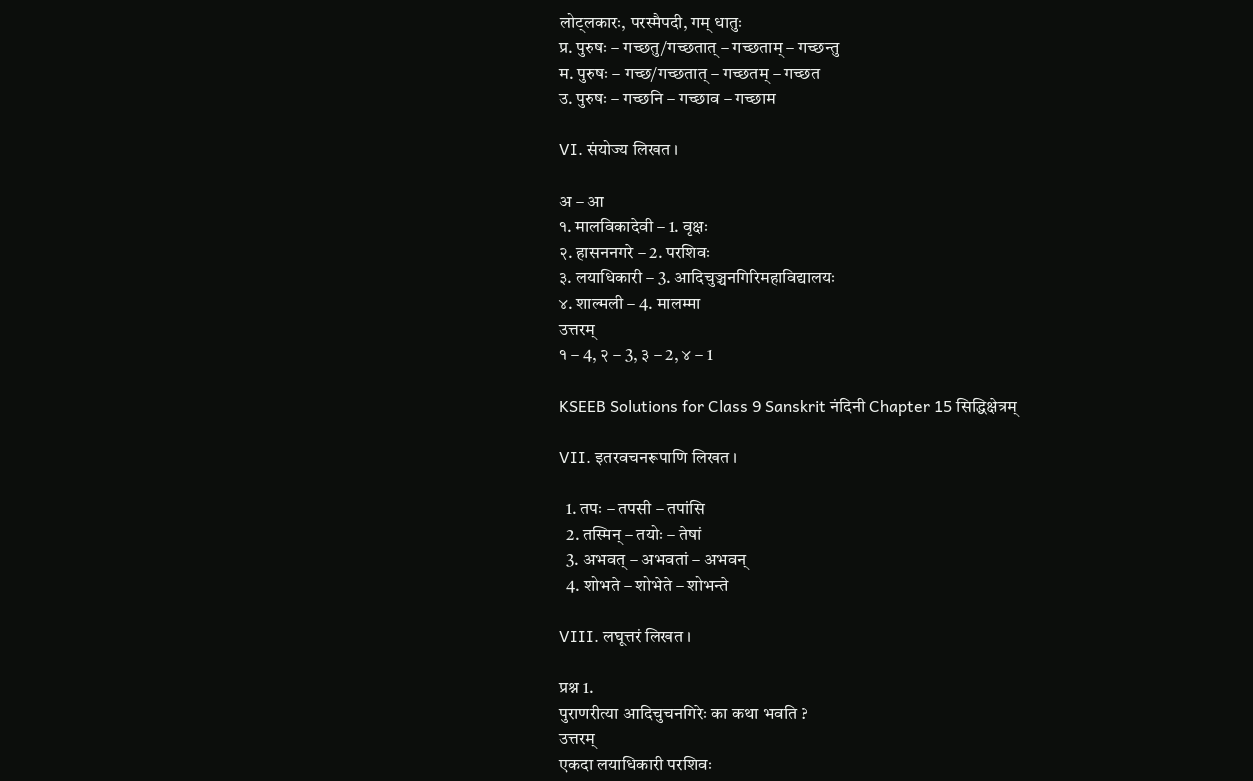लोट्लकारः, परस्मैपदी, गम् धातुः
प्र. पुरुषः – गच्छतु/गच्छतात् – गच्छताम् – गच्छन्तु
म. पुरुषः – गच्छ/गच्छतात् – गच्छतम् – गच्छत
उ. पुरुषः – गच्छनि – गच्छाव – गच्छाम

VI. संयोज्य लिखत ।

अ – आ
१. मालविकादेवी – 1. वृक्षः
२. हासननगरे – 2. परशिवः
३. लयाधिकारी – 3. आदिचुञ्चनगिरिमहाविद्यालयः
४. शाल्मली – 4. मालम्मा
उत्तरम्
१ – 4, २ – 3, ३ – 2, ४ – 1

KSEEB Solutions for Class 9 Sanskrit नंदिनी Chapter 15 सिद्धिक्षेत्रम्

VII. इतरवचनरूपाणि लिखत ।

  1. तपः – तपसी – तपांसि
  2. तस्मिन् – तयोः – तेषां
  3. अभवत् – अभवतां – अभवन्
  4. शोभते – शोभेते – शोभन्ते

VIII. लघूत्तरं लिखत ।

प्रश्न 1.
पुराणरीत्या आदिचुचनगिरेः का कथा भवति ?
उत्तरम्
एकदा लयाधिकारी परशिवः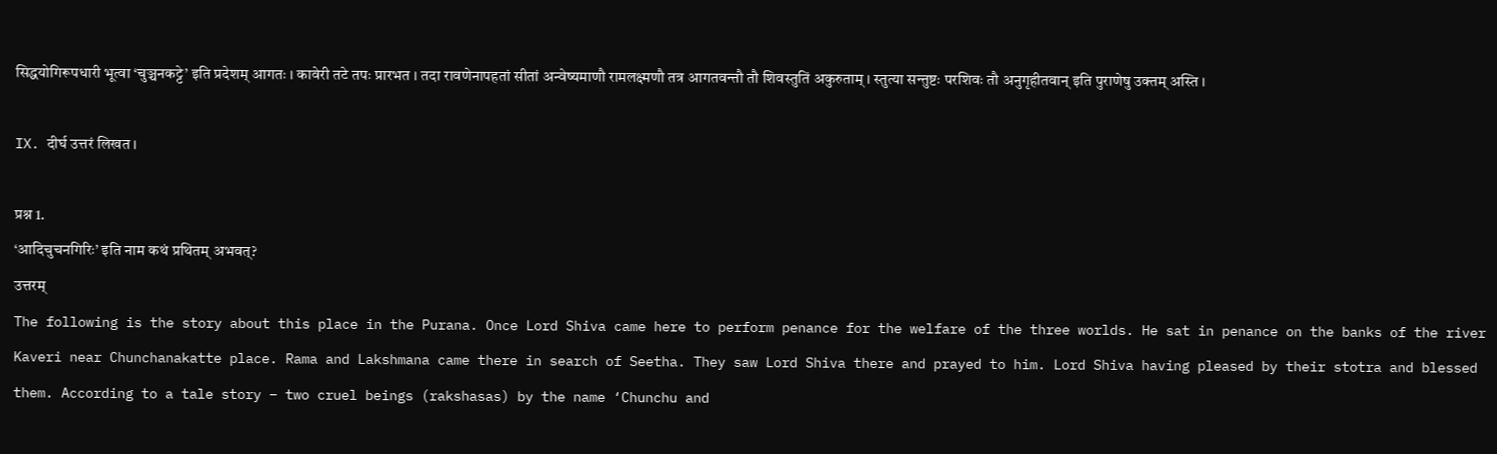सिद्धयोगिरूपधारी भूत्वा ‘चुञ्चनकट्टे’ इति प्रदेशम् आगतः । कावेरी तटे तपः प्रारभत । तदा रावणेनापहतां सीतां अन्वेष्यमाणौ रामलक्ष्मणौ तत्र आगतवन्तौ तौ शिवस्तुतिं अकुरुताम् । स्तुत्या सन्तुष्टः परशिवः तौ अनुगृहीतवान् इति पुराणेषु उक्तम् अस्ति ।

IX. दीर्घ उत्तरं लिखत ।

प्रश्न 1.
‘आदिचुचनगिरिः’ इति नाम कथं प्रथितम् अभवत्?
उत्तरम्
The following is the story about this place in the Purana. Once Lord Shiva came here to perform penance for the welfare of the three worlds. He sat in penance on the banks of the river Kaveri near Chunchanakatte place. Rama and Lakshmana came there in search of Seetha. They saw Lord Shiva there and prayed to him. Lord Shiva having pleased by their stotra and blessed them. According to a tale story – two cruel beings (rakshasas) by the name ‘Chunchu and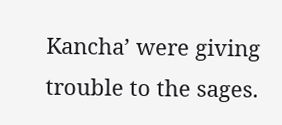Kancha’ were giving trouble to the sages.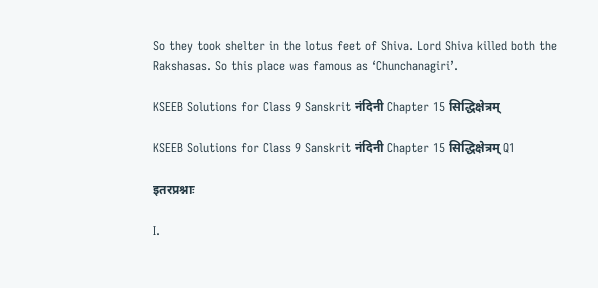So they took shelter in the lotus feet of Shiva. Lord Shiva killed both the Rakshasas. So this place was famous as ‘Chunchanagiri’.

KSEEB Solutions for Class 9 Sanskrit नंदिनी Chapter 15 सिद्धिक्षेत्रम्

KSEEB Solutions for Class 9 Sanskrit नंदिनी Chapter 15 सिद्धिक्षेत्रम् Q1

इतरप्रश्नाः

I.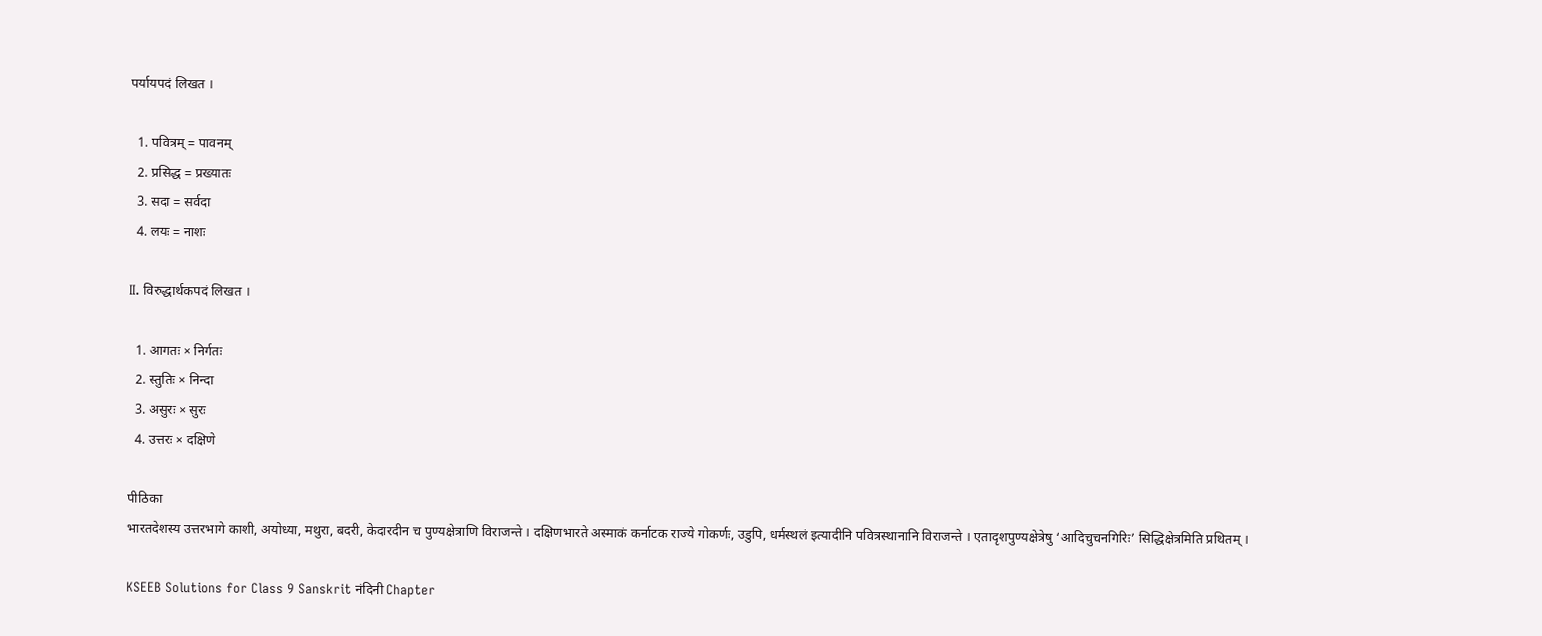पर्यायपदं लिखत ।

  1. पवित्रम् = पावनम्
  2. प्रसिद्ध = प्रख्यातः
  3. सदा = सर्वदा
  4. लयः = नाशः

II. विरुद्धार्थकपदं लिखत ।

  1. आगतः × निर्गतः
  2. स्तुतिः × निन्दा
  3. असुरः × सुरः
  4. उत्तरः × दक्षिणे

पीठिका
भारतदेशस्य उत्तरभागे काशी, अयोध्या, मथुरा, बदरी, केदारदीन च पुण्यक्षेत्राणि विराजन्ते । दक्षिणभारते अस्माकं कर्नाटक राज्ये गोकर्णः, उडुपि, धर्मस्थलं इत्यादीनि पवित्रस्थानानि विराजन्ते । एतादृशपुण्यक्षेत्रेषु ‘आदिचुचनगिरिः’ सिद्धिक्षेत्रमिति प्रथितम् ।

KSEEB Solutions for Class 9 Sanskrit नंदिनी Chapter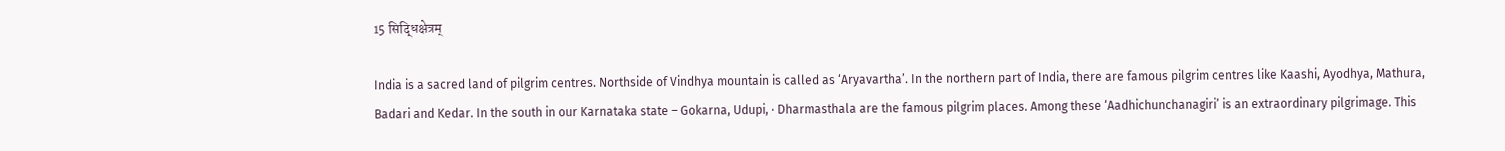15 सिद्धिक्षेत्रम्

India is a sacred land of pilgrim centres. Northside of Vindhya mountain is called as ‘Aryavartha’. In the northern part of India, there are famous pilgrim centres like Kaashi, Ayodhya, Mathura, Badari and Kedar. In the south in our Karnataka state – Gokarna, Udupi, · Dharmasthala are the famous pilgrim places. Among these ‘Aadhichunchanagiri’ is an extraordinary pilgrimage. This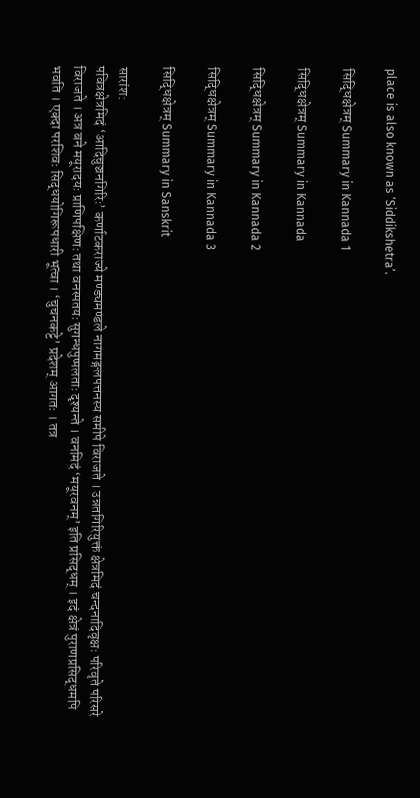place is also known as ‘Siddikshetra’.

सिद्धिक्षेत्रम् Summary in Kannada 1

सिद्धिक्षेत्रम् Summary in Kannada

सिद्धिक्षेत्रम् Summary in Kannada 2

सिद्धिक्षेत्रम् Summary in Kannada 3

सिद्धिक्षेत्रम् Summary in Sanskrit

सारांश:
पवित्रक्षेत्रमिदं ‘आदिचुञ्चनगिरिः’ कर्णाटकराज्ये मण्ड्यमण्डले नागमङ्गलपत्तनस्य समीपे विराजते । उन्नतगिरियुक्तं क्षेत्रमिदं चन्दनादिवृक्षः परिवृते परिसरे विराजते । अत्र बने मयूरादयः प्राणिपक्षिणः तथा वनस्पतयः सुगन्धपुष्पलताः दृश्यन्ते । वनमिदं ‘मयूरवनम्’ इति प्रसिद्धम् । इदं क्षेत्रं पुराणप्रसिद्धमपि भवति । एक्दा परशिवः सिद्धयोगिरूपधारी भूत्वा । ‘चुचनकट्टे’ प्रदेशम् आगतः । तत्र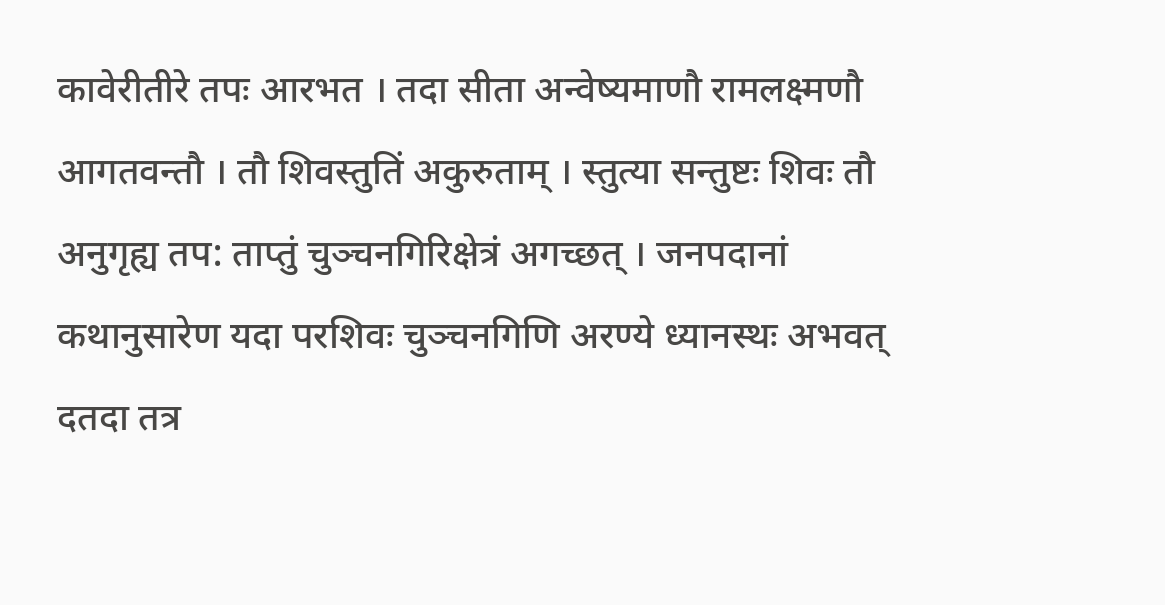कावेरीतीरे तपः आरभत । तदा सीता अन्वेष्यमाणौ रामलक्ष्मणौ आगतवन्तौ । तौ शिवस्तुतिं अकुरुताम् । स्तुत्या सन्तुष्टः शिवः तौ अनुगृह्य तप: ताप्तुं चुञ्चनगिरिक्षेत्रं अगच्छत् । जनपदानां कथानुसारेण यदा परशिवः चुञ्चनगिणि अरण्ये ध्यानस्थः अभवत् दतदा तत्र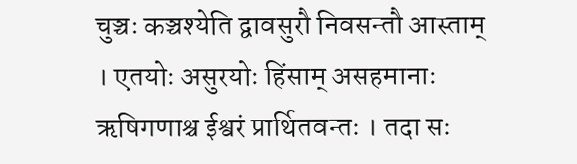चुञ्चः कञ्चश्येति द्वावसुरौ निवसन्तौ आस्ताम् । एतयोः असुरयोः हिंसाम् असहमानाः ऋषिगणाश्च ईश्वरं प्रार्थितवन्तः । तदा सः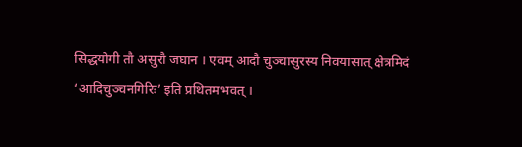सिद्धयोगी तौ असुरौ जघान । एवम् आदौ चुञ्चासुरस्य निवयासात् क्षेत्रमिदं ‘आदिचुञ्चनगिरिः’ इति प्रथितमभवत् ।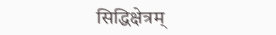सिद्धिक्षेत्रम्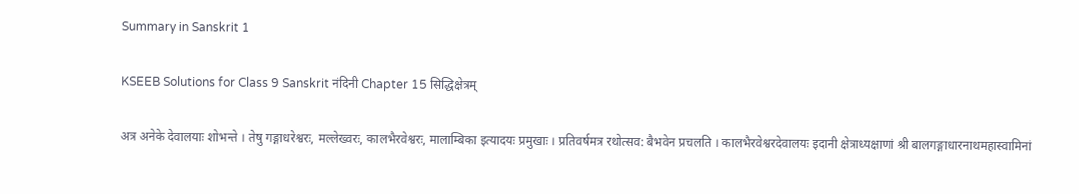Summary in Sanskrit 1

KSEEB Solutions for Class 9 Sanskrit नंदिनी Chapter 15 सिद्धिक्षेत्रम्

अत्र अनेके देवालयाः शोभन्ते । तेषु गङ्गाधरेश्वरः, मल्लेख्वरः, कालभैरवेश्वरः, मालाम्बिका इत्यादयः प्रमुखाः । प्रतिवर्षमत्र रथोत्सव: बैभवेन प्रचलति । कालभैरवेश्वरदेवालयः इदानी क्षेत्राध्यक्षाणां श्री बालगङ्गाधारनाथमहास्वामिनां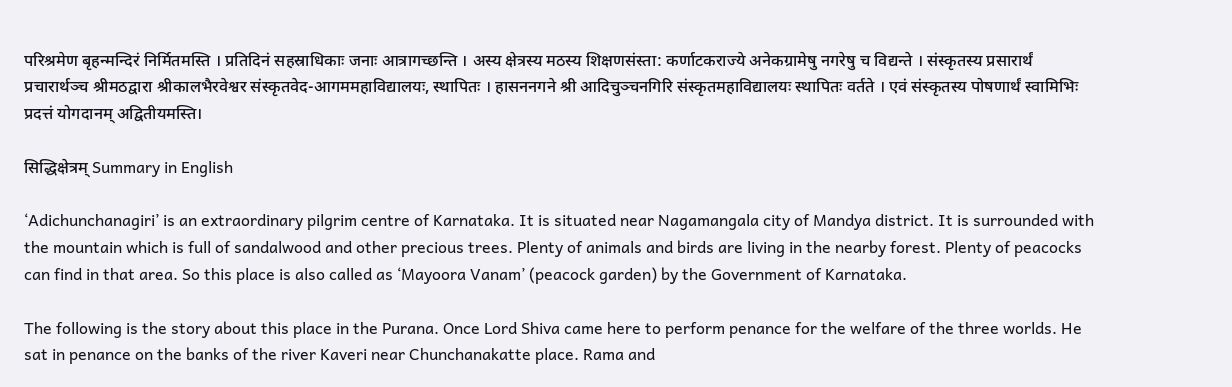परिश्रमेण बृहन्मन्दिरं निर्मितमस्ति । प्रतिदिनं सहस्राधिकाः जनाः आत्रागच्छन्ति । अस्य क्षेत्रस्य मठस्य शिक्षणसंस्ता: कर्णाटकराज्ये अनेकग्रामेषु नगरेषु च विद्यन्ते । संस्कृतस्य प्रसारार्थं प्रचारार्थञ्च श्रीमठद्वारा श्रीकालभैरवेश्वर संस्कृतवेद-आगममहाविद्यालयः, स्थापितः । हासननगने श्री आदिचुञ्चनगिरि संस्कृतमहाविद्यालयः स्थापितः वर्तते । एवं संस्कृतस्य पोषणार्थं स्वामिभिः प्रदत्तं योगदानम् अद्वितीयमस्ति।

सिद्धिक्षेत्रम् Summary in English

‘Adichunchanagiri’ is an extraordinary pilgrim centre of Karnataka. It is situated near Nagamangala city of Mandya district. It is surrounded with the mountain which is full of sandalwood and other precious trees. Plenty of animals and birds are living in the nearby forest. Plenty of peacocks can find in that area. So this place is also called as ‘Mayoora Vanam’ (peacock garden) by the Government of Karnataka.

The following is the story about this place in the Purana. Once Lord Shiva came here to perform penance for the welfare of the three worlds. He sat in penance on the banks of the river Kaveri near Chunchanakatte place. Rama and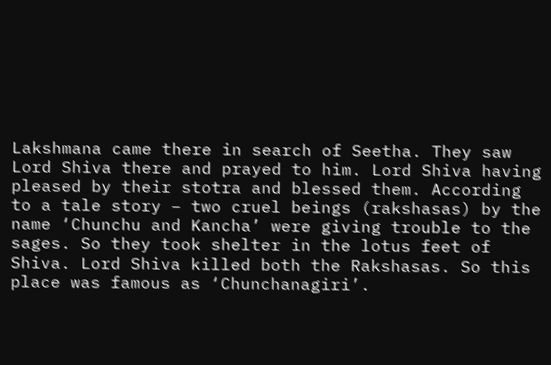Lakshmana came there in search of Seetha. They saw Lord Shiva there and prayed to him. Lord Shiva having pleased by their stotra and blessed them. According to a tale story – two cruel beings (rakshasas) by the name ‘Chunchu and Kancha’ were giving trouble to the sages. So they took shelter in the lotus feet of Shiva. Lord Shiva killed both the Rakshasas. So this place was famous as ‘Chunchanagiri’.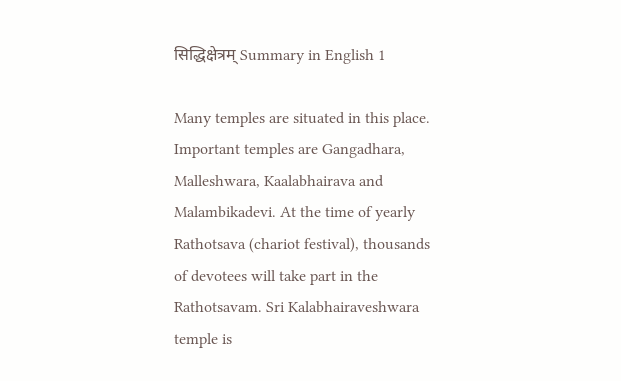सिद्धिक्षेत्रम् Summary in English 1

Many temples are situated in this place. Important temples are Gangadhara, Malleshwara, Kaalabhairava and Malambikadevi. At the time of yearly Rathotsava (chariot festival), thousands of devotees will take part in the Rathotsavam. Sri Kalabhairaveshwara temple is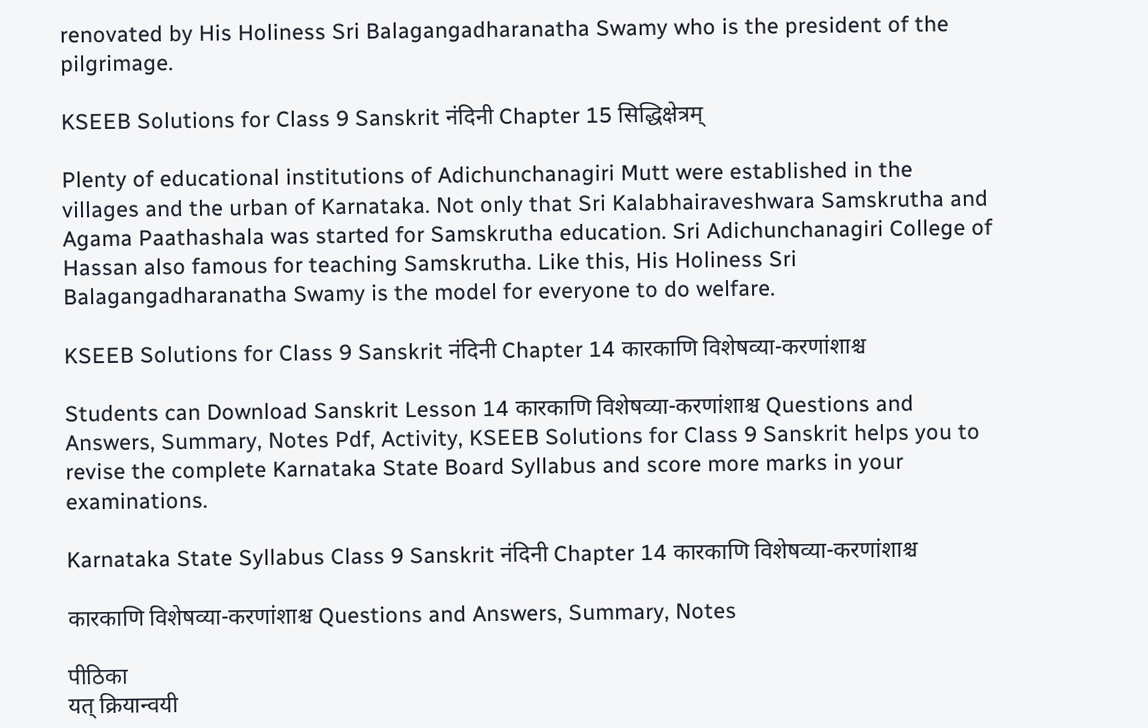renovated by His Holiness Sri Balagangadharanatha Swamy who is the president of the pilgrimage.

KSEEB Solutions for Class 9 Sanskrit नंदिनी Chapter 15 सिद्धिक्षेत्रम्

Plenty of educational institutions of Adichunchanagiri Mutt were established in the villages and the urban of Karnataka. Not only that Sri Kalabhairaveshwara Samskrutha and Agama Paathashala was started for Samskrutha education. Sri Adichunchanagiri College of Hassan also famous for teaching Samskrutha. Like this, His Holiness Sri Balagangadharanatha Swamy is the model for everyone to do welfare.

KSEEB Solutions for Class 9 Sanskrit नंदिनी Chapter 14 कारकाणि विशेषव्या-करणांशाश्च

Students can Download Sanskrit Lesson 14 कारकाणि विशेषव्या-करणांशाश्च Questions and Answers, Summary, Notes Pdf, Activity, KSEEB Solutions for Class 9 Sanskrit helps you to revise the complete Karnataka State Board Syllabus and score more marks in your examinations.

Karnataka State Syllabus Class 9 Sanskrit नंदिनी Chapter 14 कारकाणि विशेषव्या-करणांशाश्च

कारकाणि विशेषव्या-करणांशाश्च Questions and Answers, Summary, Notes

पीठिका
यत् क्रियान्वयी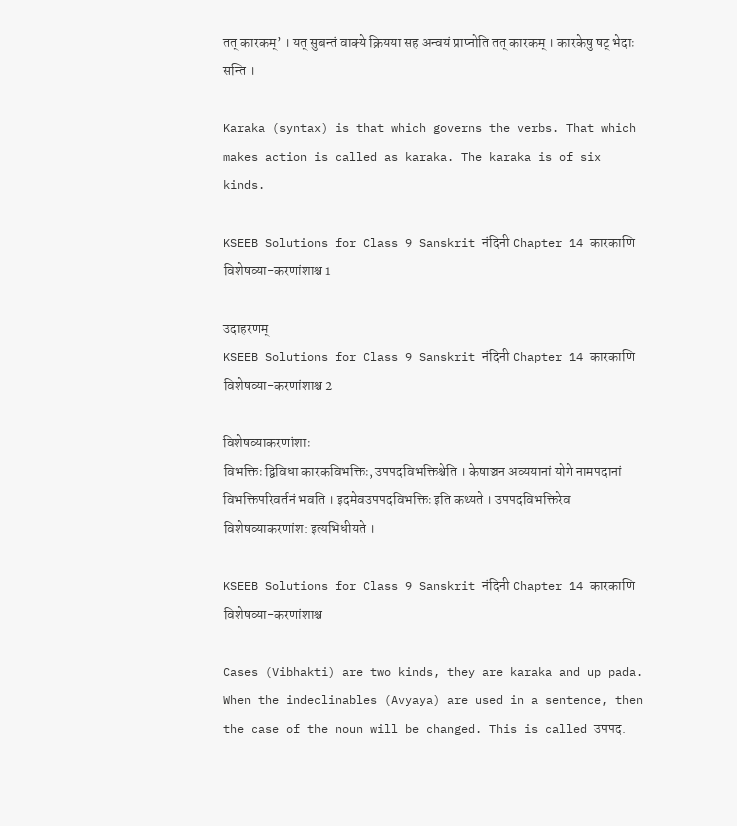तत् कारकम्’ । यत् सुबन्तं वाक्ये क्रियया सह अन्वयं प्राप्नोति तत् कारकम् । कारकेषु षट् भेदाः सन्ति ।

Karaka (syntax) is that which governs the verbs. That which makes action is called as karaka. The karaka is of six kinds.

KSEEB Solutions for Class 9 Sanskrit नंदिनी Chapter 14 कारकाणि विशेषव्या-करणांशाश्च 1

उदाहरणम्
KSEEB Solutions for Class 9 Sanskrit नंदिनी Chapter 14 कारकाणि विशेषव्या-करणांशाश्च 2

विशेषव्याकरणांशाः
विभक्तिः द्विविधा कारकविभक्तिः, उपपदविभक्तिश्चेति । केषाञ्चन अव्ययानां योगे नामपदानां विभक्तिपरिवर्तनं भवति । इदमेवउपपदविभक्तिः इति कथ्यते । उपपदविभक्तिरेव विशेषव्याकरणांश: इत्यभिधीयते ।

KSEEB Solutions for Class 9 Sanskrit नंदिनी Chapter 14 कारकाणि विशेषव्या-करणांशाश्च

Cases (Vibhakti) are two kinds, they are karaka and up pada. When the indeclinables (Avyaya) are used in a sentence, then the case of the noun will be changed. This is called उपपद.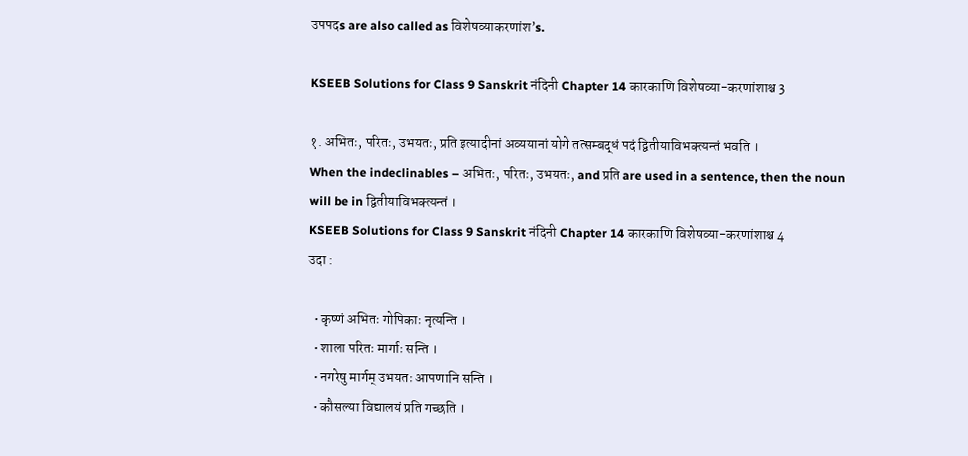उपपदs are also called as विशेषव्याकरणांश’s.

KSEEB Solutions for Class 9 Sanskrit नंदिनी Chapter 14 कारकाणि विशेषव्या-करणांशाश्च 3

१. अभितः, परितः, उभयतः, प्रति इत्यादीनां अव्ययानां योगे तत्सम्बद्धं पदं द्वितीयाविभक्त्यन्तं भवति ।
When the indeclinables – अभितः, परितः, उभयतः, and प्रति are used in a sentence, then the noun will be in द्वितीयाविभक्त्यन्तं ।
KSEEB Solutions for Class 9 Sanskrit नंदिनी Chapter 14 कारकाणि विशेषव्या-करणांशाश्च 4
उदा :

  • कृष्णं अभितः गोपिकाः नृत्यन्ति ।
  • शाला परितः मार्गाः सन्ति ।
  • नगरेषु मार्गम् उभयतः आपणानि सन्ति ।
  • कौसल्या विद्यालयं प्रति गच्छति ।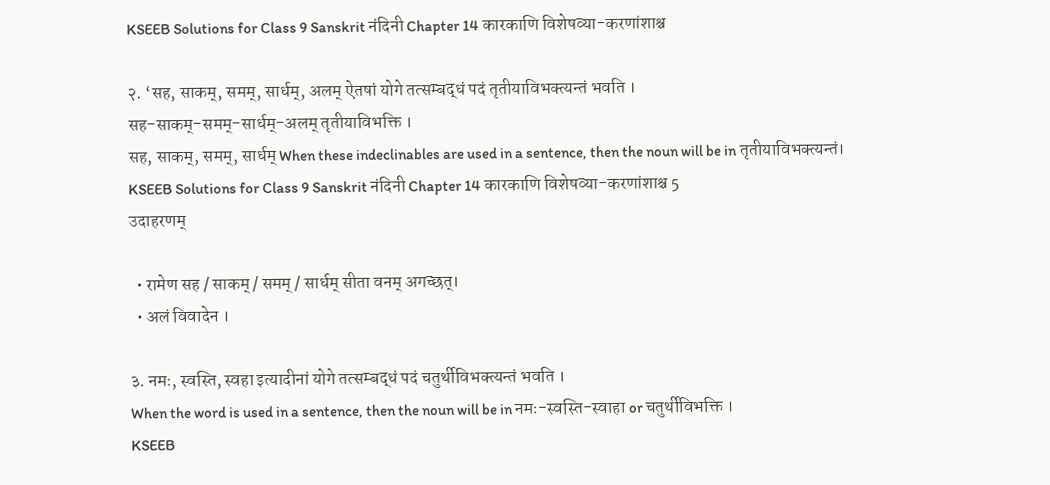KSEEB Solutions for Class 9 Sanskrit नंदिनी Chapter 14 कारकाणि विशेषव्या-करणांशाश्च

२. ‘सह, साकम्, समम्, सार्धम्, अलम् ऐतषां योगे तत्सम्बद्धं पदं तृतीयाविभक्त्यन्तं भवति ।
सह-साकम्-समम्-सार्धम्-अलम् तृतीयाविभक्ति ।
सह, साकम्, समम्, सार्धम् When these indeclinables are used in a sentence, then the noun will be in तृतीयाविभक्त्यन्तं।
KSEEB Solutions for Class 9 Sanskrit नंदिनी Chapter 14 कारकाणि विशेषव्या-करणांशाश्च 5
उदाहरणम्

  • रामेण सह / साकम् / समम् / सार्धम् सीता वनम् अगच्छत्।
  • अलं विवादेन ।

३. नमः, स्वस्ति, स्वहा इत्यादीनां योगे तत्सम्बद्धं पदं चतुर्थीविभक्त्यन्तं भवति ।
When the word is used in a sentence, then the noun will be in नमः-स्वस्ति-स्वाहा or चतुर्थीविभक्ति ।
KSEEB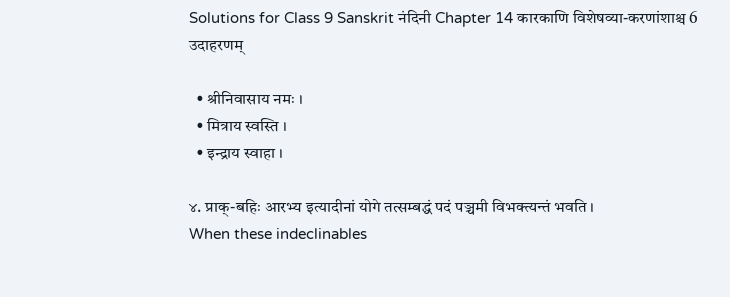Solutions for Class 9 Sanskrit नंदिनी Chapter 14 कारकाणि विशेषव्या-करणांशाश्च 6
उदाहरणम्

  • श्रीनिवासाय नमः ।
  • मित्राय स्वस्ति ।
  • इन्द्राय स्वाहा ।

४. प्राक्-बहिः आरभ्य इत्यादीनां योगे तत्सम्बद्धं पदं पञ्चमी विभक्त्यन्तं भवति ।
When these indeclinables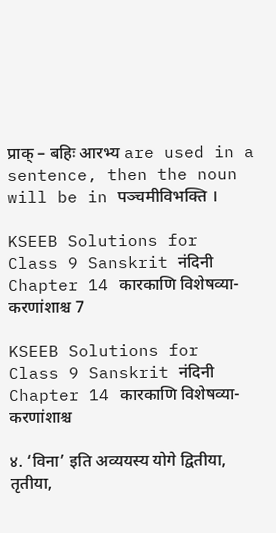प्राक् – बहिः आरभ्य are used in a sentence, then the noun will be in पञ्चमीविभक्ति ।

KSEEB Solutions for Class 9 Sanskrit नंदिनी Chapter 14 कारकाणि विशेषव्या-करणांशाश्च 7

KSEEB Solutions for Class 9 Sanskrit नंदिनी Chapter 14 कारकाणि विशेषव्या-करणांशाश्च

४. ‘विना’ इति अव्ययस्य योगे द्वितीया, तृतीया,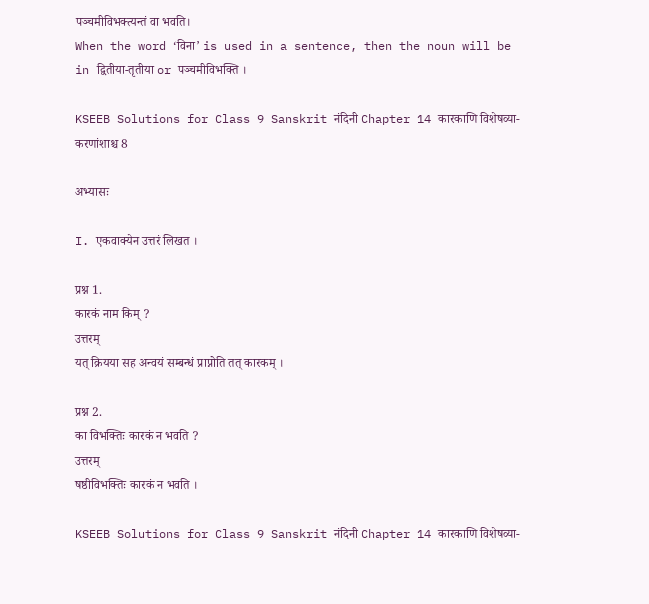पञ्चमीविभक्त्यन्तं वा भवति।
When the word ‘विना’ is used in a sentence, then the noun will be in द्वितीया-तृतीया or पञ्चमीविभक्ति ।

KSEEB Solutions for Class 9 Sanskrit नंदिनी Chapter 14 कारकाणि विशेषव्या-करणांशाश्च 8

अभ्यासः

I. एकवाक्येन उत्तरं लिखत ।

प्रश्न 1.
कारकं नाम किम् ?
उत्तरम्
यत् क्रियया सह अन्वयं सम्बन्धं प्राप्नोति तत् कारकम् ।

प्रश्न 2.
का विभक्तिः कारकं न भवति ?
उत्तरम्
षष्ठीविभक्तिः कारकं न भवति ।

KSEEB Solutions for Class 9 Sanskrit नंदिनी Chapter 14 कारकाणि विशेषव्या-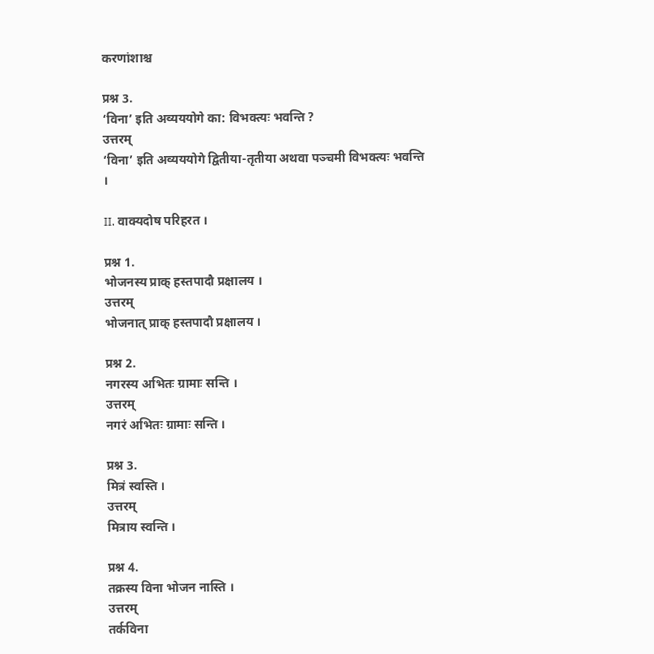करणांशाश्च

प्रश्न 3.
‘विना’ इति अव्यययोगे का: विभक्त्यः भवन्ति ?
उत्तरम्
‘विना’ इति अव्यययोगे द्वितीया-तृतीया अथवा पञ्चमी विभक्त्यः भवन्ति ।

II. वाक्यदोष परिहरत ।

प्रश्न 1.
भोजनस्य प्राक् हस्तपादौ प्रक्षालय ।
उत्तरम्
भोजनात् प्राक् हस्तपादौ प्रक्षालय ।

प्रश्न 2.
नगरस्य अभितः ग्रामाः सन्ति ।
उत्तरम्
नगरं अभितः ग्रामाः सन्ति ।

प्रश्न 3.
मित्रं स्वस्ति ।
उत्तरम्
मित्राय स्वन्ति ।

प्रश्न 4.
तक्रस्य विना भोजन नास्ति ।
उत्तरम्
तर्कविना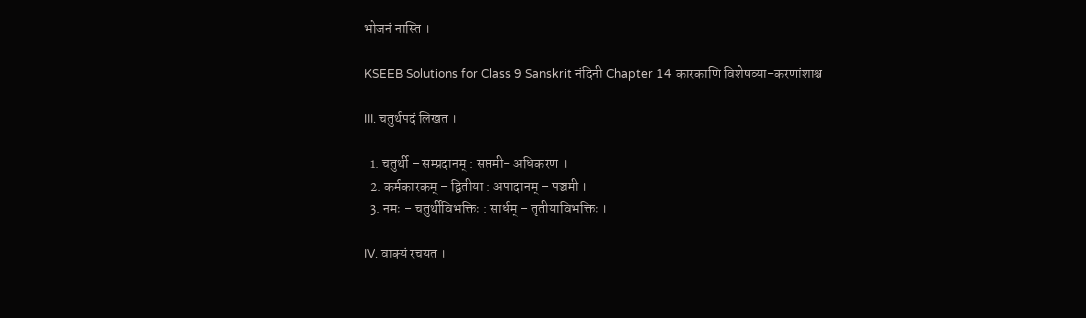भोजनं नास्ति ।

KSEEB Solutions for Class 9 Sanskrit नंदिनी Chapter 14 कारकाणि विशेषव्या-करणांशाश्च

III. चतुर्थपदं लिखत ।

  1. चतुर्थी – सम्प्रदानम् : सप्तमी- अधिकरण ।
  2. कर्मकारकम् – द्वितीया : अपादानम् – पञ्चमी ।
  3. नमः – चतुर्थीविभक्तिः : सार्धम् – तृतीयाविभक्तिः ।

IV. वाक्यं रचयत ।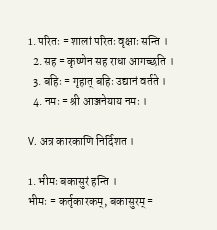1. परितः = शालां परितः वृक्षाः सन्ति ।
  2. सह = कृष्णेन सह राधा आगच्छति ।
  3. बहिः = गृहात् बहिः उद्यानं वर्तते ।
  4. नमः = श्री आञ्जनेयाय नमः ।

V. अत्र कारकाणि निर्दिशत ।

1. भीमः बकासुरं हन्ति ।
भीमः = कर्तृकारकम्, बकासुरम् =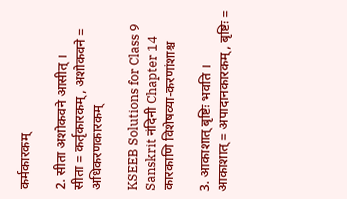कर्मकारकम्

2. सीता अशोकवने आसीत् ।
सीता = कर्तृकारकम्, अशोकवने = अधिकरणकारकम्

KSEEB Solutions for Class 9 Sanskrit नंदिनी Chapter 14 कारकाणि विशेषव्या-करणांशाश्च

3. आकाशात् बृष्टिः भवति ।
आकाशात् = अपादानकारकम्, बृष्टिः =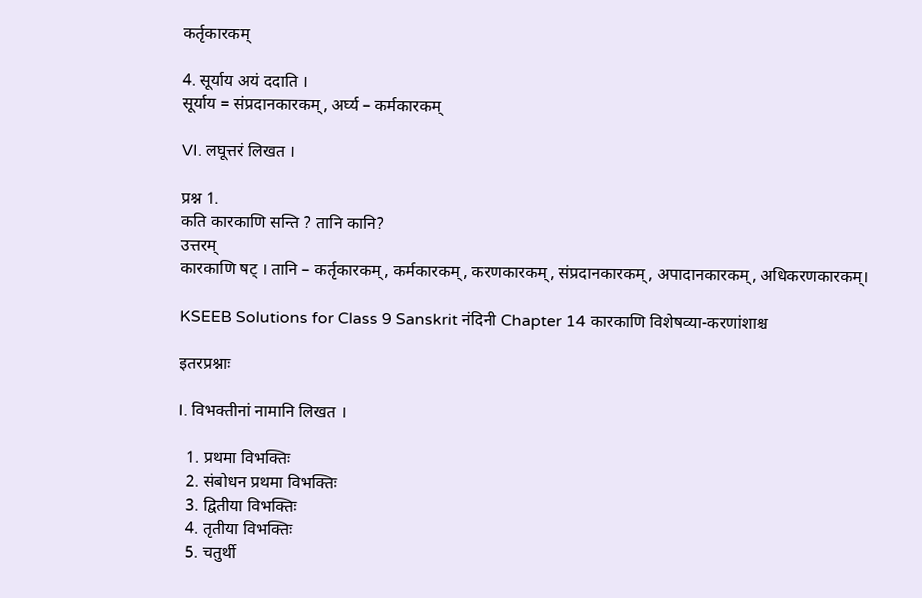कर्तृकारकम्

4. सूर्याय अयं ददाति ।
सूर्याय = संप्रदानकारकम्, अर्घ्य – कर्मकारकम्

VI. लघूत्तरं लिखत ।

प्रश्न 1.
कति कारकाणि सन्ति ? तानि कानि?
उत्तरम्
कारकाणि षट् । तानि – कर्तृकारकम्, कर्मकारकम्, करणकारकम्, संप्रदानकारकम्, अपादानकारकम्, अधिकरणकारकम्।

KSEEB Solutions for Class 9 Sanskrit नंदिनी Chapter 14 कारकाणि विशेषव्या-करणांशाश्च

इतरप्रश्नाः

I. विभक्तीनां नामानि लिखत ।

  1. प्रथमा विभक्तिः
  2. संबोधन प्रथमा विभक्तिः
  3. द्वितीया विभक्तिः
  4. तृतीया विभक्तिः
  5. चतुर्थी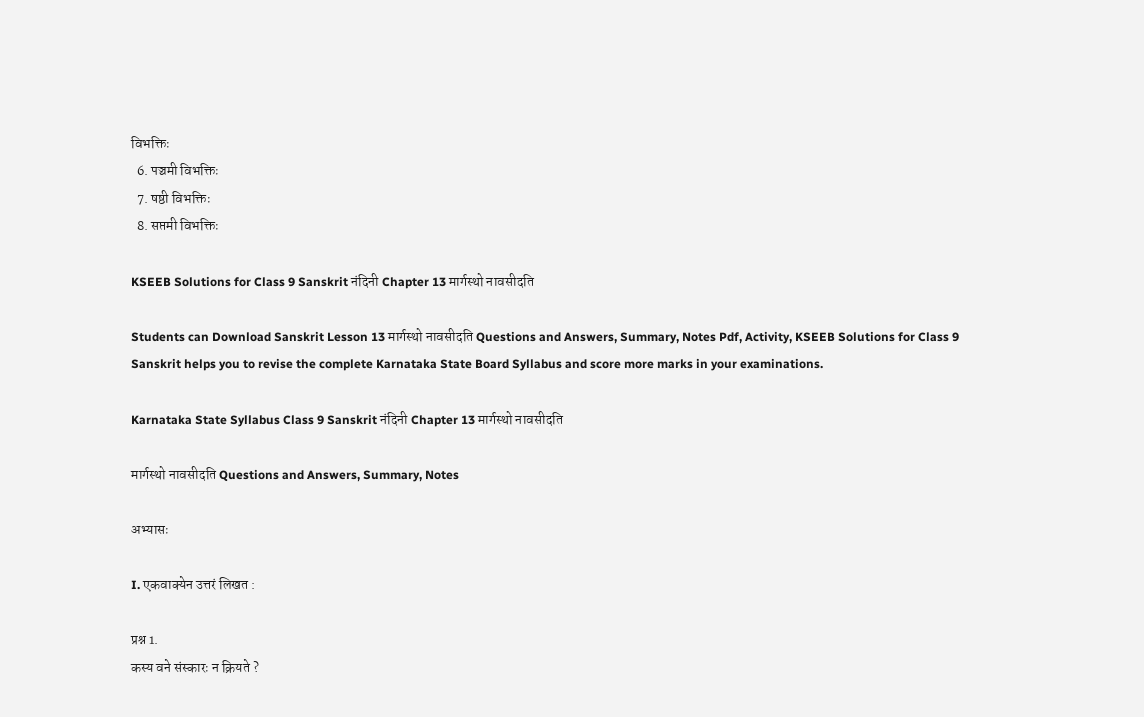विभक्तिः
  6. पञ्चमी विभक्तिः
  7. षष्ठी विभक्तिः
  8. सप्तमी विभक्तिः

KSEEB Solutions for Class 9 Sanskrit नंदिनी Chapter 13 मार्गस्थो नावसीदति

Students can Download Sanskrit Lesson 13 मार्गस्थो नावसीदति Questions and Answers, Summary, Notes Pdf, Activity, KSEEB Solutions for Class 9 Sanskrit helps you to revise the complete Karnataka State Board Syllabus and score more marks in your examinations.

Karnataka State Syllabus Class 9 Sanskrit नंदिनी Chapter 13 मार्गस्थो नावसीदति

मार्गस्थो नावसीदति Questions and Answers, Summary, Notes

अभ्यासः

I. एकवाक्येन उत्तरं लिखत :

प्रश्न 1.
कस्य वने संस्कारः न क्रियते ?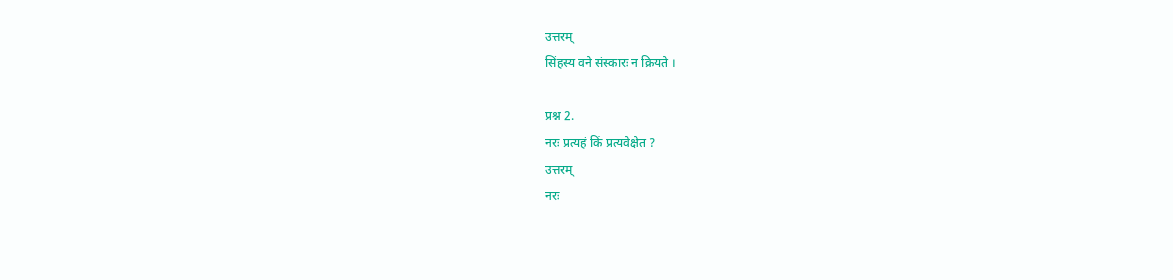उत्तरम्
सिंहस्य वने संस्कारः न क्रियते ।

प्रश्न 2.
नरः प्रत्यहं किं प्रत्यवेक्षेत ?
उत्तरम्
नरः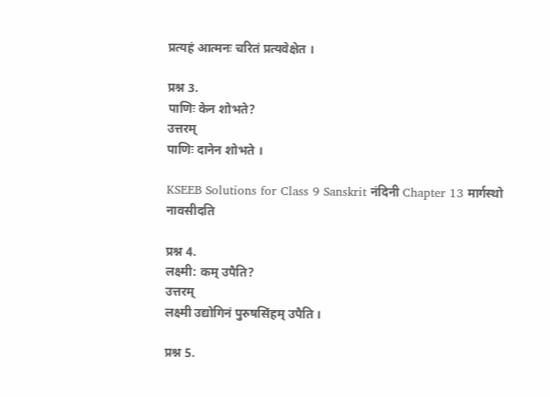प्रत्यहं आत्मनः चरितं प्रत्यवेक्षेत ।

प्रश्न 3.
पाणिः केन शोभते?
उत्तरम्
पाणिः दानेन शोभते ।

KSEEB Solutions for Class 9 Sanskrit नंदिनी Chapter 13 मार्गस्थो नावसीदति

प्रश्न 4.
लक्ष्मी: कम् उपैति?
उत्तरम्
लक्ष्मी उद्योगिनं पुरुषसिंहम् उपैति ।

प्रश्न 5.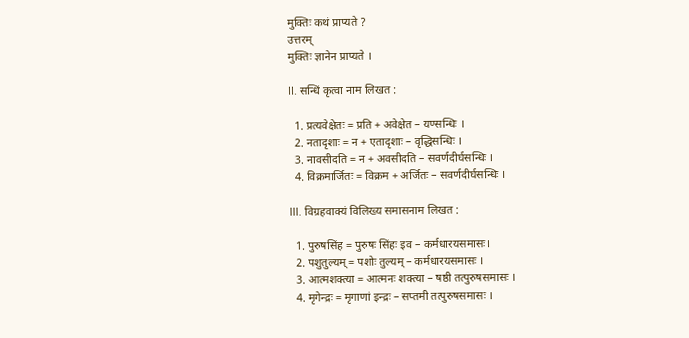मुक्तिः कथं प्राप्यते ?
उत्तरम्
मुक्तिः ज्ञानेन प्राप्यते ।

II. सन्धिं कृत्वा नाम लिखत :

  1. प्रत्यवेक्षेतः = प्रति + अवेक्षेत – यण्सन्धिः ।
  2. नतादृशाः = न + एतादृशाः – वृद्धिसन्धिः ।
  3. नावसीदति = न + अवसीदति – सवर्णदीर्घसन्धिः ।
  4. विक्रमार्जितः = विक्रम + अर्जितः – सवर्णदीर्घसन्धिः ।

III. विग्रहवाक्यं विलिख्य समासनाम लिखत :

  1. पुरुषसिंह = पुरुषः सिंहः इव – कर्मधारयसमासः।
  2. पशुतुल्यम् = पशोः तुल्यम् – कर्मधारयसमासः ।
  3. आत्मशक्त्या = आत्मनः शक्त्या – षष्ठी तत्पुरुषसमासः ।
  4. मृगेन्द्रः = मृगाणां इन्द्रः – सप्तमी तत्पुरुषसमासः ।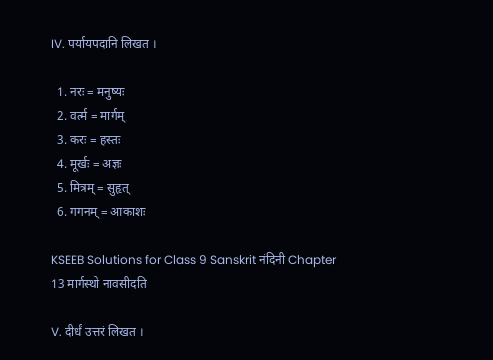IV. पर्यायपदानि लिखत ।

  1. नरः = मनुष्यः
  2. वर्त्म = मार्गम्
  3. करः = हस्तः
  4. मूर्खः = अज्ञः
  5. मित्रम् = सुहृत्
  6. गगनम् = आकाशः

KSEEB Solutions for Class 9 Sanskrit नंदिनी Chapter 13 मार्गस्थो नावसीदति

V. दीर्धं उत्तरं लिखत ।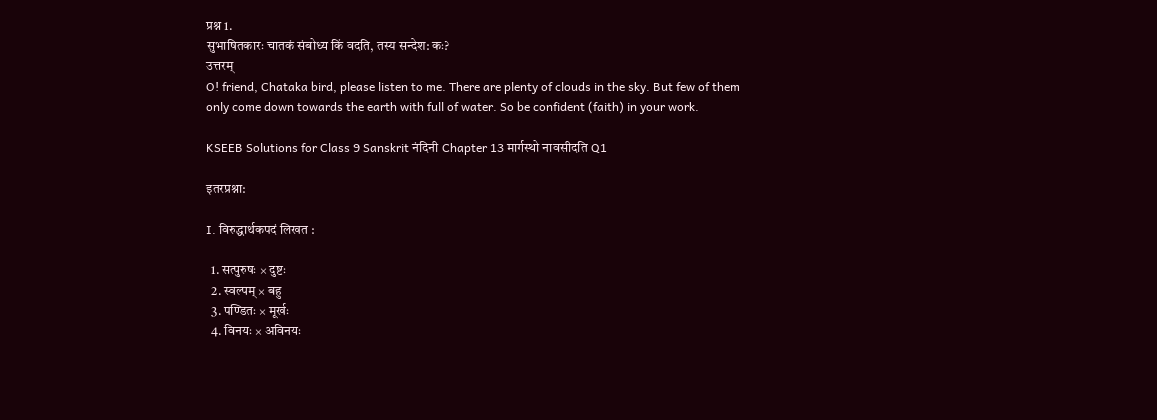प्रश्न 1.
सुभाषितकारः चातकं संबोध्य किं वदति, तस्य सन्देश: कः?
उत्तरम्
O! friend, Chataka bird, please listen to me. There are plenty of clouds in the sky. But few of them only come down towards the earth with full of water. So be confident (faith) in your work.

KSEEB Solutions for Class 9 Sanskrit नंदिनी Chapter 13 मार्गस्थो नावसीदति Q1

इतरप्रश्ना:

I. विरुद्धार्थकपदं लिखत :

  1. सत्पुरुषः × दुष्टः
  2. स्वल्पम् × बहु
  3. पण्डितः × मूर्खः
  4. विनयः × अविनयः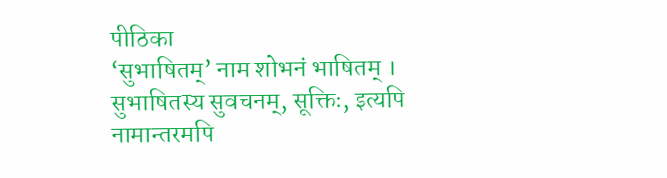पीठिका
‘सुभाषितम्’ नाम शोभनं भाषितम् । सुभाषितस्य सुवचनम्, सूक्तिः, इत्यपि नामान्तरमपि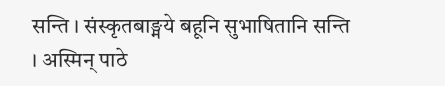सन्ति । संस्कृतबाङ्मये बहूनि सुभाषितानि सन्ति । अस्मिन् पाठे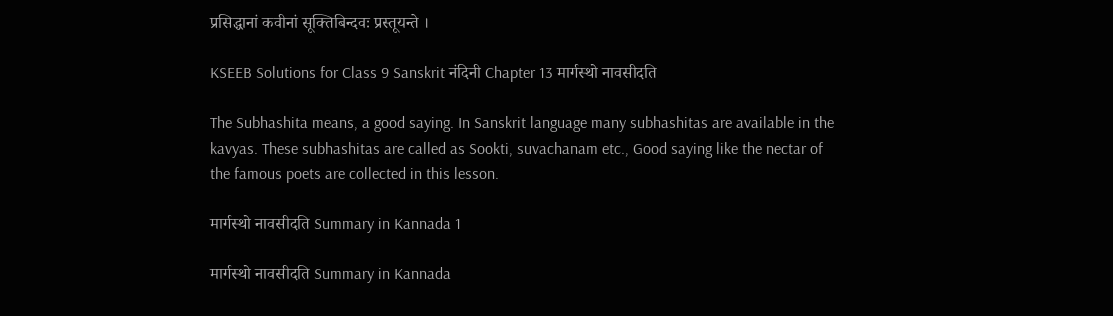प्रसिद्धानां कवीनां सूक्तिबिन्दवः प्रस्तूयन्ते ।

KSEEB Solutions for Class 9 Sanskrit नंदिनी Chapter 13 मार्गस्थो नावसीदति

The Subhashita means, a good saying. In Sanskrit language many subhashitas are available in the kavyas. These subhashitas are called as Sookti, suvachanam etc., Good saying like the nectar of the famous poets are collected in this lesson.

मार्गस्थो नावसीदति Summary in Kannada 1

मार्गस्थो नावसीदति Summary in Kannada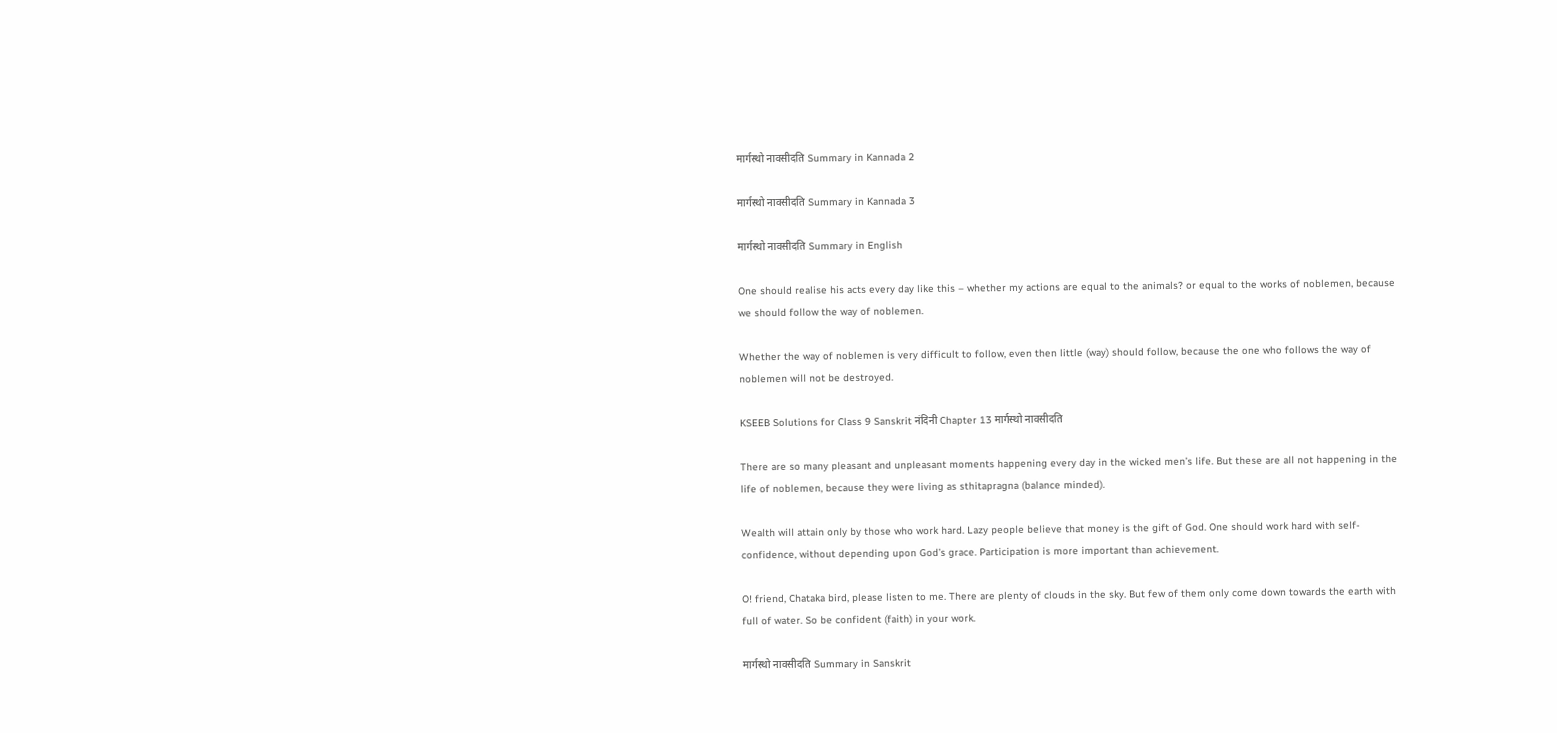मार्गस्थो नावसीदति Summary in Kannada 2

मार्गस्थो नावसीदति Summary in Kannada 3

मार्गस्थो नावसीदति Summary in English

One should realise his acts every day like this – whether my actions are equal to the animals? or equal to the works of noblemen, because we should follow the way of noblemen.

Whether the way of noblemen is very difficult to follow, even then little (way) should follow, because the one who follows the way of noblemen will not be destroyed.

KSEEB Solutions for Class 9 Sanskrit नंदिनी Chapter 13 मार्गस्थो नावसीदति

There are so many pleasant and unpleasant moments happening every day in the wicked men’s life. But these are all not happening in the life of noblemen, because they were living as sthitapragna (balance minded).

Wealth will attain only by those who work hard. Lazy people believe that money is the gift of God. One should work hard with self-confidence, without depending upon God’s grace. Participation is more important than achievement.

O! friend, Chataka bird, please listen to me. There are plenty of clouds in the sky. But few of them only come down towards the earth with full of water. So be confident (faith) in your work.

मार्गस्थो नावसीदति Summary in Sanskrit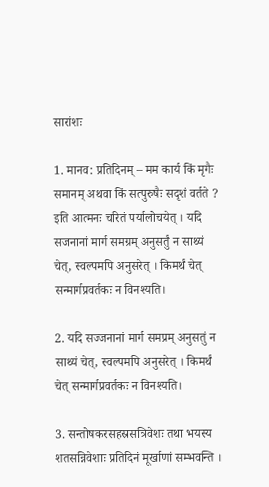सारांशः

1. मानव: प्रतिदिनम् – मम कार्य किं मृगैः समानम् अथवा किं सत्पुरुषैः सदृशं वर्तते ? इति आत्मनः चरितं पर्यालोचयेत् । यदि सजनानां मार्ग समग्रम् अनुसर्तुं न साथ्यं चेत्, स्वल्पमपि अनुसरेत् । किमर्थं चेत् सन्मार्गप्रवर्तकः न विनश्यति।

2. यदि सज्जनानां मार्ग समप्रम् अनुसतुं न साथ्यं चेत्, स्वल्पमपि अनुसरेत् । किमर्थं चेत् सन्मार्गप्रवर्तकः न विनश्यति।

3. सन्तोषकरसहस्रसत्रिवेशः तथा भयस्य शतसन्निवेशाः प्रतिदिनं मूर्खाणां सम्भवन्ति ।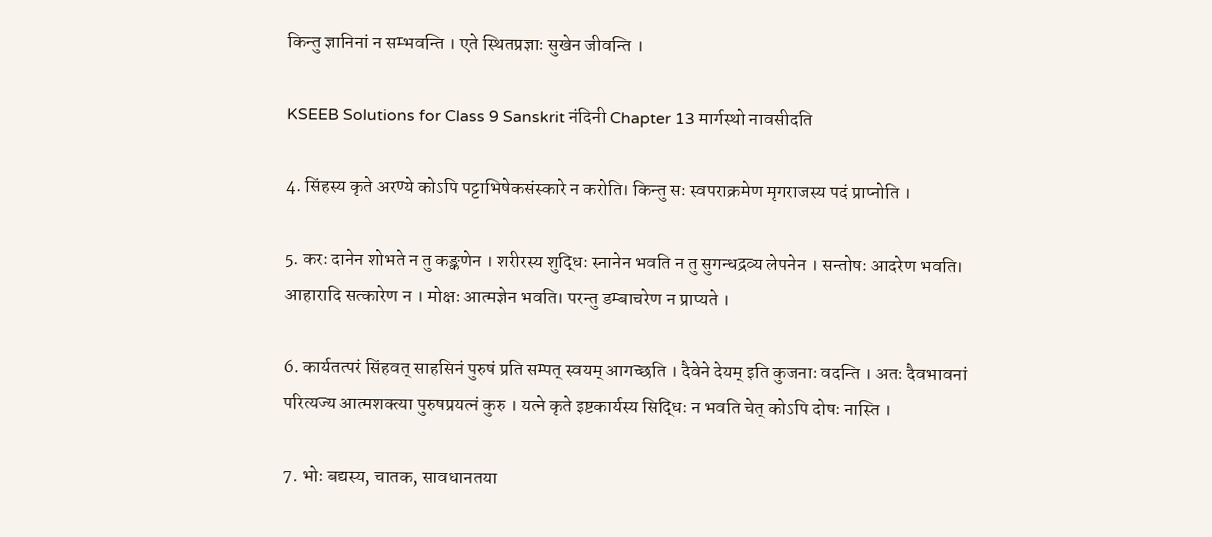किन्तु ज्ञानिनां न सम्भवन्ति । एते स्थितप्रज्ञाः सुखेन जीवन्ति ।

KSEEB Solutions for Class 9 Sanskrit नंदिनी Chapter 13 मार्गस्थो नावसीदति

4. सिंहस्य कृते अरण्ये कोऽपि पट्टाभिषेकसंस्कारे न करोति। किन्तु सः स्वपराक्रमेण मृगराजस्य पदं प्राप्नोति ।

5. करः दानेन शोभते न तु कङ्कणेन । शरीरस्य शुद्धिः स्नानेन भवति न तु सुगन्धद्रव्य लेपनेन । सन्तोषः आदरेण भवति। आहारादि सत्कारेण न । मोक्षः आत्मज्ञेन भवति। परन्तु डम्बाचरेण न प्राप्यते ।

6. कार्यतत्परं सिंहवत् साहसिनं पुरुषं प्रति सम्पत् स्वयम् आगच्छति । दैवेने देयम् इति कुजनाः वदन्ति । अतः दैवभावनां परित्यज्य आत्मशक्त्या पुरुषप्रयत्नं कुरु । यत्ने कृते इष्टकार्यस्य सिद्धिः न भवति चेत् कोऽपि दोषः नास्ति ।

7. भोः बद्यस्य, चातक, सावधानतया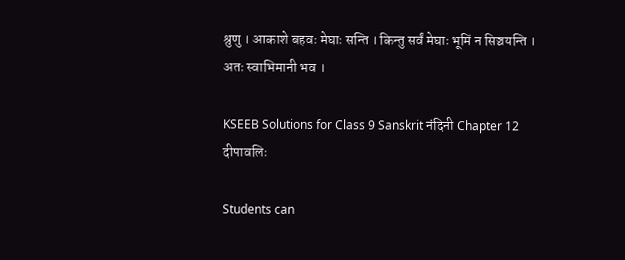श्रुणु । आकाशे बहवः मेघाः सन्ति । किन्तु सर्वं मेघाः भूमिं न सिञ्चयन्ति । अतः स्वाभिमानी भव ।

KSEEB Solutions for Class 9 Sanskrit नंदिनी Chapter 12 दीपावलिः

Students can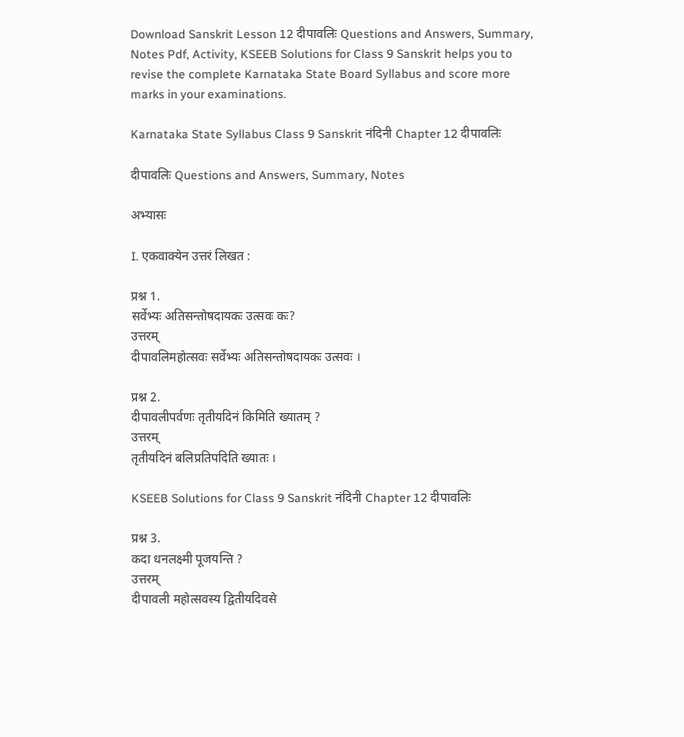Download Sanskrit Lesson 12 दीपावलिः Questions and Answers, Summary, Notes Pdf, Activity, KSEEB Solutions for Class 9 Sanskrit helps you to revise the complete Karnataka State Board Syllabus and score more marks in your examinations.

Karnataka State Syllabus Class 9 Sanskrit नंदिनी Chapter 12 दीपावलिः

दीपावलिः Questions and Answers, Summary, Notes

अभ्यासः

I. एकवाक्येन उत्तरं लिखत :

प्रश्न 1.
सर्वेभ्यः अतिसन्तोषदायकः उत्सवः कः?
उत्तरम्
दीपावलिमहोत्सवः सर्वेभ्यः अतिसन्तोषदायकः उत्सवः ।

प्रश्न 2.
दीपावलीपर्वणः तृतीयदिनं किमिति ख्यातम् ?
उत्तरम्
तृतीयदिनं बलिप्रतिपदिति ख्यातः ।

KSEEB Solutions for Class 9 Sanskrit नंदिनी Chapter 12 दीपावलिः

प्रश्न 3.
कदा धनलक्ष्मी पूजयन्ति ?
उत्तरम्
दीपावली महोत्सवस्य द्वितीयदिवसे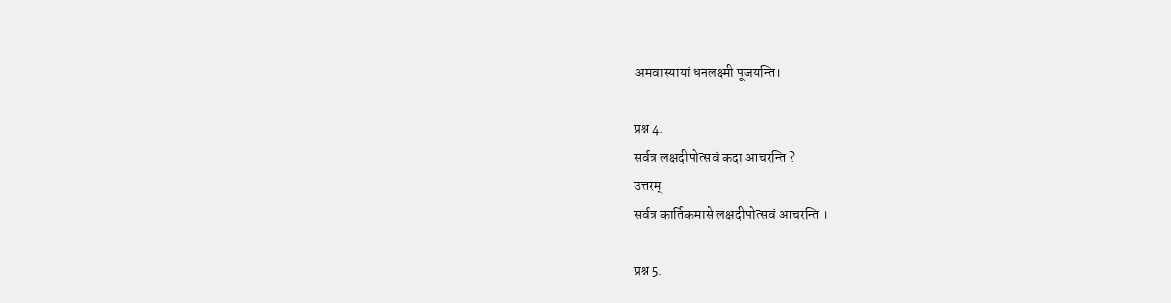अमवास्यायां धनलक्ष्मी पूजयन्ति।

प्रश्न 4.
सर्वत्र लक्षदीपोत्सवं कदा आचरन्ति ?
उत्तरम्
सर्वत्र कार्तिकमासे लक्षदीपोत्सवं आचरन्ति ।

प्रश्न 5.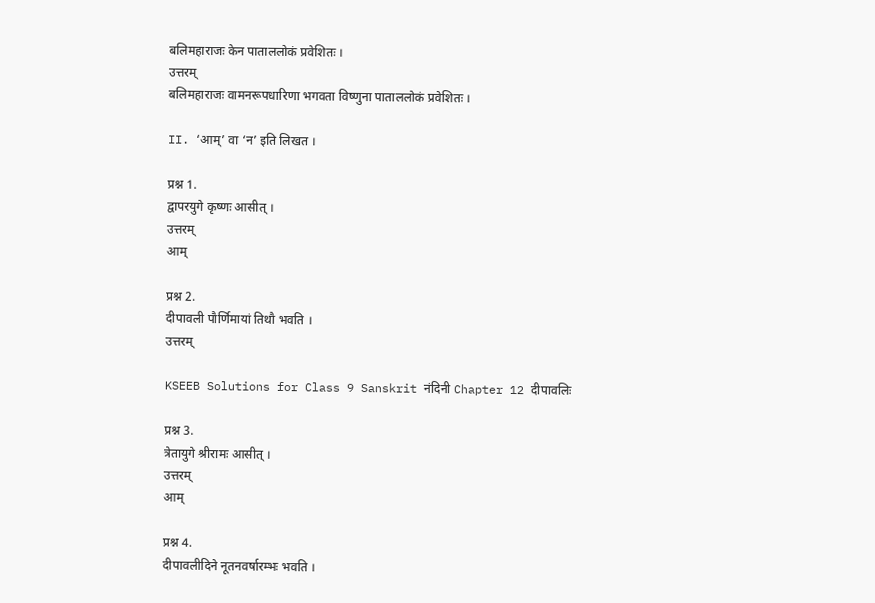बलिमहाराजः केन पाताललोकं प्रवेशितः ।
उत्तरम्
बलिमहाराजः वामनरूपधारिणा भगवता विष्णुना पाताललोकं प्रवेशितः ।

II. ‘आम्’ वा ‘न’ इति लिखत ।

प्रश्न 1.
द्वापरयुगे कृष्णः आसीत् ।
उत्तरम्
आम्

प्रश्न 2.
दीपावली पौर्णिमायां तिथौ भवति ।
उत्तरम्

KSEEB Solutions for Class 9 Sanskrit नंदिनी Chapter 12 दीपावलिः

प्रश्न 3.
त्रेतायुगे श्रीरामः आसीत् ।
उत्तरम्
आम्

प्रश्न 4.
दीपावलीदिने नूतनवर्षारम्भः भवति ।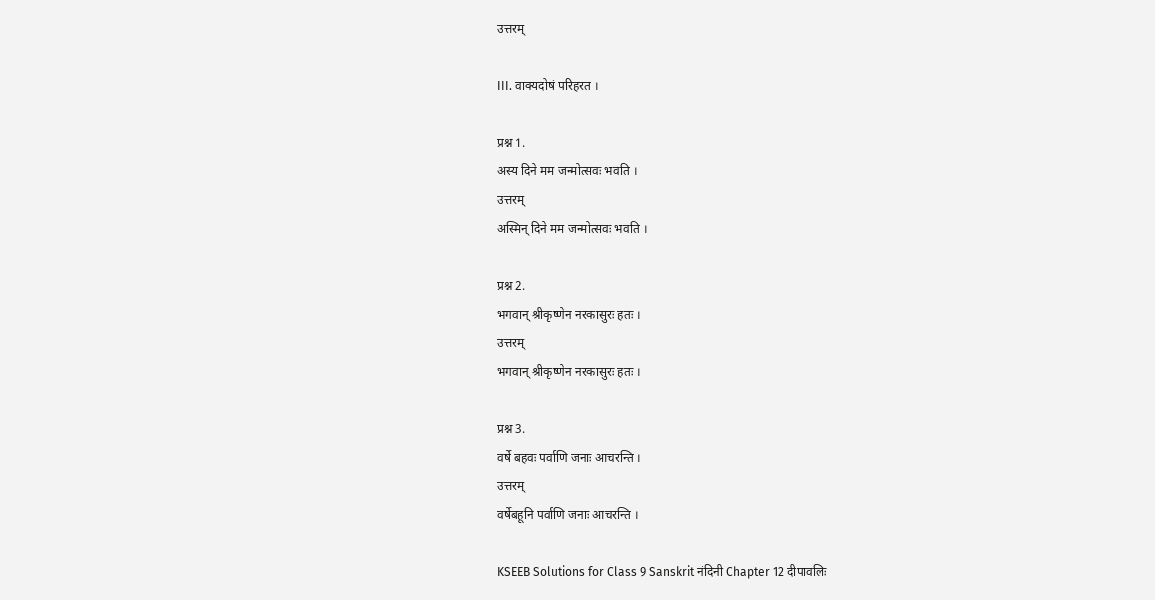उत्तरम्

III. वाक्यदोषं परिहरत ।

प्रश्न 1.
अस्य दिने मम जन्मोत्सवः भवति ।
उत्तरम्
अस्मिन् दिने मम जन्मोत्सवः भवति ।

प्रश्न 2.
भगवान् श्रीकृष्णेन नरकासुरः हतः ।
उत्तरम्
भगवान् श्रीकृष्णेन नरकासुरः हतः ।

प्रश्न 3.
वर्षे बहवः पर्वाणि जनाः आचरन्ति ।
उत्तरम्
वर्षेबहूनि पर्वाणि जनाः आचरन्ति ।

KSEEB Solutions for Class 9 Sanskrit नंदिनी Chapter 12 दीपावलिः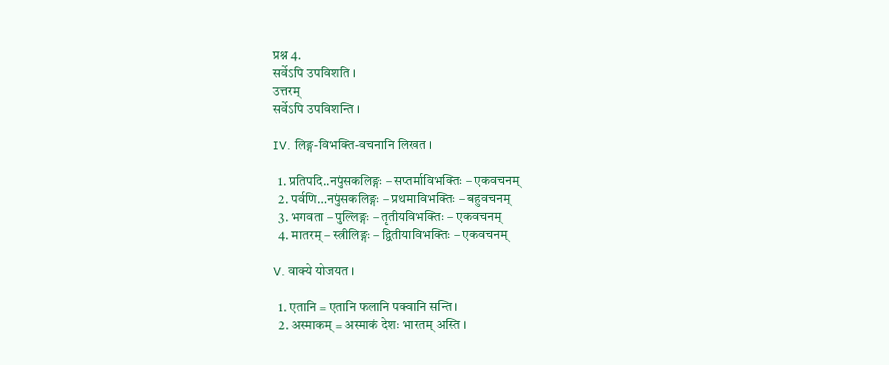प्रश्न 4.
सर्वेऽपि उपविशति ।
उत्तरम्
सर्वेऽपि उपविशन्ति ।

IV. लिङ्ग-विभक्ति-वचनानि लिखत ।

  1. प्रतिपदि..नपुंसकलिङ्गः – सप्तर्माविभक्तिः – एकवचनम्
  2. पर्वणि…नपुंसकलिङ्गः – प्रथमाविभक्तिः – बहुवचनम्
  3. भगवता – पुल्लिङ्गः – तृतीयविभक्तिः – एकवचनम्
  4. मातरम् – स्त्रीलिङ्गः – द्वितीयाविभक्तिः – एकवचनम्

V. वाक्ये योजयत ।

  1. एतानि = एतानि फलानि पक्वानि सन्ति ।
  2. अस्माकम् = अस्माकं देशः भारतम् अस्ति ।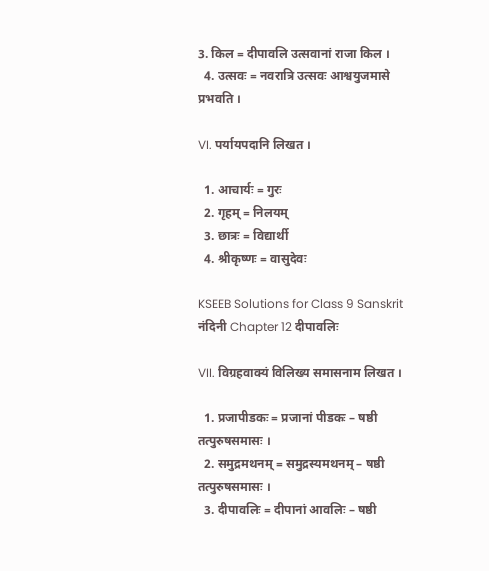3. किल = दीपावलि उत्सवानां राजा किल ।
  4. उत्सवः = नवरात्रि उत्सवः आश्वयुजमासे प्रभवति ।

VI. पर्यायपदानि लिखत ।

  1. आचार्यः = गुरः
  2. गृहम् = निलयम्
  3. छात्रः = विद्यार्थी
  4. श्रीकृष्णः = वासुदेवः

KSEEB Solutions for Class 9 Sanskrit नंदिनी Chapter 12 दीपावलिः

VII. विग्रहवाक्यं विलिख्य समासनाम लिखत ।

  1. प्रजापीडकः = प्रजानां पीडकः – षष्ठी तत्पुरुषसमासः ।
  2. समुद्रमथनम् = समुद्रस्यमथनम् – षष्ठी तत्पुरुषसमासः ।
  3. दीपावलिः = दीपानां आवलिः – षष्ठी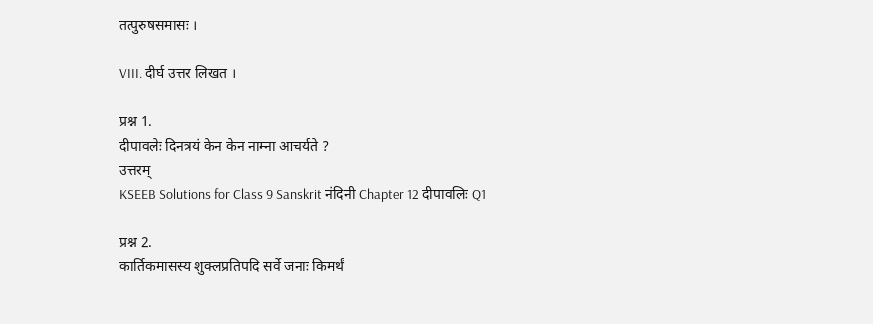तत्पुरुषसमासः ।

VIII. दीर्घ उत्तर लिखत ।

प्रश्न 1.
दीपावलेः दिनत्रयं केन केन नाम्ना आचर्यते ?
उत्तरम्
KSEEB Solutions for Class 9 Sanskrit नंदिनी Chapter 12 दीपावलिः Q1

प्रश्न 2.
कार्तिकमासस्य शुक्लप्रतिपदि सर्वे जनाः किमर्थं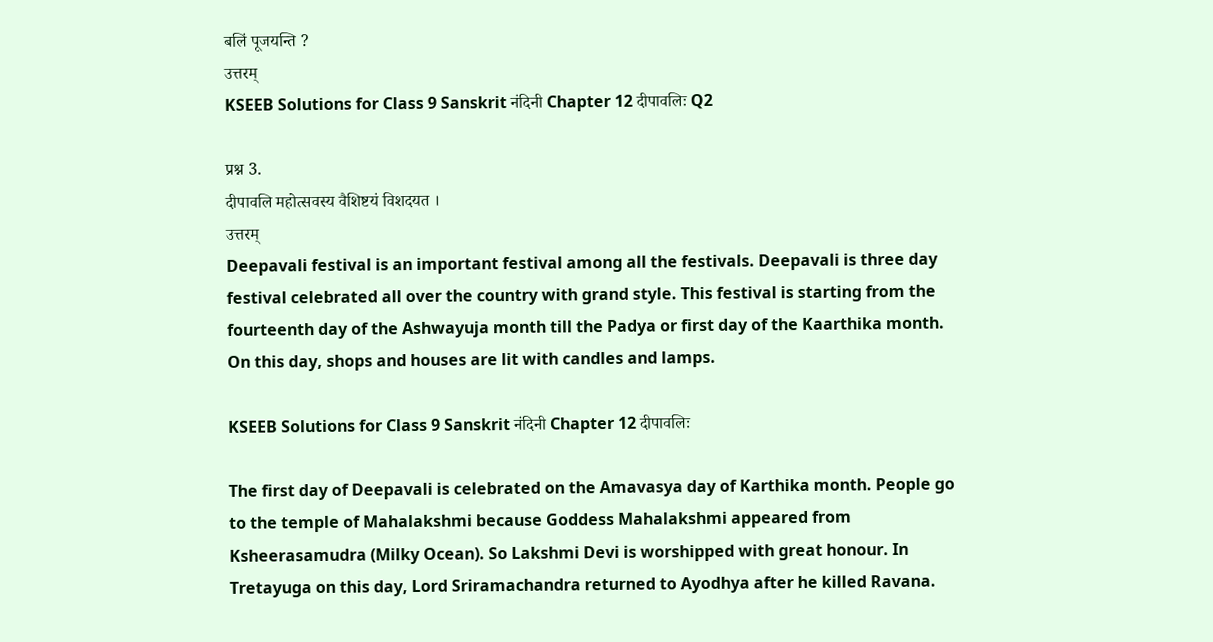बलिं पूजयन्ति ?
उत्तरम्
KSEEB Solutions for Class 9 Sanskrit नंदिनी Chapter 12 दीपावलिः Q2

प्रश्न 3.
दीपावलि महोत्सवस्य वैशिष्टयं विशदयत ।
उत्तरम्
Deepavali festival is an important festival among all the festivals. Deepavali is three day festival celebrated all over the country with grand style. This festival is starting from the fourteenth day of the Ashwayuja month till the Padya or first day of the Kaarthika month. On this day, shops and houses are lit with candles and lamps.

KSEEB Solutions for Class 9 Sanskrit नंदिनी Chapter 12 दीपावलिः

The first day of Deepavali is celebrated on the Amavasya day of Karthika month. People go to the temple of Mahalakshmi because Goddess Mahalakshmi appeared from Ksheerasamudra (Milky Ocean). So Lakshmi Devi is worshipped with great honour. In Tretayuga on this day, Lord Sriramachandra returned to Ayodhya after he killed Ravana.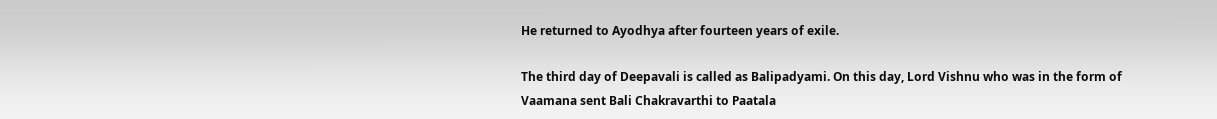He returned to Ayodhya after fourteen years of exile.

The third day of Deepavali is called as Balipadyami. On this day, Lord Vishnu who was in the form of Vaamana sent Bali Chakravarthi to Paatala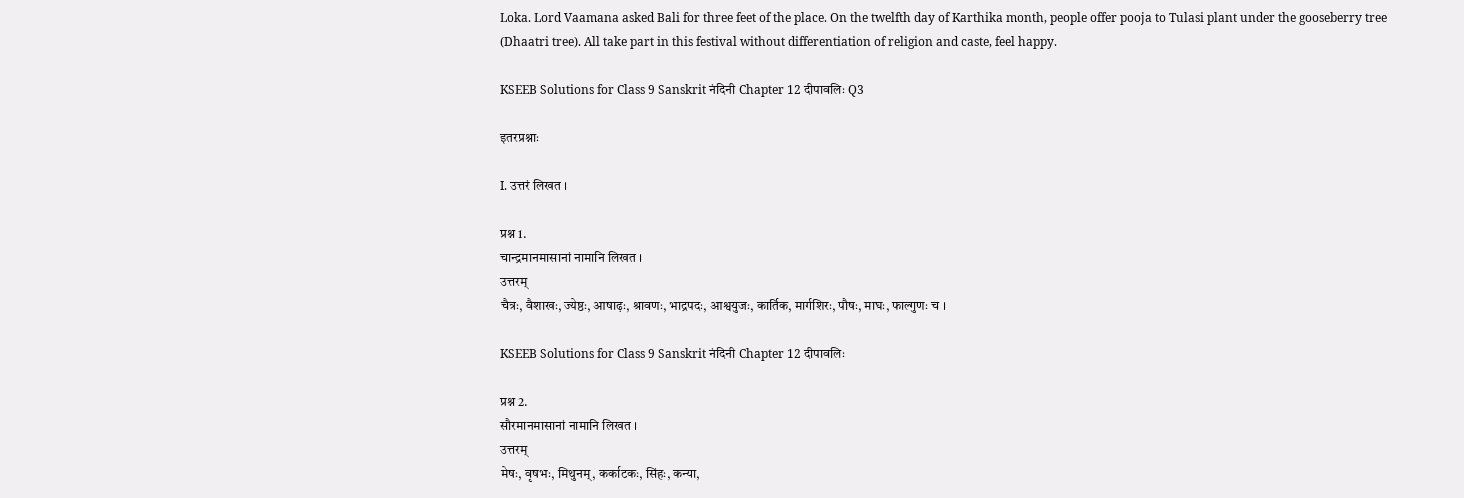Loka. Lord Vaamana asked Bali for three feet of the place. On the twelfth day of Karthika month, people offer pooja to Tulasi plant under the gooseberry tree (Dhaatri tree). All take part in this festival without differentiation of religion and caste, feel happy.

KSEEB Solutions for Class 9 Sanskrit नंदिनी Chapter 12 दीपावलिः Q3

इतरप्रश्नाः

I. उत्तरं लिखत ।

प्रश्न 1.
चान्द्रमानमासानां नामानि लिखत ।
उत्तरम्
चैत्रः, वैशाखः, ज्येष्ठः, आषाढ़ः, श्रावणः, भाद्रपदः, आश्वयुजः, कार्तिक, मार्गशिरः, पौषः, माघः, फाल्गुणः च ।

KSEEB Solutions for Class 9 Sanskrit नंदिनी Chapter 12 दीपावलिः

प्रश्न 2.
सौरमानमासानां नामानि लिखत ।
उत्तरम्
मेषः, वृषभः, मिथुनम्, कर्काटकः, सिंहः, कन्या,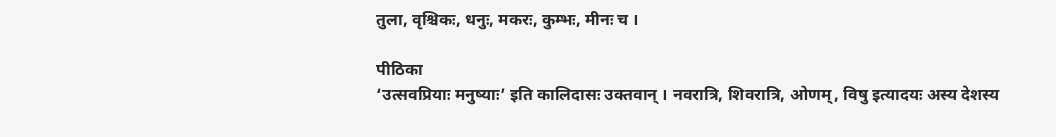तुला, वृश्चिकः, धनुः, मकरः, कुम्भः, मीनः च ।

पीठिका
‘उत्सवप्रियाः मनुष्याः’ इति कालिदासः उक्तवान् । नवरात्रि, शिवरात्रि, ओणम्, विषु इत्यादयः अस्य देशस्य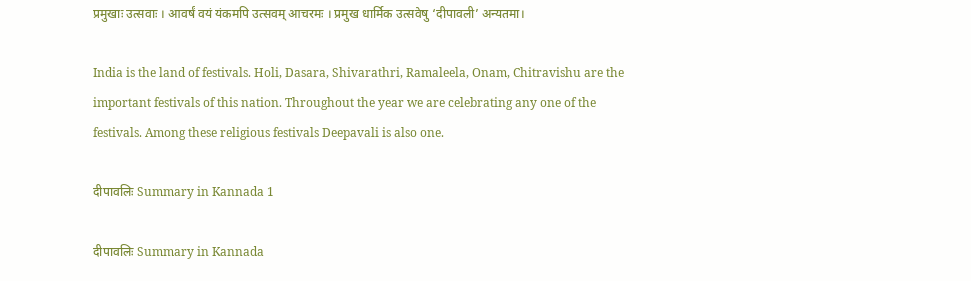प्रमुखाः उत्सवाः । आवर्षं वयं यंकमपि उत्सवम् आचरमः । प्रमुख धार्मिक उत्सवेषु ‘दीपावली’ अन्यतमा।

India is the land of festivals. Holi, Dasara, Shivarathri, Ramaleela, Onam, Chitravishu are the important festivals of this nation. Throughout the year we are celebrating any one of the festivals. Among these religious festivals Deepavali is also one.

दीपावलिः Summary in Kannada 1

दीपावलिः Summary in Kannada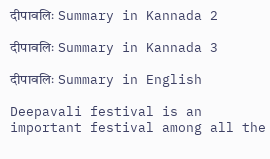दीपावलिः Summary in Kannada 2

दीपावलिः Summary in Kannada 3

दीपावलिः Summary in English

Deepavali festival is an important festival among all the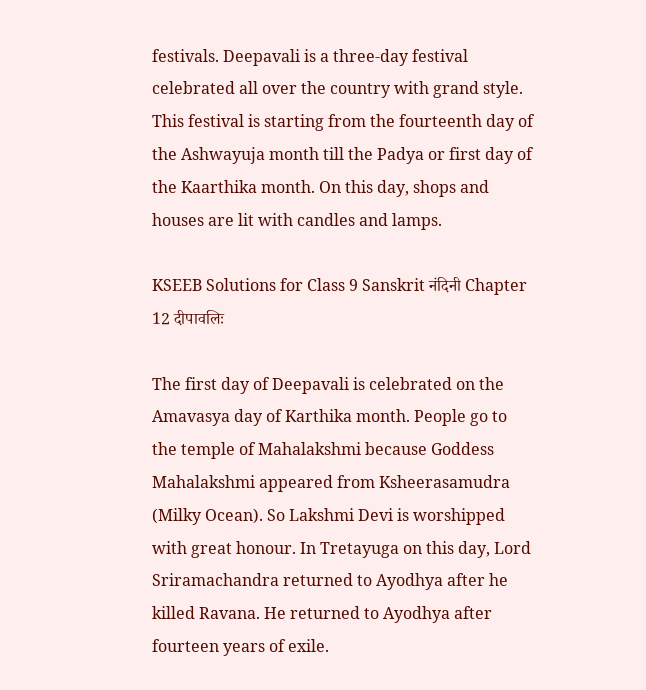festivals. Deepavali is a three-day festival celebrated all over the country with grand style. This festival is starting from the fourteenth day of the Ashwayuja month till the Padya or first day of the Kaarthika month. On this day, shops and houses are lit with candles and lamps.

KSEEB Solutions for Class 9 Sanskrit नंदिनी Chapter 12 दीपावलिः

The first day of Deepavali is celebrated on the Amavasya day of Karthika month. People go to the temple of Mahalakshmi because Goddess Mahalakshmi appeared from Ksheerasamudra (Milky Ocean). So Lakshmi Devi is worshipped with great honour. In Tretayuga on this day, Lord Sriramachandra returned to Ayodhya after he killed Ravana. He returned to Ayodhya after fourteen years of exile.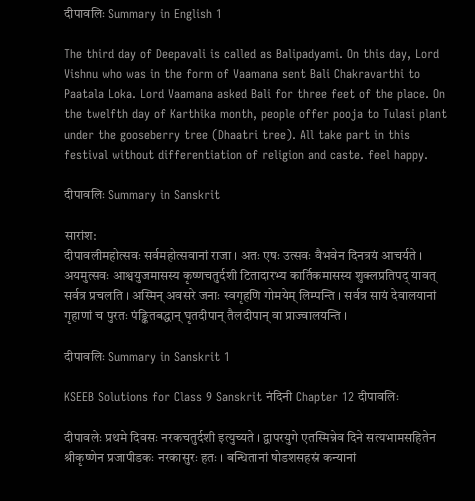दीपावलिः Summary in English 1

The third day of Deepavali is called as Balipadyami. On this day, Lord Vishnu who was in the form of Vaamana sent Bali Chakravarthi to Paatala Loka. Lord Vaamana asked Bali for three feet of the place. On the twelfth day of Karthika month, people offer pooja to Tulasi plant under the gooseberry tree (Dhaatri tree). All take part in this festival without differentiation of religion and caste. feel happy.

दीपावलिः Summary in Sanskrit

सारांश:
दीपावलीमहोत्सवः सर्वमहोत्सवानां राजा । अतः एषः उत्सवः वैभवेन दिनत्रयं आचर्यते । अयमुत्सवः आश्वयुजमासस्य कृष्णचतुर्दशी टितादारभ्य कार्तिकमासस्य शुक्लप्रतिपद् यावत् सर्वत्र प्रचलति । अस्मिन् अवसरे जनाः स्वगृहणि गोमयेम् लिम्पन्ति । सर्वत्र सायं देवालयानां गृहाणां च पुरतः पंङ्कितबद्धान् घृतदीपान् तैलदीपान् वा प्राज्वालयन्ति ।

दीपावलिः Summary in Sanskrit 1

KSEEB Solutions for Class 9 Sanskrit नंदिनी Chapter 12 दीपावलिः

दीपावलेः प्रथमे दिवसः नरकचतुर्दशी इत्युच्यते । द्वापरयुगे एतस्मिन्नेव दिने सत्यभामसहितेन श्रीकृष्णेन प्रजापीडकः नरकासुरः हतः । बन्धितानां षोडशसहस्रं कन्यानां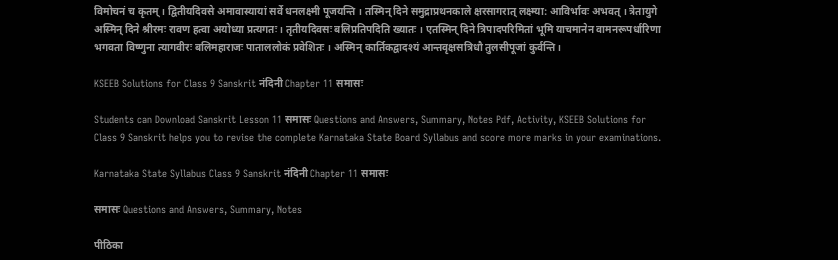विमोचनं च कृतम् । द्वितीयदिवसे अमावास्यायां सर्वे धनलक्ष्मी पूजयन्ति । तस्मिन् दिने समुद्राप्रथनकाले क्षरसागरात् लक्ष्म्या: आविर्भावः अभवत् । त्रेतायुगे अस्मिन् दिने श्रीरमः रावण हत्वा अयोध्या प्रत्यगतः । तृतीयदिवसः बलिप्रतिपदिति ख्यातः । एतस्मिन् दिने त्रिपादपरिमितां भूमि याचमानेन वामनरूपर्धारिणा भगवता विष्णुना त्यागवीरः बलिमहाराजः पाताललोकं प्रवेशितः । अस्मिन् कार्तिकद्वादश्यं आन्तवृक्षसत्रिधौ तुलसीपूजां कुर्वन्ति।

KSEEB Solutions for Class 9 Sanskrit नंदिनी Chapter 11 समासः

Students can Download Sanskrit Lesson 11 समासः Questions and Answers, Summary, Notes Pdf, Activity, KSEEB Solutions for Class 9 Sanskrit helps you to revise the complete Karnataka State Board Syllabus and score more marks in your examinations.

Karnataka State Syllabus Class 9 Sanskrit नंदिनी Chapter 11 समासः

समासः Questions and Answers, Summary, Notes

पीठिका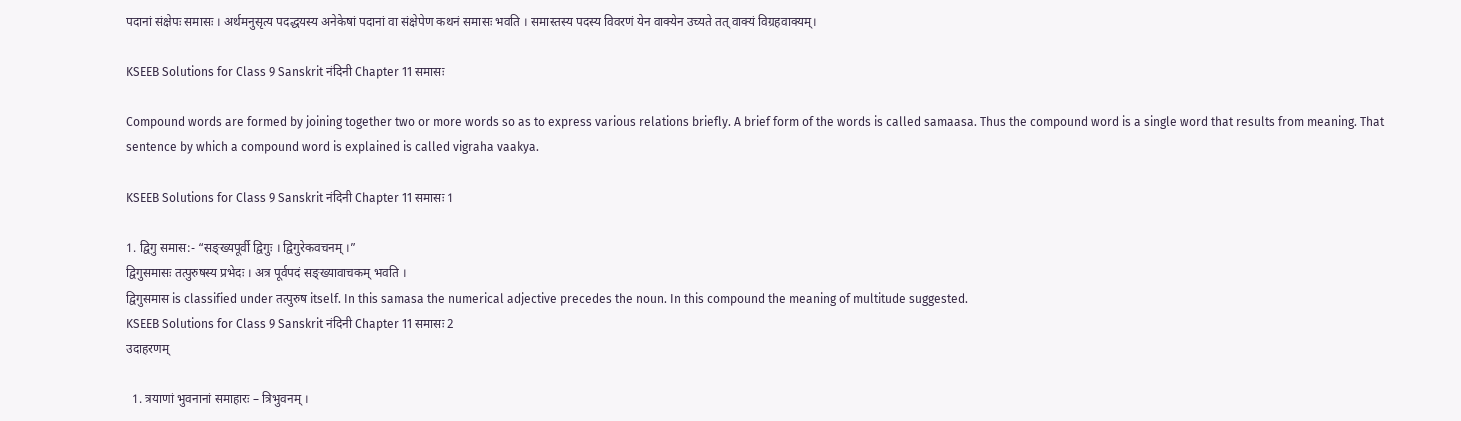पदानां संक्षेपः समासः । अर्थमनुसृत्य पदद्धयस्य अनेकेषां पदानां वा संक्षेपेण कथनं समासः भवति । समास्तस्य पदस्य विवरणं येन वाक्येन उच्यते तत् वाक्यं विग्रहवाक्यम्।

KSEEB Solutions for Class 9 Sanskrit नंदिनी Chapter 11 समासः

Compound words are formed by joining together two or more words so as to express various relations briefly. A brief form of the words is called samaasa. Thus the compound word is a single word that results from meaning. That sentence by which a compound word is explained is called vigraha vaakya.

KSEEB Solutions for Class 9 Sanskrit नंदिनी Chapter 11 समासः 1

1. द्विगु समास:- “सङ्ख्यपूर्वी द्विगुः । द्विगुरेकवचनम् ।”
द्विगुसमासः तत्पुरुषस्य प्रभेदः । अत्र पूर्वपदं सङ्ख्यावाचकम् भवति ।
द्विगुसमास is classified under तत्पुरुष itself. In this samasa the numerical adjective precedes the noun. In this compound the meaning of multitude suggested.
KSEEB Solutions for Class 9 Sanskrit नंदिनी Chapter 11 समासः 2
उदाहरणम्

  1. त्रयाणां भुवनानां समाहारः – त्रिभुवनम् ।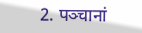2. पञ्चानां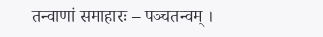तन्वाणां समाहारः – पञ्चतन्वम् ।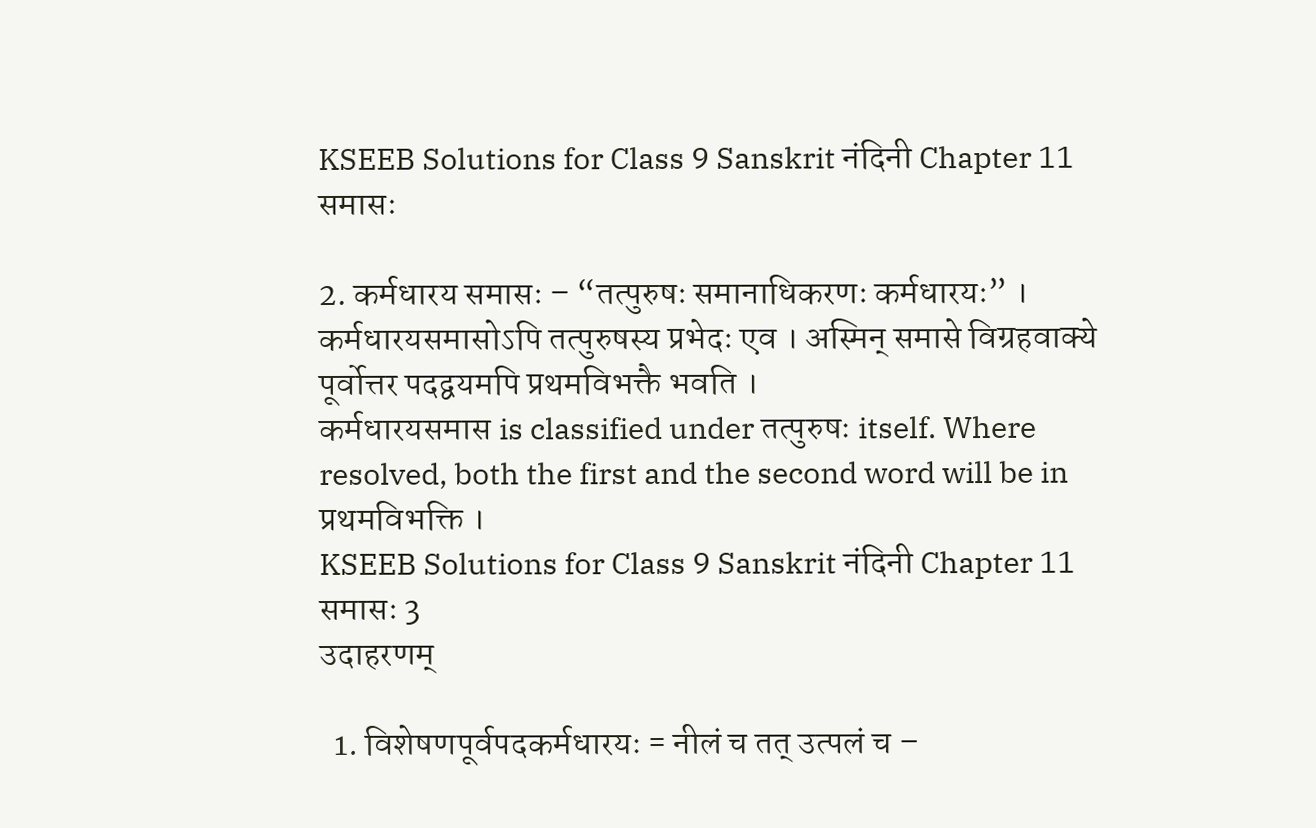KSEEB Solutions for Class 9 Sanskrit नंदिनी Chapter 11 समासः

2. कर्मधारय समासः – “तत्पुरुषः समानाधिकरणः कर्मधारयः” ।
कर्मधारयसमासोऽपि तत्पुरुषस्य प्रभेदः एव । अस्मिन् समासे विग्रहवाक्ये पूर्वोत्तर पदद्वयमपि प्रथमविभक्तै भवति ।
कर्मधारयसमास is classified under तत्पुरुषः itself. Where resolved, both the first and the second word will be in प्रथमविभक्ति ।
KSEEB Solutions for Class 9 Sanskrit नंदिनी Chapter 11 समासः 3
उदाहरणम्

  1. विशेषणपूर्वपदकर्मधारयः = नीलं च तत् उत्पलं च –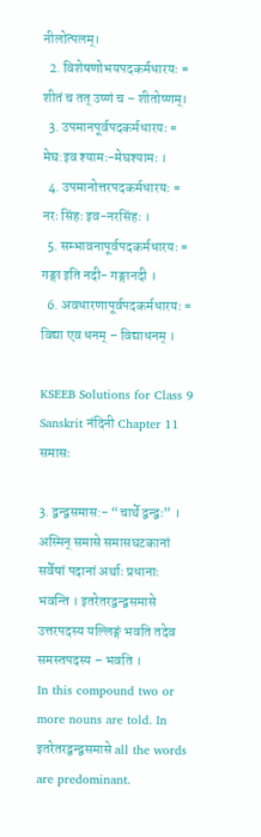नीलोत्पलम्।
  2. विशेषणोभयपदकर्मधारयः = शीतं च तत् उष्णं च – शीतोष्णम्।
  3. उपमानपूर्वपदकर्मधारयः = मेघ:इव श्यामः-मेघश्यामः ।
  4. उपमानोत्तरपदकर्मधारयः = नरः सिंहः इव-नरसिंहः ।
  5. सम्भावनापूर्वपदकर्मधारयः = गङ्गा इति नदी- गङ्गानदी ।
  6. अवधारणापूर्वपदकर्मधारयः = विद्या एव धनम् – विद्याधनम् ।

KSEEB Solutions for Class 9 Sanskrit नंदिनी Chapter 11 समासः

3. द्वन्द्वसमास:- “चार्थे द्वन्द्वः” ।
अस्मिन् समासे समासघटकानां सर्वेषां पदानां अर्थाः प्रधानाः भवन्ति । इतरेतरद्वन्द्वसमासे उत्तरपदस्य यल्लिङ्गं भवति तदेव समस्तपदस्य – भवति ।
In this compound two or more nouns are told. In इतरेतरद्वन्द्वसमासे all the words are predominant.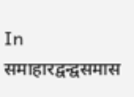In समाहारद्वन्द्वसमास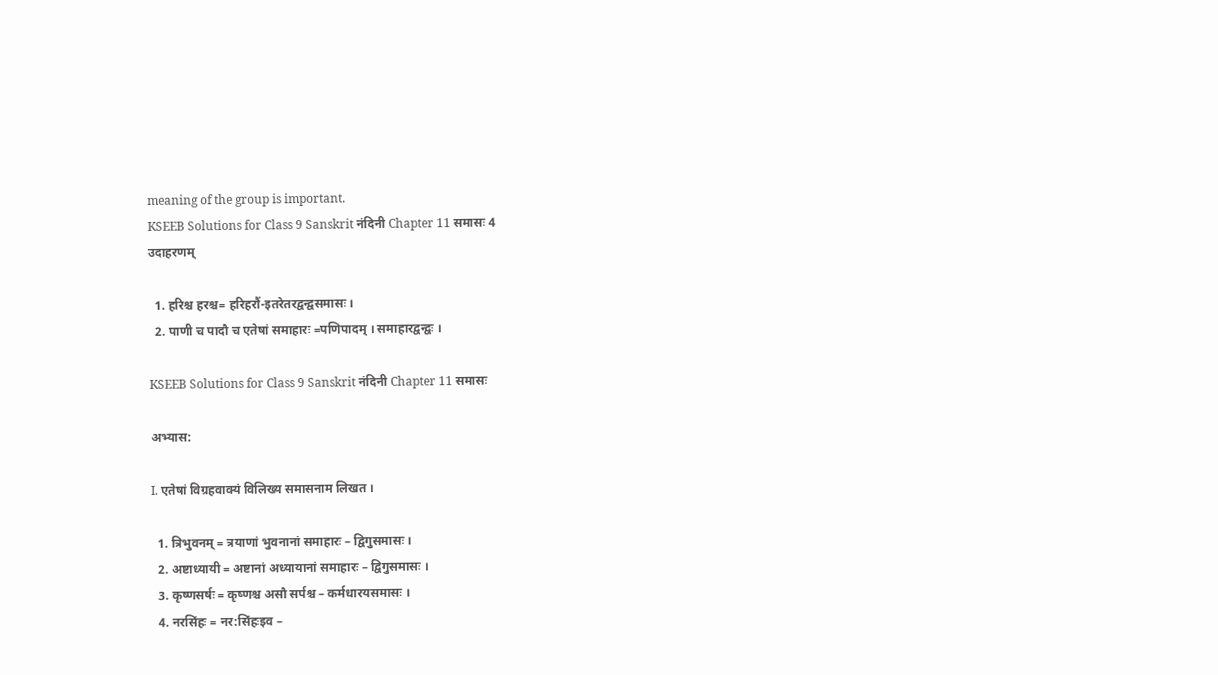meaning of the group is important.
KSEEB Solutions for Class 9 Sanskrit नंदिनी Chapter 11 समासः 4
उदाहरणम्

  1. हरिश्च हरश्च= हरिहरौं-इतरेतरद्वन्द्वसमासः ।
  2. पाणी च पादौ च एतेषां समाहारः =पणिपादम् । समाहारद्वन्द्वः ।

KSEEB Solutions for Class 9 Sanskrit नंदिनी Chapter 11 समासः

अभ्यास:

I. एतेषां विग्रहवाक्यं विलिख्य समासनाम लिखत ।

  1. त्रिभुवनम् = त्रयाणां भुवनानां समाहारः – द्विगुसमासः ।
  2. अष्टाध्यायी = अष्टानां अध्यायानां समाहारः – द्विगुसमासः ।
  3. कृष्णसर्षः = कृष्णश्च असौ सर्पश्च – कर्मधारयसमासः ।
  4. नरसिंहः = नर:सिंहःइव –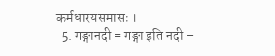कर्मधारयसमासः ।
  5. गङ्गानदी = गङ्गा इति नदी –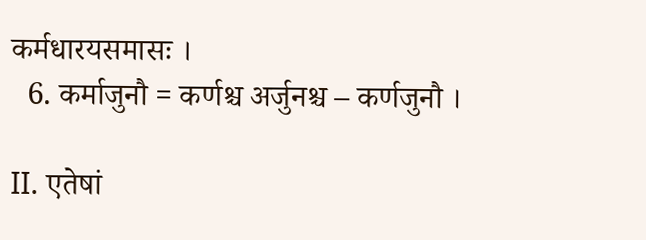कर्मधारयसमासः ।
  6. कर्माजुनौ = कर्णश्च अर्जुनश्च – कर्णजुनौ ।

II. एतेषां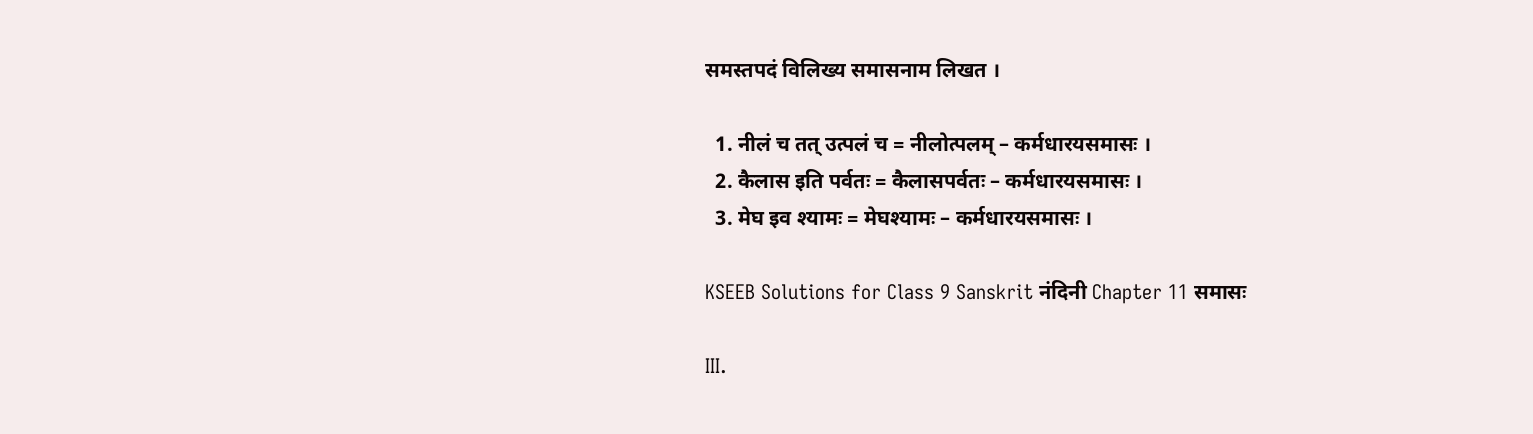समस्तपदं विलिख्य समासनाम लिखत ।

  1. नीलं च तत् उत्पलं च = नीलोत्पलम् – कर्मधारयसमासः ।
  2. कैलास इति पर्वतः = कैलासपर्वतः – कर्मधारयसमासः ।
  3. मेघ इव श्यामः = मेघश्यामः – कर्मधारयसमासः ।

KSEEB Solutions for Class 9 Sanskrit नंदिनी Chapter 11 समासः

III.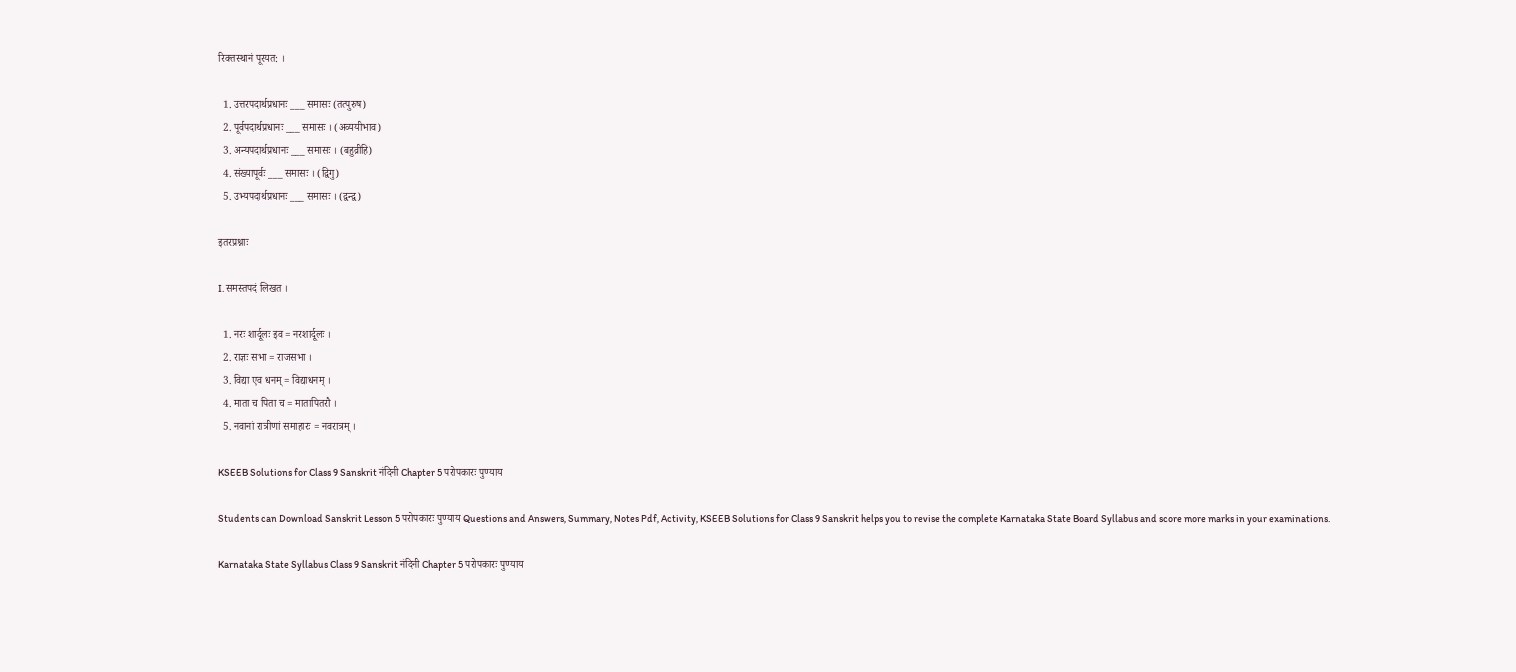रिक्तस्थानं पूरयत: ।

  1. उत्तरपदार्थप्रधानः ___ समासः (तत्पुरुष)
  2. पूर्वपदार्थप्रधानः ___ समासः । (अव्ययीभाव)
  3. अन्यपदार्थप्रधानः ___ समासः । (बहुव्रीहि)
  4. संख्यापूर्वः ___ समासः । (द्विगु)
  5. उभ्यपदार्थप्रधानः ___ समासः । (द्वन्द्व)

इतरप्रश्नाः

I. समस्तपदं लिखत ।

  1. नरः शार्दूलः इव = नरशार्दूलः ।
  2. राज्ञः सभा = राजसभा ।
  3. विद्या एव धनम् = विद्याधनम् ।
  4. माता च पिता च = मातापितरौ ।
  5. नवानां रात्रीणां समाहारः = नवरात्रम् ।

KSEEB Solutions for Class 9 Sanskrit नंदिनी Chapter 5 परोपकारः पुण्याय

Students can Download Sanskrit Lesson 5 परोपकारः पुण्याय Questions and Answers, Summary, Notes Pdf, Activity, KSEEB Solutions for Class 9 Sanskrit helps you to revise the complete Karnataka State Board Syllabus and score more marks in your examinations.

Karnataka State Syllabus Class 9 Sanskrit नंदिनी Chapter 5 परोपकारः पुण्याय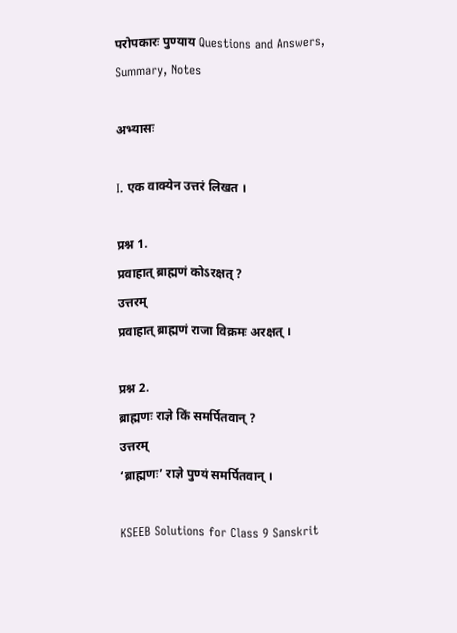परोपकारः पुण्याय Questions and Answers, Summary, Notes

अभ्यासः

I. एक वाक्येन उत्तरं लिखत ।

प्रश्न 1.
प्रवाहात् ब्राह्मणं कोऽरक्षत् ?
उत्तरम्
प्रवाहात् ब्राह्मणं राजा विक्रमः अरक्षत् ।

प्रश्न 2.
ब्राह्मणः राज्ञे किं समर्पितवान् ?
उत्तरम्
‘ब्राह्मणः’ राज्ञे पुण्यं समर्पितवान् ।

KSEEB Solutions for Class 9 Sanskrit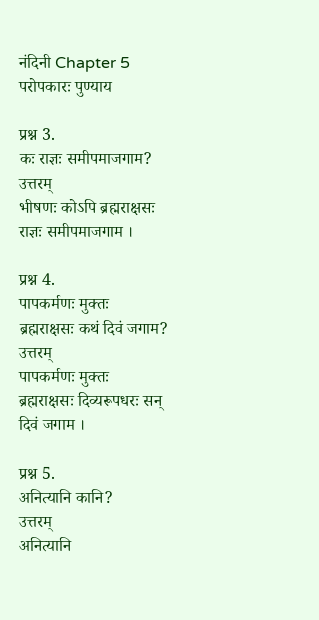नंदिनी Chapter 5 परोपकारः पुण्याय

प्रश्न 3.
कः राज्ञः समीपमाजगाम?
उत्तरम्
भीषणः कोऽपि ब्रह्मराक्षसः राज्ञः समीपमाजगाम ।

प्रश्न 4.
पापकर्मणः मुक्तः ब्रह्मराक्षसः कथं दिवं जगाम?
उत्तरम्
पापकर्मणः मुक्तः ब्रह्मराक्षसः दिव्यरूपधरः सन् दिवं जगाम ।

प्रश्न 5.
अनित्यानि कानि?
उत्तरम्
अनित्यानि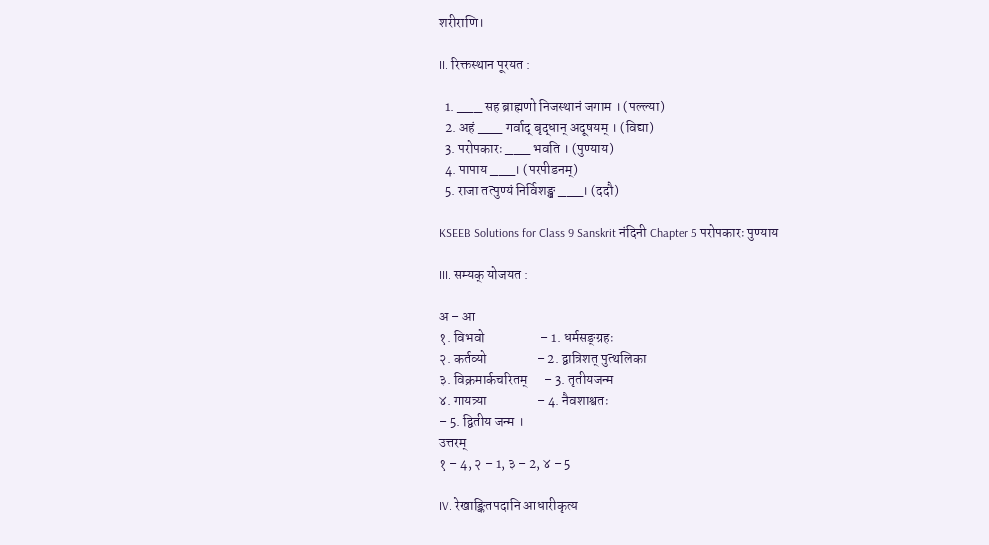शरीराणि।

II. रिक्तस्थान पूरयत :

  1. ___ सह ब्राह्मणो निजस्थानं जगाम । (पल्ल्या)
  2. अहं ___ गर्वाद् बृद्धान् अदूषयम् । (विद्या)
  3. परोपकारः ___ भवति । (पुण्याय)
  4. पापाय ___। (परपीडनम्)
  5. राजा तत्पुण्यं निर्विशङ्ख ___। (ददौ)

KSEEB Solutions for Class 9 Sanskrit नंदिनी Chapter 5 परोपकारः पुण्याय

III. सम्यक् योजयत :

अ – आ
१. विभवो                    – 1. धर्मसङ्ग्रहः
२. कर्तव्यो                  – 2. द्वात्रिशत् पुत्थलिका
३. विक्रमार्कचरितम्      – 3. तृतीयजन्म
४. गायत्र्या                  – 4. नैवशाश्वतः
– 5. द्वितीय जन्म ।
उत्तरम्
१ – 4, २ – 1, ३ – 2, ४ – 5

IV. रेखाङ्कितपदानि आधारीकृत्य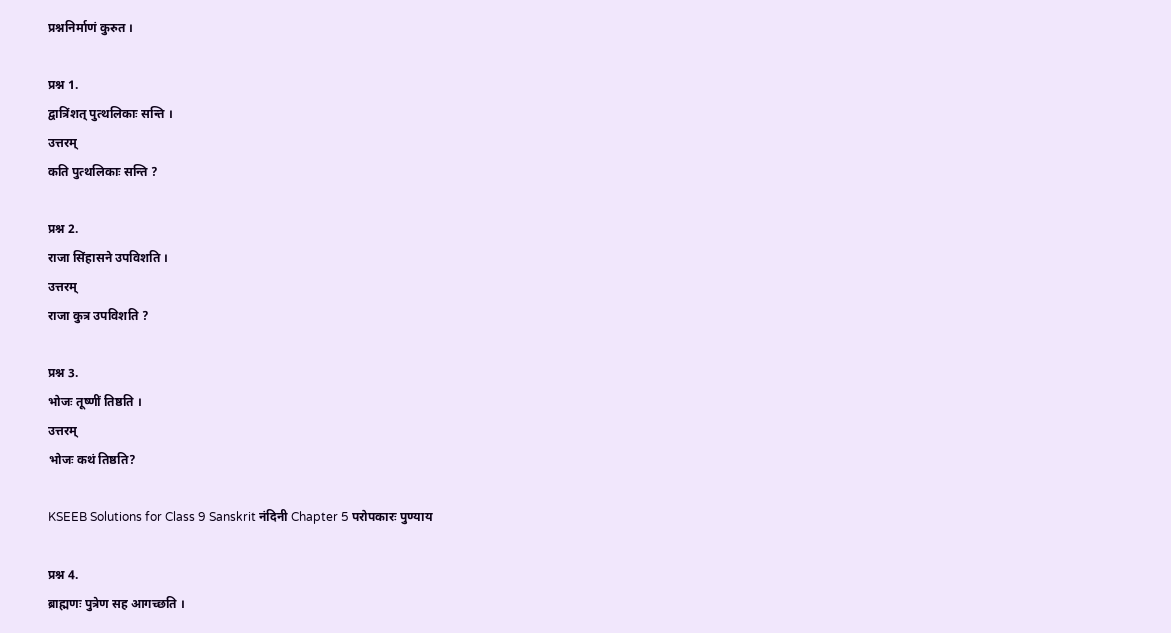प्रश्ननिर्माणं कुरुत ।

प्रश्न 1.
द्वात्रिंशत् पुत्थलिकाः सन्ति ।
उत्तरम्
कति पुत्थलिकाः सन्ति ?

प्रश्न 2.
राजा सिंहासने उपविशति ।
उत्तरम्
राजा कुत्र उपविशति ?

प्रश्न 3.
भोजः तूष्णीं तिष्ठति ।
उत्तरम्
भोजः कथं तिष्ठति?

KSEEB Solutions for Class 9 Sanskrit नंदिनी Chapter 5 परोपकारः पुण्याय

प्रश्न 4.
ब्राह्मणः पुत्रेण सह आगच्छति ।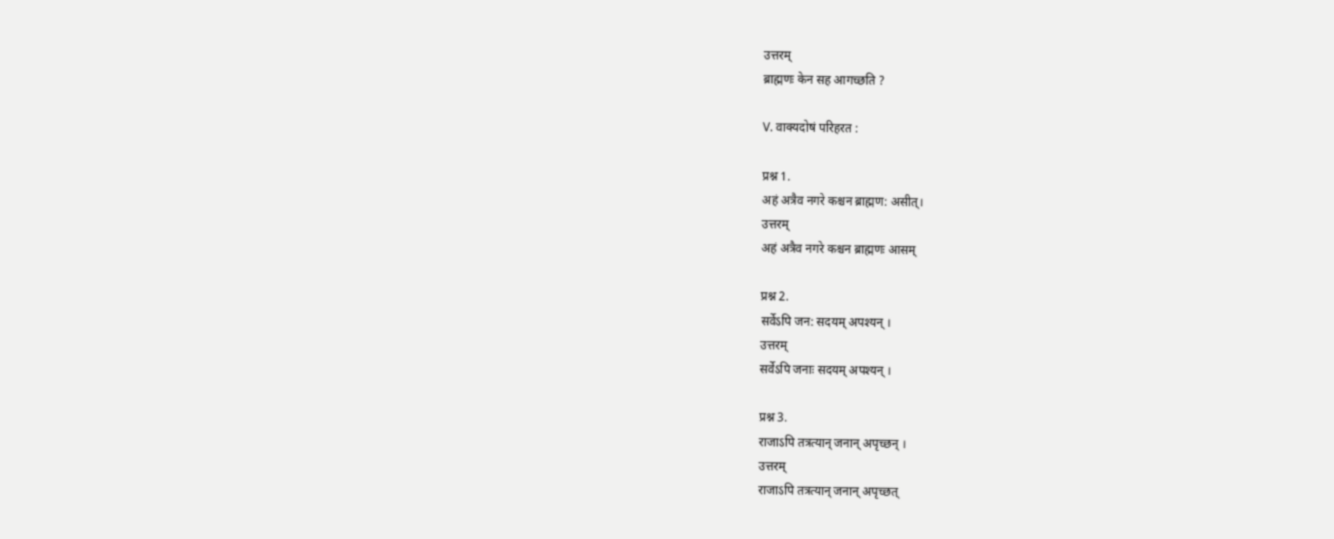उत्तरम्
ब्राह्मणः केन सह आगच्छति ?

V. वाक्यदोषं परिहरत :

प्रश्न 1.
अहं अत्रैव नगरे कश्चन ब्राह्मण: असीत्।
उत्तरम्
अहं अत्रैव नगरे कश्चन ब्राह्मणः आसम्

प्रश्न 2.
सर्वेऽपि जन: सदयम् अपश्यन् ।
उत्तरम्
सर्वेऽपि जनाः सदयम् अपश्यन् ।

प्रश्न 3.
राजाऽपि तत्रत्यान् जनान् अपृच्छन् ।
उत्तरम्
राजाऽपि तत्रत्यान् जनान् अपृच्छत्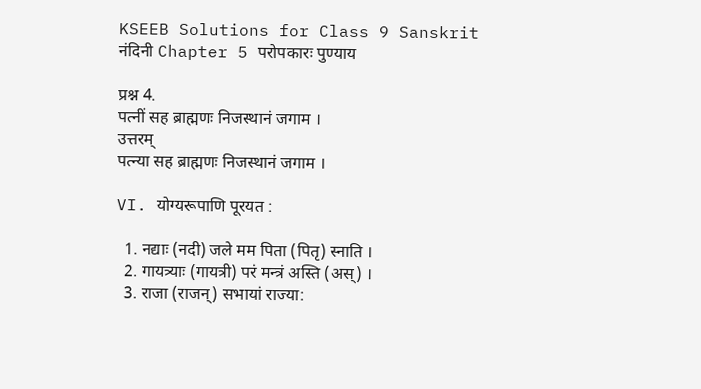KSEEB Solutions for Class 9 Sanskrit नंदिनी Chapter 5 परोपकारः पुण्याय

प्रश्न 4.
पत्नीं सह ब्राह्मणः निजस्थानं जगाम ।
उत्तरम्
पत्न्या सह ब्राह्मणः निजस्थानं जगाम ।

VI. योग्यरूपाणि पूरयत :

  1. नद्याः (नदी) जले मम पिता (पितृ) स्नाति ।
  2. गायत्र्याः (गायत्री) परं मन्त्रं अस्ति (अस्) ।
  3. राजा (राजन्) सभायां राज्या: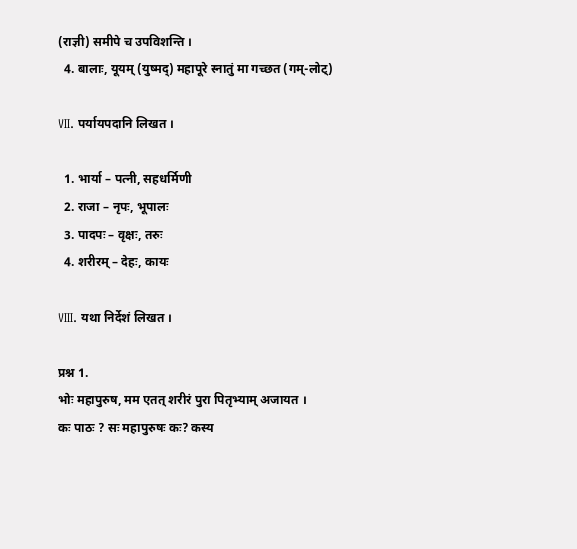(राज्ञी) समीपे च उपविशन्ति ।
  4. बालाः, यूयम् (युष्मद्) महापूरे स्नातुं मा गच्छत (गम्-लोट्)

VII. पर्यायपदानि लिखत ।

  1. भार्या – पत्नी, सहधर्मिणी
  2. राजा – नृपः, भूपालः
  3. पादपः – वृक्षः, तरुः
  4. शरीरम् – देहः, कायः

VIII. यथा निर्देशं लिखत ।

प्रश्न 1.
भोः महापुरुष, मम एतत् शरीरं पुरा पितृभ्याम् अजायत ।
कः पाठः ? सः महापुरुषः कः? कस्य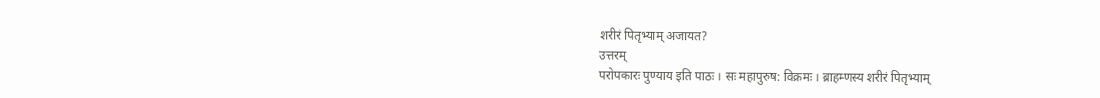शरीरं पितृभ्याम् अजायत?
उत्तरम्
परोपकारः पुण्याय इति पाठः । सः महापुरुष: विक्रमः । ब्राहम्णस्य शरीरं पितृभ्याम्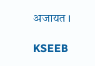अजायत ।

KSEEB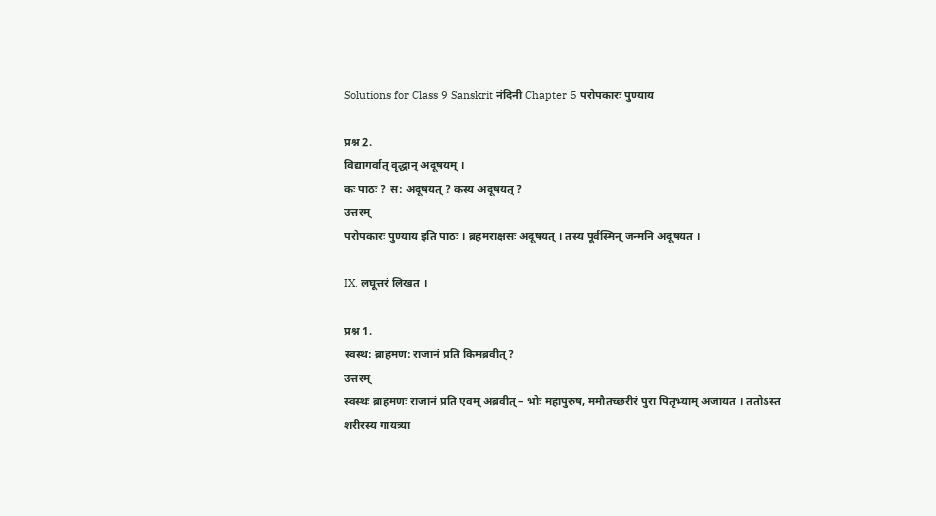Solutions for Class 9 Sanskrit नंदिनी Chapter 5 परोपकारः पुण्याय

प्रश्न 2.
विद्यागर्वात् वृद्धान् अदूषयम् ।
कः पाठः ? स: अदूषयत् ? कस्य अदूषयत् ?
उत्तरम्
परोपकारः पुण्याय इति पाठः । ब्रहमराक्षसः अदूषयत् । तस्य पूर्वस्मिन् जन्मनि अदूषयत ।

IX. लघूत्तरं लिखत ।

प्रश्न 1.
स्वस्थ: ब्राहमण: राजानं प्रति किमब्रवीत् ?
उत्तरम्
स्वस्थः ब्राहमणः राजानं प्रति एवम् अब्रवीत् – भोः महापुरुष, ममौतच्छरीरं पुरा पितृभ्याम् अजायत । ततोऽस्त शरीरस्य गायत्र्या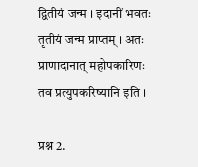द्वितीयं जन्म । इदानीं भवतः तृतीयं जन्म प्राप्तम् । अतः प्राणादानात् महोपकारिणः तव प्रत्युपकरिष्यानि इति ।

प्रश्न 2.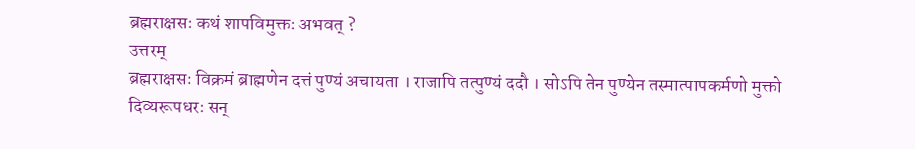ब्रह्मराक्षसः कथं शापविमुक्तः अभवत् ?
उत्तरम्
ब्रह्मराक्षसः विक्रमं ब्राह्मणेन दत्तं पुण्यं अचायता । राजापि तत्पुण्यं ददौ । सोऽपि तेन पुण्येन तस्मात्पापकर्मणो मुक्तो दिव्यरूपधरः सन्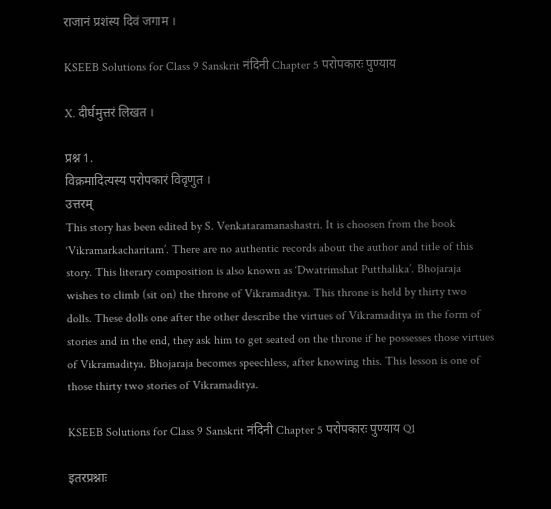राजानं प्रशंस्य दिवं जगाम ।

KSEEB Solutions for Class 9 Sanskrit नंदिनी Chapter 5 परोपकारः पुण्याय

X. दीर्घमुत्तरं लिखत ।

प्रश्न 1.
विक्रमादित्यस्य परोपकारं विवृणुत ।
उत्तरम्
This story has been edited by S. Venkataramanashastri. It is choosen from the book ‘Vikramarkacharitam’. There are no authentic records about the author and title of this story. This literary composition is also known as ‘Dwatrimshat Putthalika’. Bhojaraja wishes to climb (sit on) the throne of Vikramaditya. This throne is held by thirty two dolls. These dolls one after the other describe the virtues of Vikramaditya in the form of stories and in the end, they ask him to get seated on the throne if he possesses those virtues of Vikramaditya. Bhojaraja becomes speechless, after knowing this. This lesson is one of those thirty two stories of Vikramaditya.

KSEEB Solutions for Class 9 Sanskrit नंदिनी Chapter 5 परोपकारः पुण्याय Q1

इतरप्रश्नाः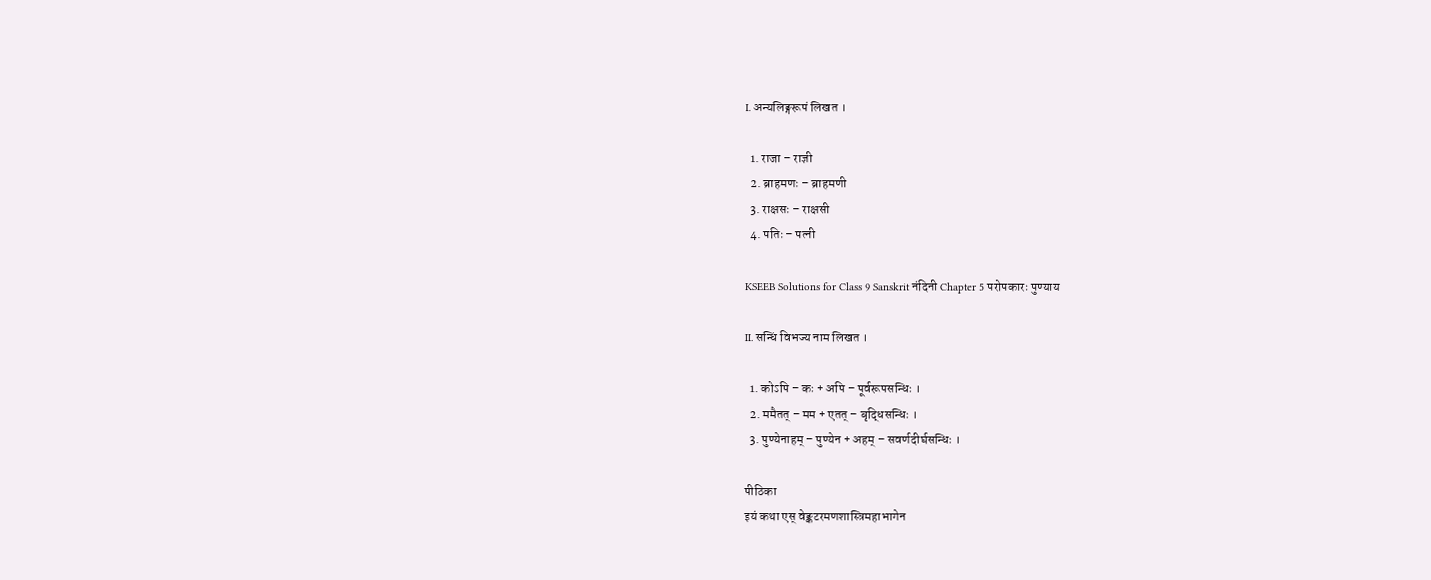I. अन्यलिङ्गरूपं लिखत ।

  1. राजा – राज्ञी
  2. ब्राहमणः – ब्राहमणी
  3. राक्षसः – राक्षसी
  4. पतिः – पत्नी

KSEEB Solutions for Class 9 Sanskrit नंदिनी Chapter 5 परोपकारः पुण्याय

II. सन्धिं विभज्य नाम लिखत ।

  1. कोऽपि – कः + अपि – पूर्वरूपसन्धिः ।
  2. ममैतत् – मम + एतत् – बृद्धिसन्धिः ।
  3. पुण्येनाहम् – पुण्येन + अहम् – सवर्णदीर्घसन्धिः ।

पीठिका
इयं कथा एस् वेङ्कटरमणशास्त्रिमहाभागेन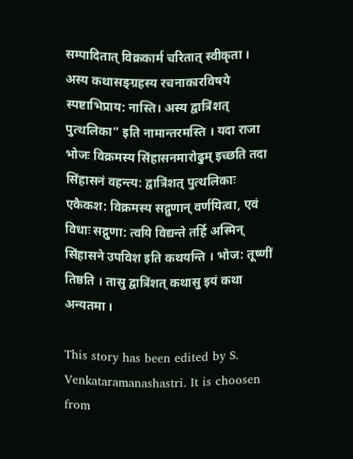सम्पादितात् विक्रकार्म चरितात् स्वीकृता । अस्य कथासङ्ग्रहस्य रचनाकारविषये स्पष्टाभिप्राय: नास्ति। अस्य द्वात्रिंशत् पुत्थलिका” इति नामान्तरमस्ति । यदा राजा भोजः विक्रमस्य सिंहासनमारोढुम् इच्छति तदा सिंहासनं वहन्त्य: द्वात्रिंशत् पुत्थलिकाः एकैकश: विक्रमस्य सद्गुणान् वर्णयित्वा, एवं विधाः सद्गुणा: त्वयि विद्यन्ते तर्हि अस्मिन् सिंहासने उपविश इति कथयन्ति । भोज: तूष्णीं तिष्ठति । तासु द्वात्रिंशत् कथासु इयं कथा अन्यतमा ।

This story has been edited by S. Venkataramanashastri. It is choosen from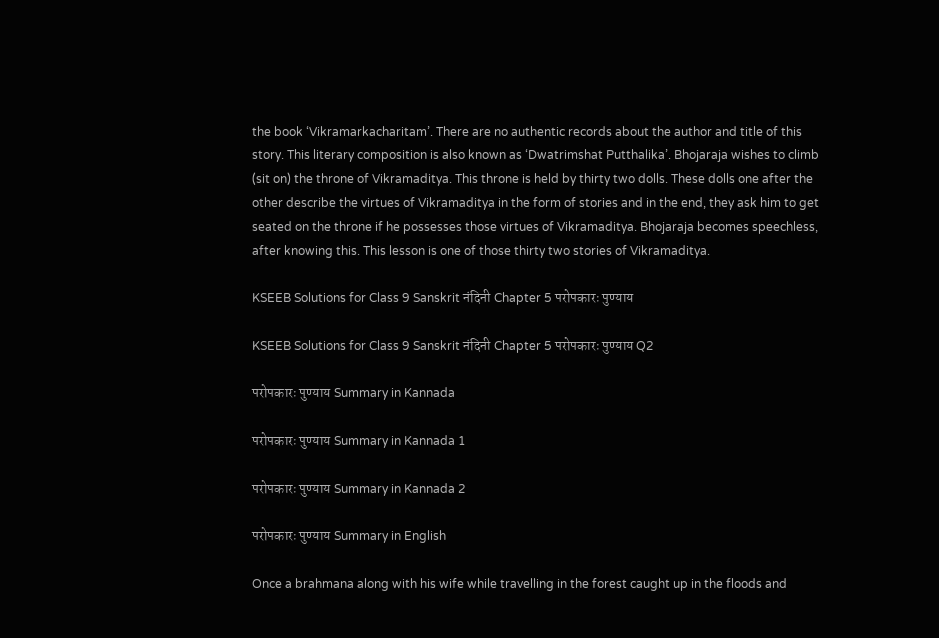the book ‘Vikramarkacharitam’. There are no authentic records about the author and title of this story. This literary composition is also known as ‘Dwatrimshat Putthalika’. Bhojaraja wishes to climb (sit on) the throne of Vikramaditya. This throne is held by thirty two dolls. These dolls one after the other describe the virtues of Vikramaditya in the form of stories and in the end, they ask him to get seated on the throne if he possesses those virtues of Vikramaditya. Bhojaraja becomes speechless, after knowing this. This lesson is one of those thirty two stories of Vikramaditya.

KSEEB Solutions for Class 9 Sanskrit नंदिनी Chapter 5 परोपकारः पुण्याय

KSEEB Solutions for Class 9 Sanskrit नंदिनी Chapter 5 परोपकारः पुण्याय Q2

परोपकारः पुण्याय Summary in Kannada

परोपकारः पुण्याय Summary in Kannada 1

परोपकारः पुण्याय Summary in Kannada 2

परोपकारः पुण्याय Summary in English

Once a brahmana along with his wife while travelling in the forest caught up in the floods and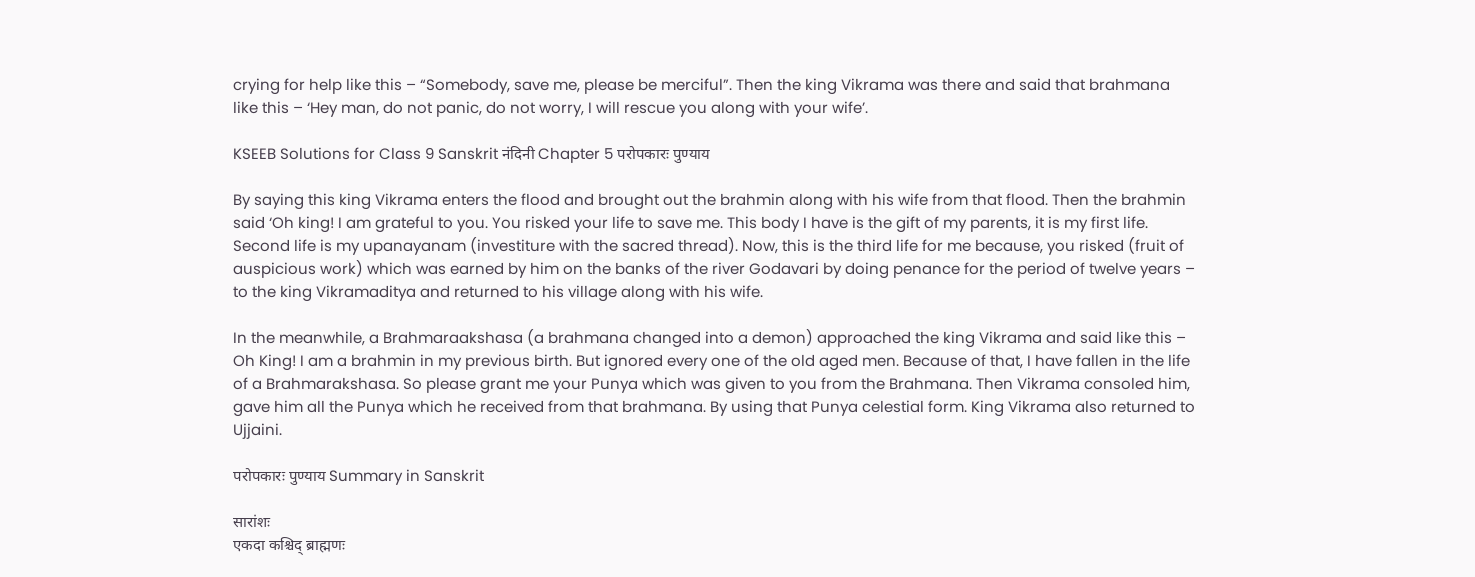crying for help like this – “Somebody, save me, please be merciful”. Then the king Vikrama was there and said that brahmana like this – ‘Hey man, do not panic, do not worry, I will rescue you along with your wife’.

KSEEB Solutions for Class 9 Sanskrit नंदिनी Chapter 5 परोपकारः पुण्याय

By saying this king Vikrama enters the flood and brought out the brahmin along with his wife from that flood. Then the brahmin said ‘Oh king! I am grateful to you. You risked your life to save me. This body I have is the gift of my parents, it is my first life. Second life is my upanayanam (investiture with the sacred thread). Now, this is the third life for me because, you risked (fruit of auspicious work) which was earned by him on the banks of the river Godavari by doing penance for the period of twelve years – to the king Vikramaditya and returned to his village along with his wife.

In the meanwhile, a Brahmaraakshasa (a brahmana changed into a demon) approached the king Vikrama and said like this – Oh King! I am a brahmin in my previous birth. But ignored every one of the old aged men. Because of that, I have fallen in the life of a Brahmarakshasa. So please grant me your Punya which was given to you from the Brahmana. Then Vikrama consoled him, gave him all the Punya which he received from that brahmana. By using that Punya celestial form. King Vikrama also returned to Ujjaini.

परोपकारः पुण्याय Summary in Sanskrit

सारांशः
एकदा कश्चिद् ब्राह्मणः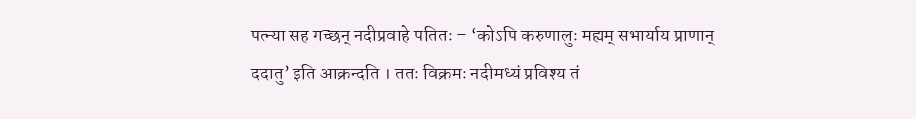पत्न्या सह गच्छन् नदीप्रवाहे पतितः – ‘कोऽपि करुणालुः मह्यम् सभार्याय प्राणान् ददातु’ इति आक्रन्दति । ततः विक्रमः नदीमध्यं प्रविश्य तं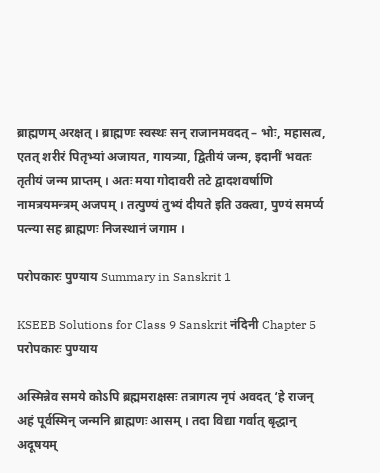ब्राह्मणम् अरक्षत् । ब्राह्मणः स्वस्थः सन् राजानमवदत् – भोः, महासत्व, एतत् शरीरं पितृभ्यां अजायत, गायत्र्या, द्वितीयं जन्म, इदानीं भवतः तृतीयं जन्म प्राप्तम् । अतः मया गोदावरी तटे द्वादशवर्षाणि नामत्रयमन्त्रम् अजपम् । तत्पुण्यं तुभ्यं दीयते इति उक्त्वा, पुण्यं समर्प्य पत्न्या सह ब्राह्मणः निजस्थानं जगाम ।

परोपकारः पुण्याय Summary in Sanskrit 1

KSEEB Solutions for Class 9 Sanskrit नंदिनी Chapter 5 परोपकारः पुण्याय

अस्मिन्नेव समये कोऽपि ब्रह्ममराक्षसः तत्रागत्य नृपं अवदत् ‘हे राजन् अहं पूर्वस्मिन् जन्मनि ब्राह्मणः आसम् । तदा विद्या गर्वात् बृद्धान् अदूषयम्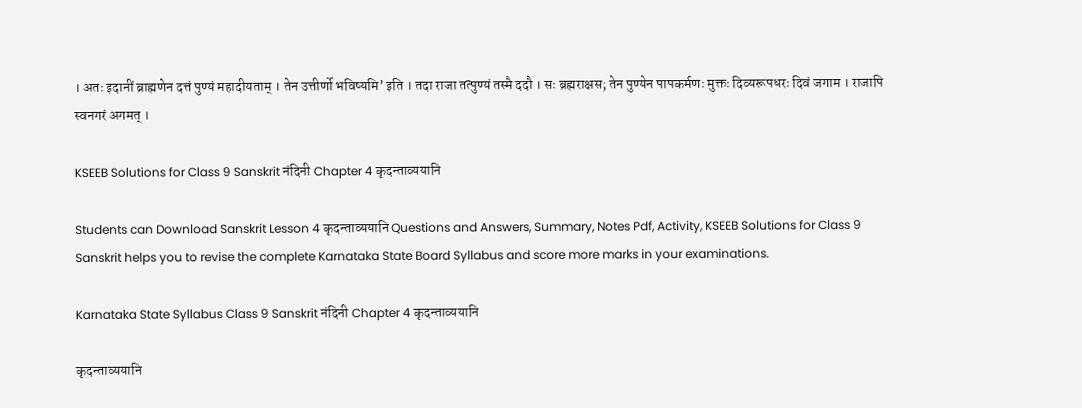। अतः इदानीं ब्राह्मणेन दत्तं पुण्यं महादीयताम् । तेन उत्तीर्णो भविष्यमि’ इति । तदा राजा तत्पुण्यं तस्मै ददौ । सः ब्रह्मराक्षस; तेन पुण्येन पापकर्मणः मुक्तः दिव्यरूपधरः दिवं जगाम । राजापि स्वनगरं अगमत् ।

KSEEB Solutions for Class 9 Sanskrit नंदिनी Chapter 4 कृदन्ताव्ययानि

Students can Download Sanskrit Lesson 4 कृदन्ताव्ययानि Questions and Answers, Summary, Notes Pdf, Activity, KSEEB Solutions for Class 9 Sanskrit helps you to revise the complete Karnataka State Board Syllabus and score more marks in your examinations.

Karnataka State Syllabus Class 9 Sanskrit नंदिनी Chapter 4 कृदन्ताव्ययानि

कृदन्ताव्ययानि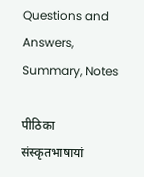Questions and Answers, Summary, Notes

पीठिका
संस्कृतभाषायां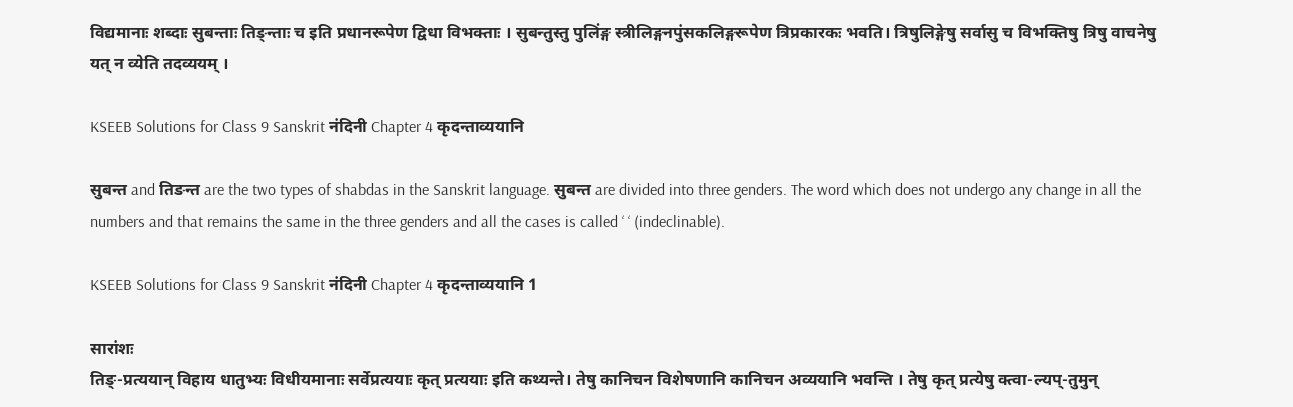विद्यमानाः शब्दाः सुबन्ताः तिङ्न्ताः च इति प्रधानरूपेण द्विधा विभक्ताः । सुबन्तुस्तु पुलिंङ्ग स्त्रीलिङ्गनपुंसकलिङ्गरूपेण त्रिप्रकारकः भवति। त्रिषुलिङ्गेषु सर्वासु च विभक्तिषु त्रिषु वाचनेषु यत् न व्येति तदव्ययम् ।

KSEEB Solutions for Class 9 Sanskrit नंदिनी Chapter 4 कृदन्ताव्ययानि

सुबन्त and तिङन्त are the two types of shabdas in the Sanskrit language. सुबन्त are divided into three genders. The word which does not undergo any change in all the numbers and that remains the same in the three genders and all the cases is called ‘ ‘ (indeclinable).

KSEEB Solutions for Class 9 Sanskrit नंदिनी Chapter 4 कृदन्ताव्ययानि 1

सारांशः
तिङ्-प्रत्ययान् विहाय धातुभ्यः विधीयमानाः सर्वेप्रत्ययाः कृत् प्रत्ययाः इति कथ्यन्ते। तेषु कानिचन विशेषणानि कानिचन अव्ययानि भवन्ति । तेषु कृत् प्रत्येषु क्त्वा-ल्यप्-तुमुन्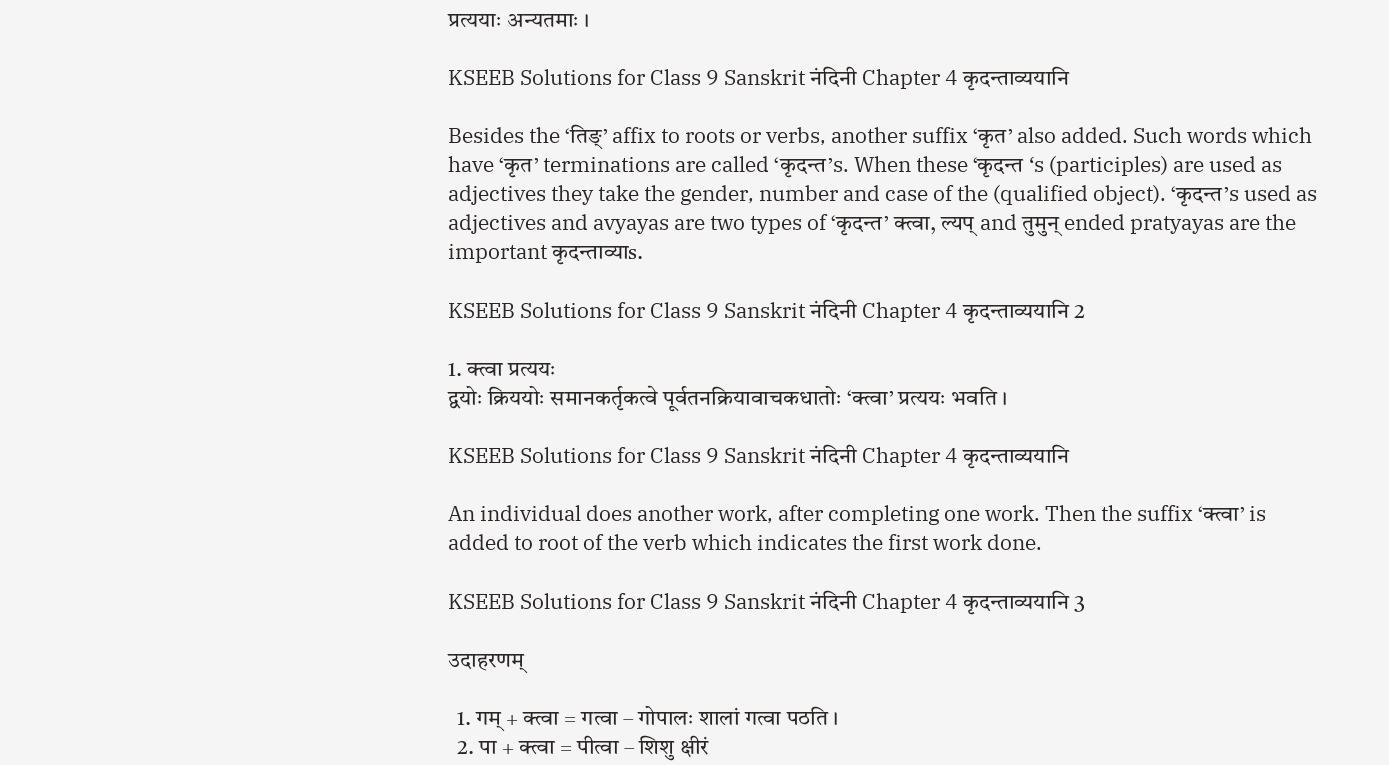प्रत्ययाः अन्यतमाः ।

KSEEB Solutions for Class 9 Sanskrit नंदिनी Chapter 4 कृदन्ताव्ययानि

Besides the ‘तिङ्’ affix to roots or verbs, another suffix ‘कृत’ also added. Such words which have ‘कृत’ terminations are called ‘कृदन्त’s. When these ‘कृदन्त ‘s (participles) are used as adjectives they take the gender, number and case of the (qualified object). ‘कृदन्त’s used as adjectives and avyayas are two types of ‘कृदन्त’ क्त्वा, ल्यप् and तुमुन् ended pratyayas are the important कृदन्ताव्याs.

KSEEB Solutions for Class 9 Sanskrit नंदिनी Chapter 4 कृदन्ताव्ययानि 2

1. क्त्वा प्रत्ययः
द्वयोः क्रिययोः समानकर्तृकत्वे पूर्वतनक्रियावाचकधातोः ‘क्त्वा’ प्रत्ययः भवति ।

KSEEB Solutions for Class 9 Sanskrit नंदिनी Chapter 4 कृदन्ताव्ययानि

An individual does another work, after completing one work. Then the suffix ‘क्त्वा’ is added to root of the verb which indicates the first work done.

KSEEB Solutions for Class 9 Sanskrit नंदिनी Chapter 4 कृदन्ताव्ययानि 3

उदाहरणम्

  1. गम् + क्त्वा = गत्वा – गोपालः शालां गत्वा पठति ।
  2. पा + क्त्वा = पीत्वा – शिशु क्षीरं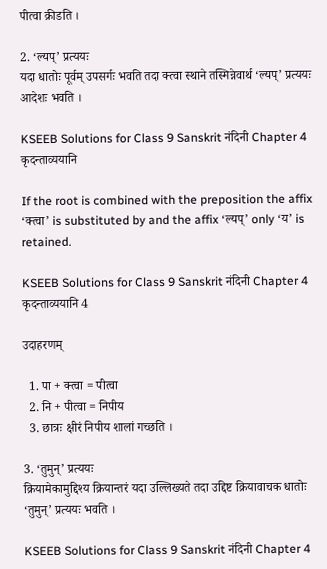पीत्वा क्रीडति ।

2. ‘ल्यप्’ प्रत्ययः
यदा धातोः पूर्वम् उपसर्गः भवति तदा क्त्वा स्थाने तस्मिन्नेवार्थ ‘ल्यप्’ प्रत्ययः आदेशः भवति ।

KSEEB Solutions for Class 9 Sanskrit नंदिनी Chapter 4 कृदन्ताव्ययानि

If the root is combined with the preposition the affix ‘क्त्वा’ is substituted by and the affix ‘ल्यप्’ only ‘य’ is retained.

KSEEB Solutions for Class 9 Sanskrit नंदिनी Chapter 4 कृदन्ताव्ययानि 4

उदाहरणम्

  1. पा + क्त्वा = पीत्वा
  2. नि + पीत्वा = निपीय
  3. छात्रः क्षीरं निपीय शालां गच्छति ।

3. ‘तुमुन्’ प्रत्ययः
क्रियामेकामुद्दिश्य क्रियान्तरं यदा उल्लिख्यते तदा उद्दिष्ट क्रियावाचक धातोः ‘तुमुन्’ प्रत्ययः भवति ।

KSEEB Solutions for Class 9 Sanskrit नंदिनी Chapter 4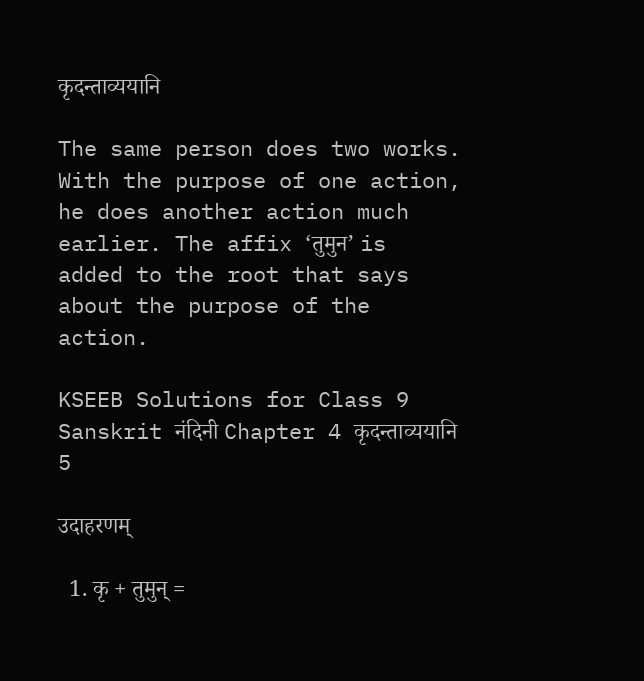कृदन्ताव्ययानि

The same person does two works. With the purpose of one action, he does another action much earlier. The affix ‘तुमुन’ is added to the root that says about the purpose of the action.

KSEEB Solutions for Class 9 Sanskrit नंदिनी Chapter 4 कृदन्ताव्ययानि 5

उदाहरणम्

  1. कृ + तुमुन् =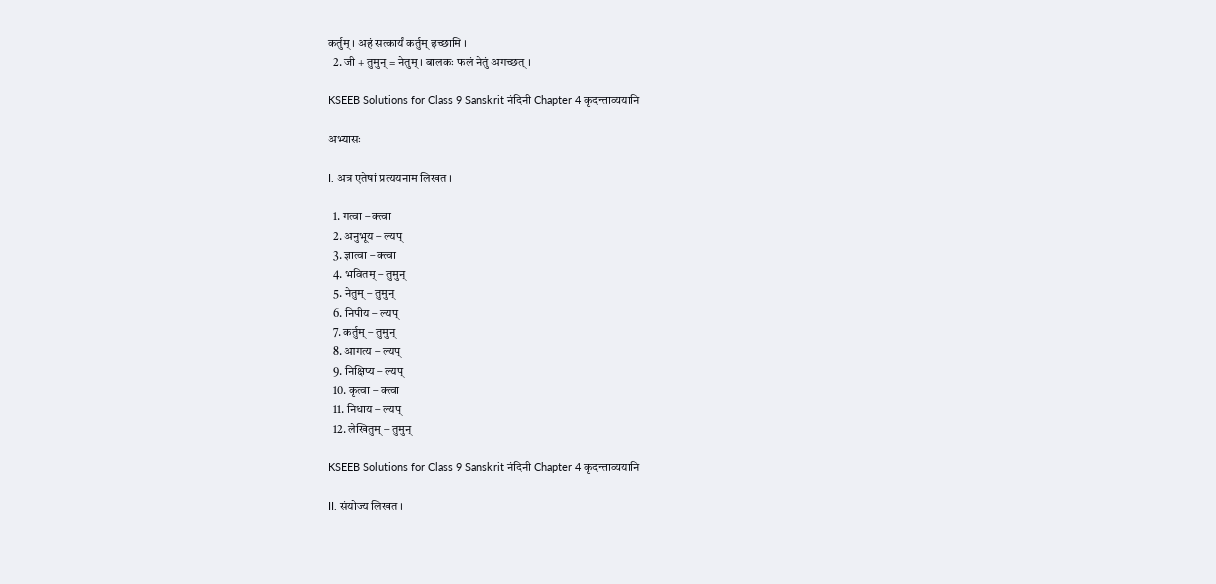कर्तुम् । अहं सत्कार्यं कर्तुम् इच्छामि ।
  2. जी + तुमुन् = नेतुम् । बालकः फलं नेतुं अगच्छत् ।

KSEEB Solutions for Class 9 Sanskrit नंदिनी Chapter 4 कृदन्ताव्ययानि

अभ्यासः

I. अत्र एतेषां प्रत्ययनाम लिखत ।

  1. गत्वा – क्त्वा
  2. अनुभूय – ल्यप्
  3. ज्ञात्वा – क्त्वा
  4. भवितम् – तुमुन्
  5. नेतुम् – तुमुन्
  6. निपीय – ल्यप्
  7. कर्तुम् – तुमुन्
  8. आगत्य – ल्यप्
  9. निक्षिप्य – ल्यप्
  10. कृत्वा – क्त्वा
  11. निधाय – ल्यप्
  12. लेखितुम् – तुमुन्

KSEEB Solutions for Class 9 Sanskrit नंदिनी Chapter 4 कृदन्ताव्ययानि

II. संयोज्य लिखत ।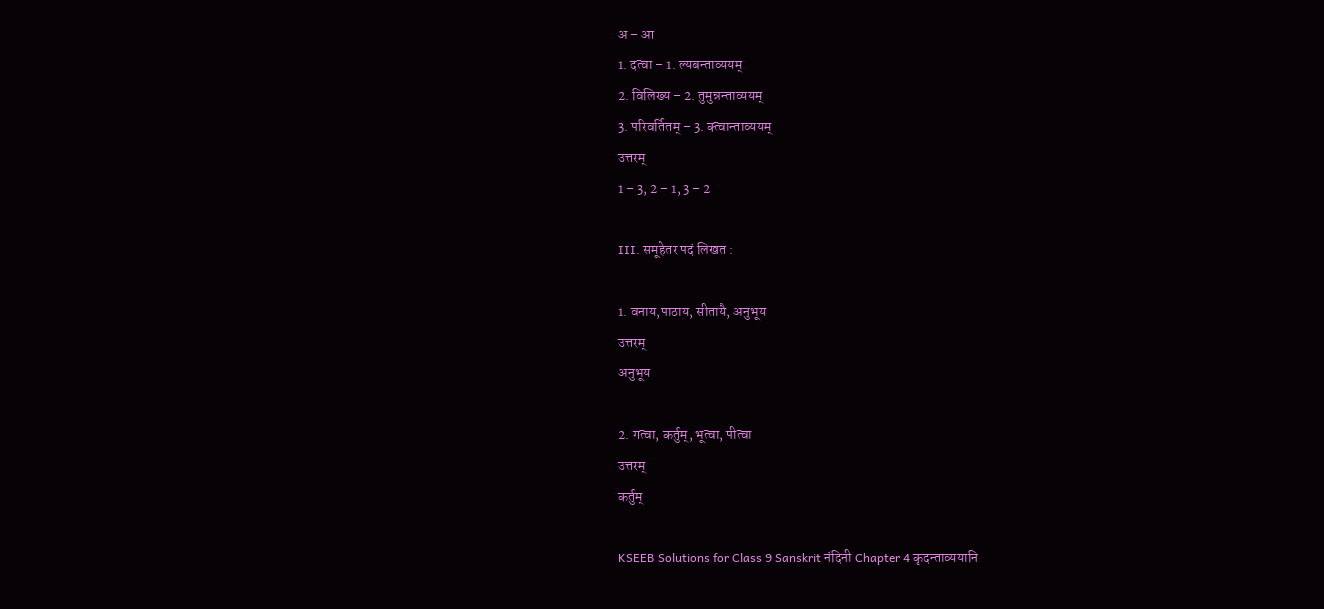अ – आ
1. दत्वा – 1. ल्यबन्ताव्ययम्
2. विलिख्य – 2. तुमुन्नन्ताव्ययम्
3. परिवर्तितम् – 3. क्त्वान्ताव्ययम्
उत्तरम्
1 – 3, 2 – 1, 3 – 2

III. समूहेतर पदं लिखत :

1. वनाय,पाठाय, सीतायै, अनुभूय
उत्तरम्
अनुभूय

2. गत्वा, कर्तुम्, भूत्वा, पीत्वा
उत्तरम्
कर्तुम्

KSEEB Solutions for Class 9 Sanskrit नंदिनी Chapter 4 कृदन्ताव्ययानि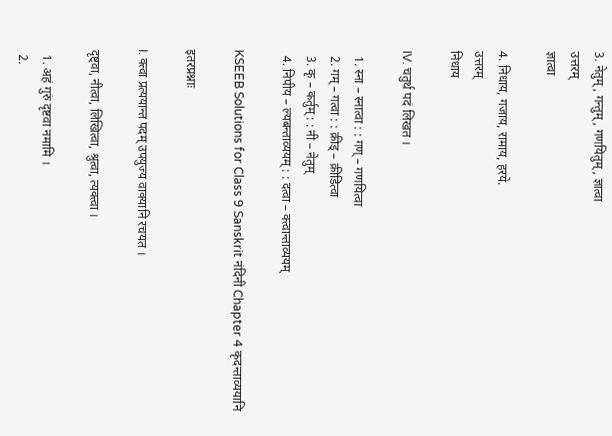3. नेतुम्, गन्तुम्, गणयितुम्, ज्ञात्वा
उत्तरम्
ज्ञात्वा

4. निधाय, गजाय, रामाय, हरये.
उत्तरम्
निधाय

IV. चतुर्थ पदं लिखत ।

  1. स्ना – स्नात्वा : : गण् – गणयित्वा
  2. गम् – गत्वा : : क्रीड् – क्रीडित्वा
  3. कृ – कर्तुम् : : नी – नेतुम्
  4. निपीय – ल्यबन्ताव्ययम् : : दत्वा – क्त्वान्ताव्ययम्

KSEEB Solutions for Class 9 Sanskrit नंदिनी Chapter 4 कृदन्ताव्ययानि

इतरप्रश्नाः

I. क्त्वा प्रत्ययान्त पदम् उपयुज्य वाक्यानि रचयत ।

दृष्ट्वा, नीत्वा, लिखित्वा, श्रुत्वा, त्यक्त्वा ।

  1. अहं गुरुं दृष्टवा नमामि ।
  2.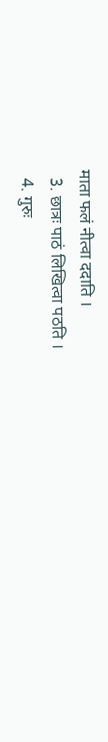माता फलं नीत्वा ददाति ।
  3. छात्रः पाठं लिखित्वा पठति ।
  4. गुरुः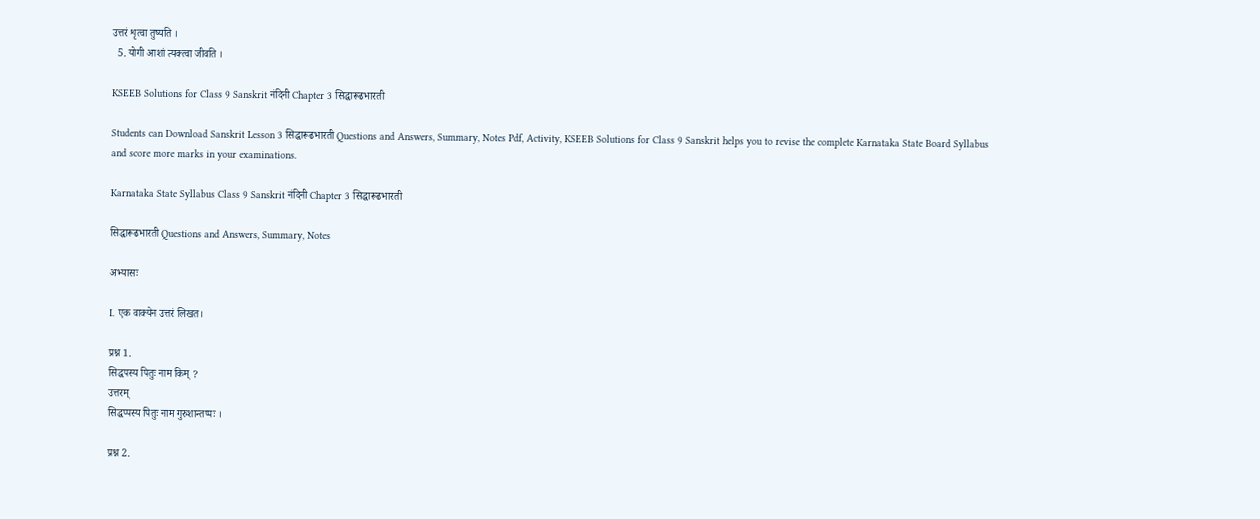उत्तरं शृत्वा तुष्यति ।
  5. योगी आशां त्यक्त्वा जीवति ।

KSEEB Solutions for Class 9 Sanskrit नंदिनी Chapter 3 सिद्धारूढभारती

Students can Download Sanskrit Lesson 3 सिद्धारूढभारती Questions and Answers, Summary, Notes Pdf, Activity, KSEEB Solutions for Class 9 Sanskrit helps you to revise the complete Karnataka State Board Syllabus and score more marks in your examinations.

Karnataka State Syllabus Class 9 Sanskrit नंदिनी Chapter 3 सिद्धारूढभारती

सिद्धारूढभारती Questions and Answers, Summary, Notes

अभ्यासः

I. एक वाक्येन उत्तरं लिखत।

प्रश्न 1.
सिद्धपस्य पितुः नाम किम् ?
उत्तरम्
सिद्धप्पस्य पितुः नाम गुरुशान्तप्पः ।

प्रश्न 2.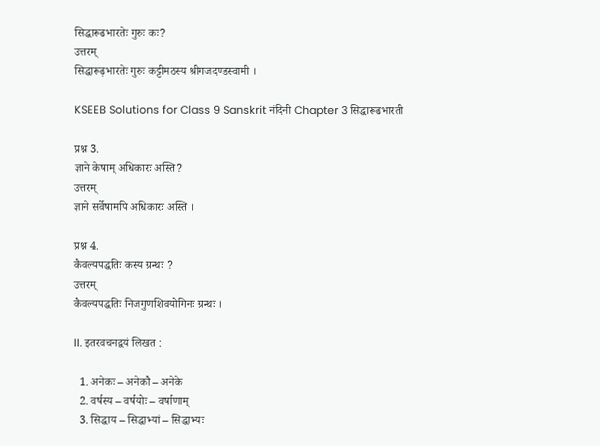सिद्धारूढभारतेः गुरुः कः?
उत्तरम्
सिद्धारूढ़भारतेः गुरुः कट्टीमठस्य श्रीगजदण्डस्वामी ।

KSEEB Solutions for Class 9 Sanskrit नंदिनी Chapter 3 सिद्धारूढभारती

प्रश्न 3.
ज्ञाने केषाम् अधिकारः अस्ति?
उत्तरम्
ज्ञाने सर्वेषामपि अधिकारः अस्ति ।

प्रश्न 4.
कैवल्यपद्धतिः कस्य ग्रन्थः ?
उत्तरम्
कैवल्यपद्धतिः निजगुणशिवयोगिनः ग्रन्थः ।

II. इतरवचनद्वयं लिखत :

  1. अनेकः – अनेकौ – अनेके
  2. वर्षस्य – वर्षयोः – वर्षाणाम्
  3. सिद्धाय – सिद्धाभ्यां – सिद्धाभ्यः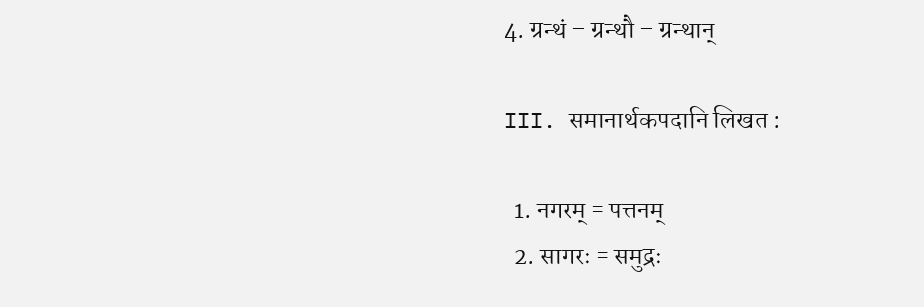4. ग्रन्थं – ग्रन्थौ – ग्रन्थान्

III. समानार्थकपदानि लिखत :

  1. नगरम् = पत्तनम्
  2. सागरः = समुद्रः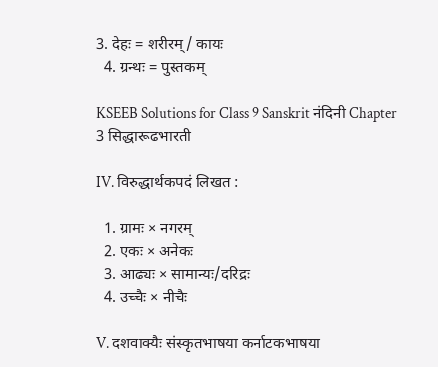3. देहः = शरीरम्/ कायः
  4. ग्रन्थः = पुस्तकम्

KSEEB Solutions for Class 9 Sanskrit नंदिनी Chapter 3 सिद्धारूढभारती

IV. विरुद्धार्थकपदं लिखत :

  1. ग्रामः × नगरम्
  2. एकः × अनेकः
  3. आढ्यः × सामान्यः/दरिद्रः
  4. उच्चैः × नीचैः

V. दशवाक्यैः संस्कृतभाषया कर्नाटकभाषया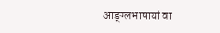आङ्ग्लभाषायां वा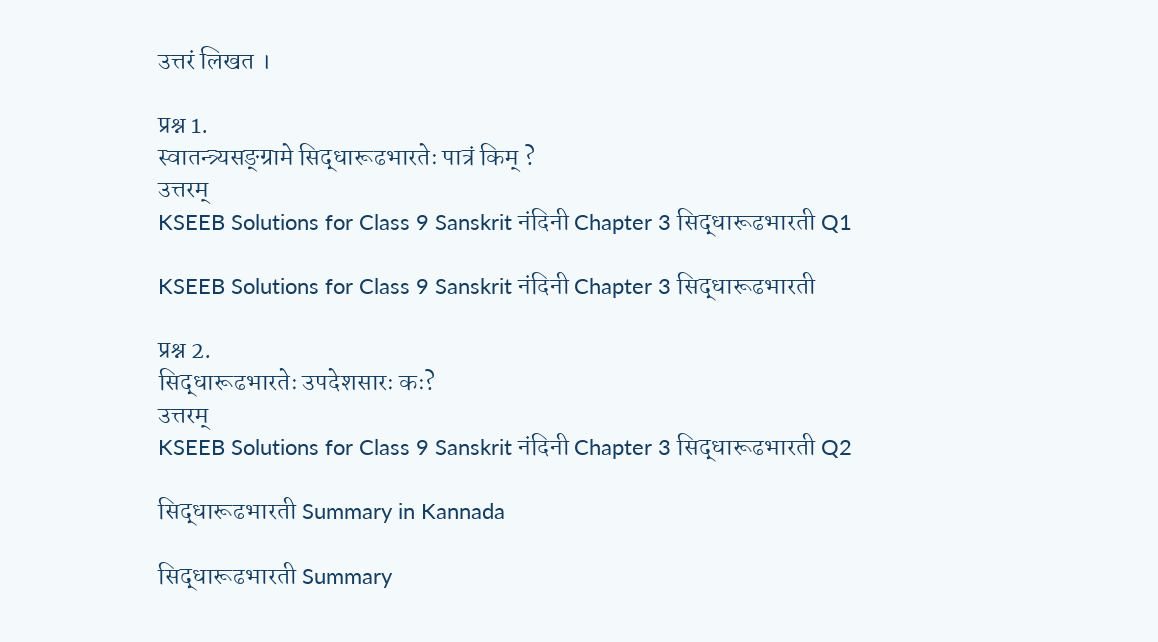उत्तरं लिखत ।

प्रश्न 1.
स्वातन्त्र्यसङ्ग्रामे सिद्धारूढभारतेः पात्रं किम् ?
उत्तरम्
KSEEB Solutions for Class 9 Sanskrit नंदिनी Chapter 3 सिद्धारूढभारती Q1

KSEEB Solutions for Class 9 Sanskrit नंदिनी Chapter 3 सिद्धारूढभारती

प्रश्न 2.
सिद्धारूढभारतेः उपदेशसारः कः?
उत्तरम्
KSEEB Solutions for Class 9 Sanskrit नंदिनी Chapter 3 सिद्धारूढभारती Q2

सिद्धारूढभारती Summary in Kannada

सिद्धारूढभारती Summary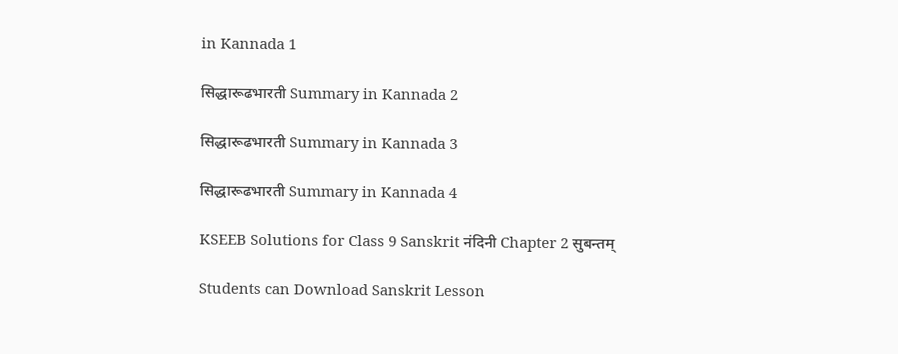in Kannada 1

सिद्धारूढभारती Summary in Kannada 2

सिद्धारूढभारती Summary in Kannada 3

सिद्धारूढभारती Summary in Kannada 4

KSEEB Solutions for Class 9 Sanskrit नंदिनी Chapter 2 सुबन्तम्

Students can Download Sanskrit Lesson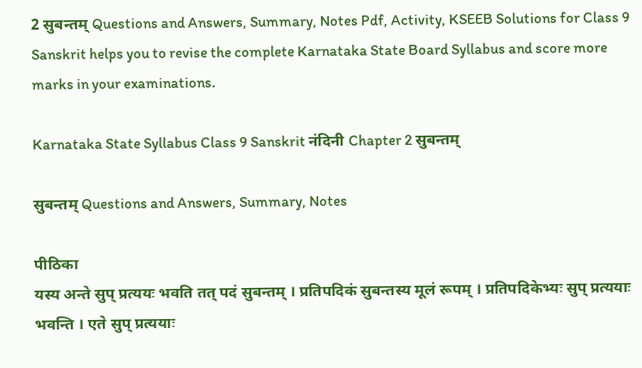2 सुबन्तम् Questions and Answers, Summary, Notes Pdf, Activity, KSEEB Solutions for Class 9 Sanskrit helps you to revise the complete Karnataka State Board Syllabus and score more marks in your examinations.

Karnataka State Syllabus Class 9 Sanskrit नंदिनी Chapter 2 सुबन्तम्

सुबन्तम् Questions and Answers, Summary, Notes

पीठिका
यस्य अन्ते सुप् प्रत्ययः भवति तत् पदं सुबन्तम् । प्रतिपदिकं सुबन्तस्य मूलं रूपम् । प्रतिपदिकेभ्यः सुप् प्रत्ययाः भवन्ति । एते सुप् प्रत्ययाः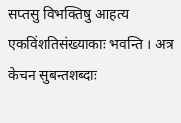सप्तसु विभक्तिषु आहत्य एकविंशतिसंख्याकाः भवन्ति । अत्र केचन सुबन्तशब्दाः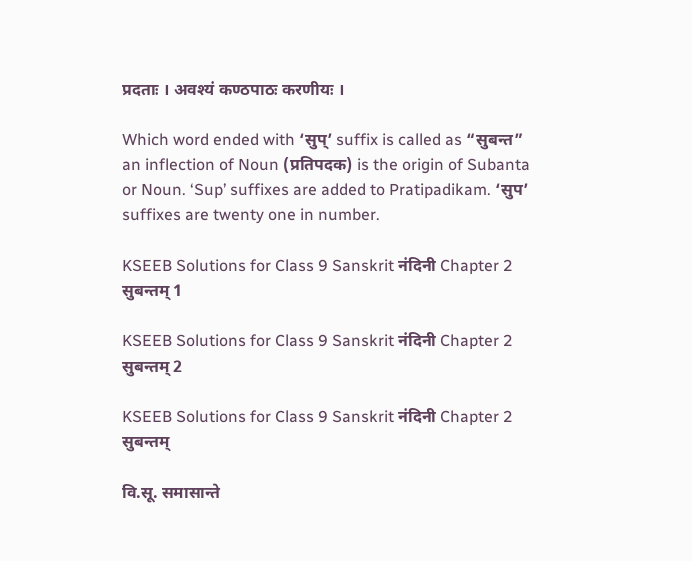प्रदताः । अवश्यं कण्ठपाठः करणीयः ।

Which word ended with ‘सुप्’ suffix is called as “सुबन्त” an inflection of Noun (प्रतिपदक) is the origin of Subanta or Noun. ‘Sup’ suffixes are added to Pratipadikam. ‘सुप’ suffixes are twenty one in number.

KSEEB Solutions for Class 9 Sanskrit नंदिनी Chapter 2 सुबन्तम् 1

KSEEB Solutions for Class 9 Sanskrit नंदिनी Chapter 2 सुबन्तम् 2

KSEEB Solutions for Class 9 Sanskrit नंदिनी Chapter 2 सुबन्तम्

वि.सू. समासान्ते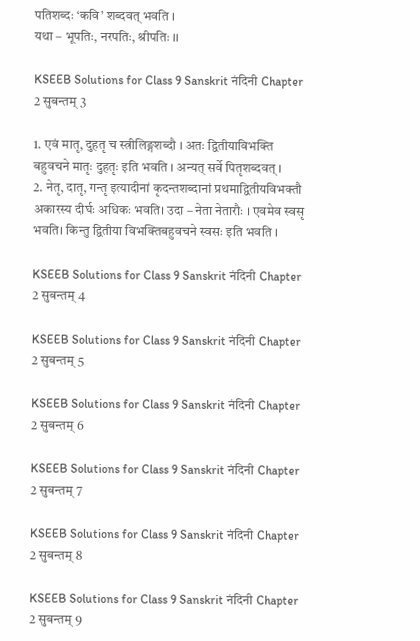पतिशब्दः ‘कवि’ शब्दवत् भवति ।
यथा – भूपतिः, नरपतिः, श्रीपतिः ।।

KSEEB Solutions for Class 9 Sanskrit नंदिनी Chapter 2 सुबन्तम् 3

1. एवं मातृ, दुहतृ च स्त्रीलिङ्गशब्दौ । अतः द्वितीयाविभक्ति बहुवचने मातृः दुहतृः इति भवति । अन्यत् सर्वे पितृशब्दवत् ।
2. नेतृ, दातृ, गन्तृ इत्यादीनां कृदन्तशब्दानां प्रथमाद्वितीयविभक्तौ अकारस्य दीर्घः अधिकः भवति। उदा – नेता नेतारौः । एवमेव स्वसृ भवति। किन्तु द्वितीया विभक्तिबहुवचने स्वसः इति भवति ।

KSEEB Solutions for Class 9 Sanskrit नंदिनी Chapter 2 सुबन्तम् 4

KSEEB Solutions for Class 9 Sanskrit नंदिनी Chapter 2 सुबन्तम् 5

KSEEB Solutions for Class 9 Sanskrit नंदिनी Chapter 2 सुबन्तम् 6

KSEEB Solutions for Class 9 Sanskrit नंदिनी Chapter 2 सुबन्तम् 7

KSEEB Solutions for Class 9 Sanskrit नंदिनी Chapter 2 सुबन्तम् 8

KSEEB Solutions for Class 9 Sanskrit नंदिनी Chapter 2 सुबन्तम् 9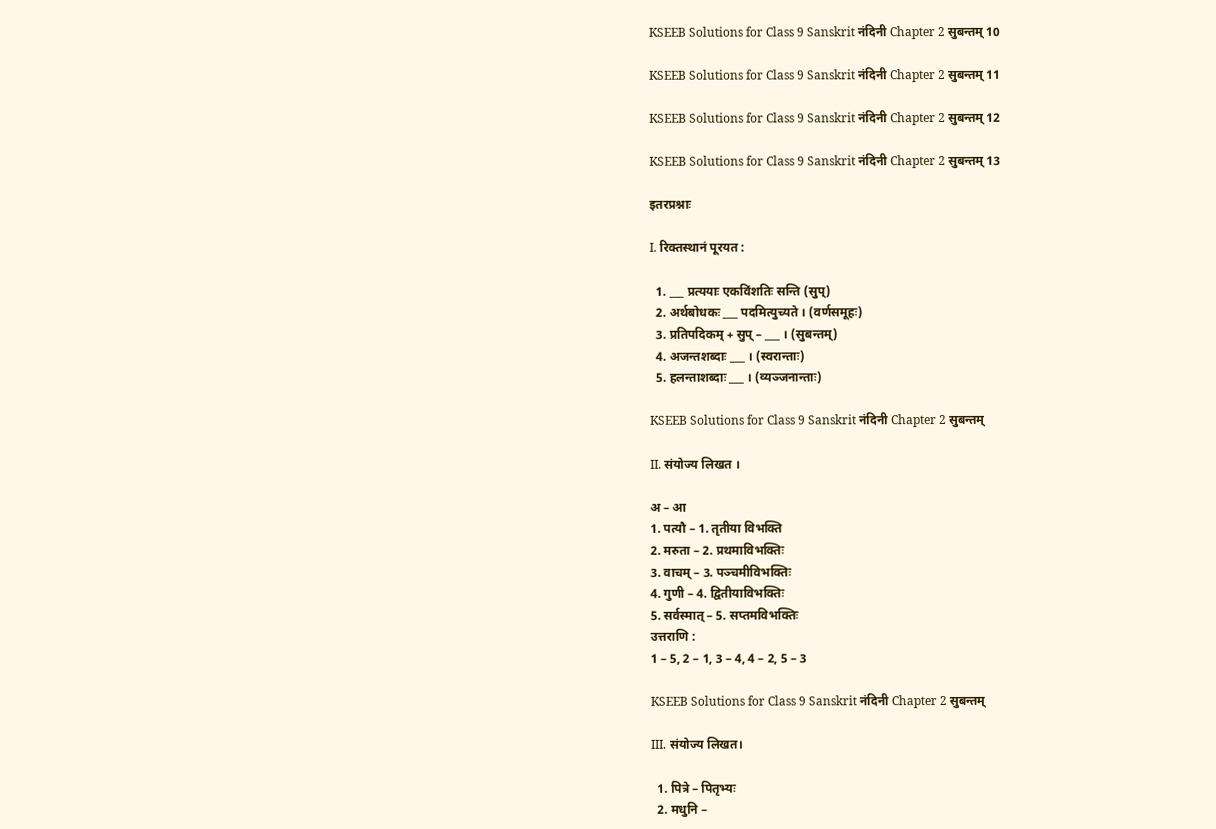KSEEB Solutions for Class 9 Sanskrit नंदिनी Chapter 2 सुबन्तम् 10

KSEEB Solutions for Class 9 Sanskrit नंदिनी Chapter 2 सुबन्तम् 11

KSEEB Solutions for Class 9 Sanskrit नंदिनी Chapter 2 सुबन्तम् 12

KSEEB Solutions for Class 9 Sanskrit नंदिनी Chapter 2 सुबन्तम् 13

इतरप्रश्नाः

I. रिक्तस्थानं पूरयत :

  1. ___ प्रत्ययाः एकविंशतिः सन्ति (सुप्)
  2. अर्थबोधकः ___ पदमित्युच्यते । (वर्णसमूहः)
  3. प्रतिपदिकम् + सुप् – ___ । (सुबन्तम्)
  4. अजन्तशब्दाः ___ । (स्वरान्ताः)
  5. हलन्ताशब्दाः ___ । (व्यञ्जनान्ताः)

KSEEB Solutions for Class 9 Sanskrit नंदिनी Chapter 2 सुबन्तम्

II. संयोज्य लिखत ।

अ – आ
1. पत्यौ – 1. तृतीया विभक्ति
2. मरुता – 2. प्रथमाविभक्तिः
3. वाचम् – 3. पञ्चमीविभक्तिः
4. गुणी – 4. द्वितीयाविभक्तिः
5. सर्वस्मात् – 5. सप्तमविभक्तिः
उत्तराणि :
1 – 5, 2 – 1, 3 – 4, 4 – 2, 5 – 3

KSEEB Solutions for Class 9 Sanskrit नंदिनी Chapter 2 सुबन्तम्

III. संयोज्य लिखत।

  1. पित्रे – पितृभ्यः
  2. मधुनि –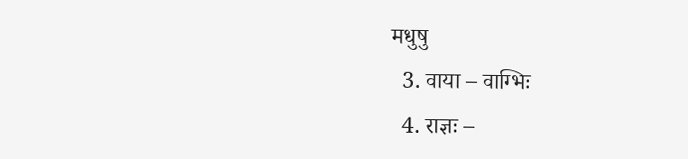मधुषु
  3. वाया – वाग्भिः
  4. राज्ञः –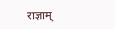राज्ञाम्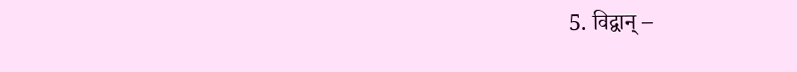5. विद्वान् –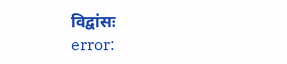विद्वांसः
error: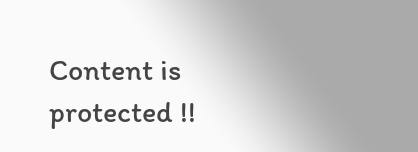Content is protected !!